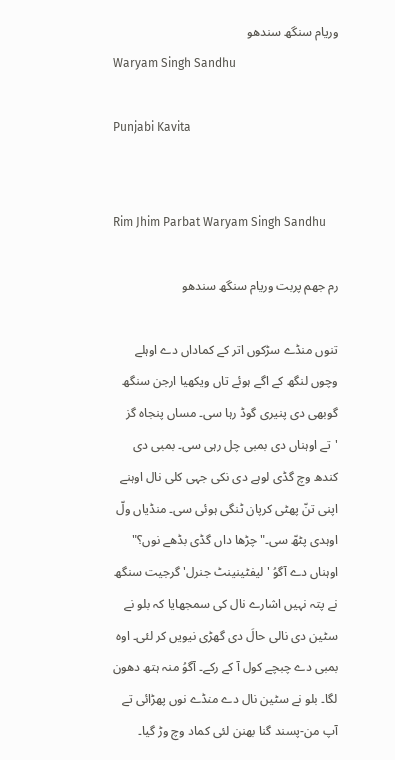وریام سنگھ سندھو
Waryam Singh Sandhu

Punjabi Kavita


Rim Jhim Parbat Waryam Singh Sandhu

رم جھم پربت وریام سنگھ سندھو

تنوں منڈے سڑکوں اتر کے کماداں دے اوہلے وچوں لنگھ کے اگے ہوئے تاں ویکھیا ارجن سنگھ گوبھی دی پنیری گوڈ رہا سی۔ مساں پنجاہ گز 'تے اوہناں دی بمبی چل رہی سی۔ بمبی دی کندھ وچ گڈی لوہے دی نکی جہی کلی نال اوہنے اپنی تنّ پھٹی کرپان ٹنگی ہوئی سی۔ منڈیاں ولّ اوہدی پٹھّ سی۔"چڑھا داں گڈی بڈھے نوں؟" اوہناں دے آگوُ 'لیفٹینینٹ جنرل' گرجیت سنگھ نے پتہ نہیں اشارے نال کی سمجھایا کہ بلو نے سٹین دی نالی حالَ دی گھڑی نیویں کر لئی۔ اوہ بمبی دے چبچے کول آ کے رکے۔ آگوُ منہ ہتھ دھون لگا۔ بلو نے سٹین نال دے منڈے نوں پھڑائی تے آپ من-پسند گنا بھنن لئی کماد وچ وڑ گیا۔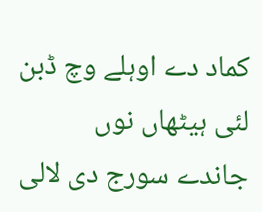کماد دے اوہلے وچ ڈبن لئی ہیٹھاں نوں جاندے سورج دی لالی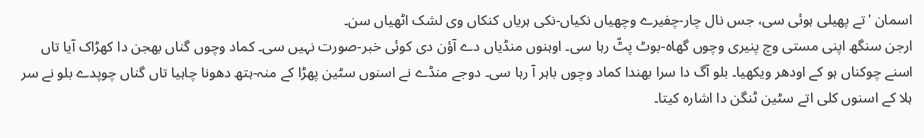اسمان 'تے پھیلی ہوئی سی، جس نال چار-چفیرے وچھیاں نکیاں-نکی ہریاں کنکاں وی لشک اٹھیاں سن۔
ارجن سنگھ اپنی مستی وچ پنیری وچوں گھاہ-بوٹ پٹّ رہا سی۔ اوہنوں منڈیاں دے آؤن دی کوئی خبر-صورت نہیں سی۔ کماد وچوں گناں بھجن دا کھڑاک آیا تاں اسنے چوکناں ہو کے اودھر ویکھیا۔ بلو آگ دا سرا بھندا کماد وچوں باہر آ رہا سی۔ دوجے منڈے نے اسنوں سٹین پھڑا کے منہ-ہتھ دھونا چاہیا تاں گناں چوپدے بلو نے سر ہلا کے اسنوں کلی اتے سٹین ٹنگن دا اشارہ کیتا۔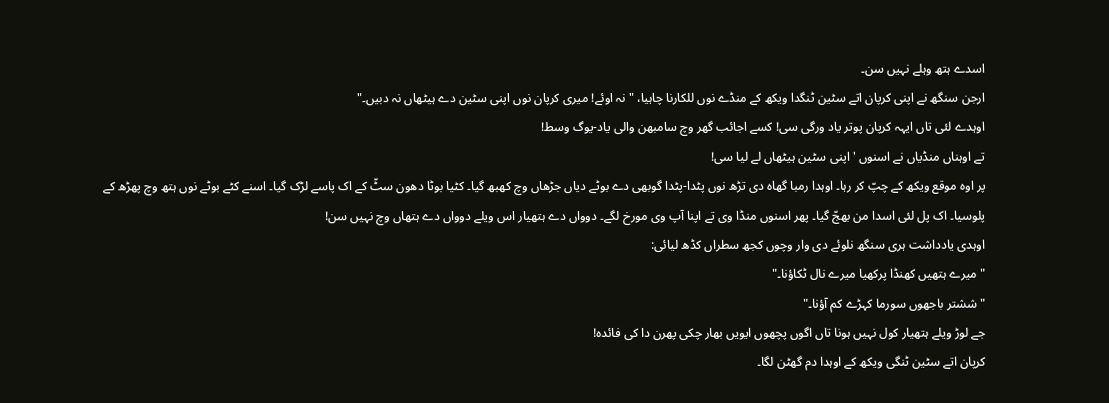اسدے ہتھ وہلے نہیں سن۔
ارجن سنگھ نے اپنی کرپان اتے سٹین ٹنگدا ویکھ کے منڈے نوں للکارنا چاہیا، "نہ اوئے! میری کرپان نوں اپنی سٹین دے ہیٹھاں نہ دبیں۔"
اوہدے لئی تاں ایہہ کرپان پوتر یاد ورگی سی! کسے اجائب گھر وچ سامبھن والی یاد-یوگ وسط!
تے اوہناں منڈیاں نے اسنوں 'اپنی سٹین ہیٹھاں لے لیا سی!
پر اوہ موقع ویکھ کے چپّ کر رہا۔ اوہدا رمبا گھاہ دی تڑھ نوں پٹدا-پٹدا گوبھی دے بوٹے دیاں جڑھاں وچ کھبھ گیا۔ کٹیا بوٹا دھون سٹّ کے اک پاسے لڑک گیا۔ اسنے کٹے بوٹے نوں ہتھ وچ پھڑھ کے پلوسیا۔ اک پل لئی اسدا من بھجّ گیا۔ پھر اسنوں منڈا وی تے اپنا آپ وی مورخ لگے۔ دوواں دے ہتھیار اس ویلے دوواں دے ہتھاں وچ نہیں سن!
اوہدی یادداشت ہری سنگھ نلوئے دی وار وچوں کجھ سطراں کڈھ لیائی:
"میرے ہتھیں کھنڈا پرکھیا میرے نال ٹکاؤنا۔"
"ششتر باجھوں سورما کہڑے کم آؤنا۔"
جے لوڑ ویلے ہتھیار کول نہیں ہونا تاں اگوں پچھوں ایویں بھار چکی پھرن دا کی فائدہ!
کرپان اتے سٹین ٹنگی ویکھ کے اوہدا دم گھٹن لگا۔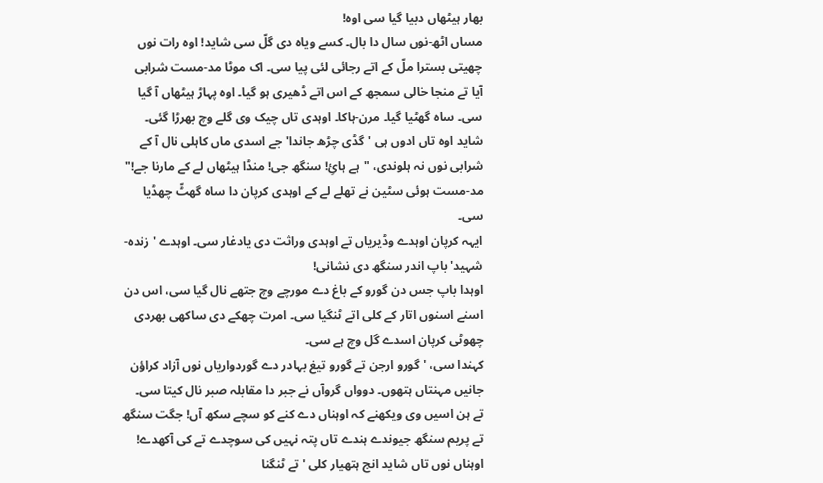بھار ہیٹھاں دبیا گیا سی اوہ!
مساں اٹھ-نوں سال دا بال۔ کسے ویاہ دی گلّ سی شاید! اوہ رات نوں چھیتی بسترا ملّ کے اتے رجائی لئی پیا سی۔ اک موٹا مد-مست شرابی آیا تے منجا خالی سمجھ کے اس اتے ڈھیری ہو گیا۔ اوہ پہاڑ ہیٹھاں آ گیا سی۔ ساہ گھٹیا گیا۔ مرن-ہاکا۔ اوہدی تاں چیک وی گلے وچ بھرڑا گئی۔ شاید اوہ تاں ادوں ہی 'گڈی چڑھ جاندا' جے اسدی ماں کاہلی نال آ کے شرابی نوں نہ ہلوندی، "ہے ہائِ! سنگھ جی! منڈا ہیٹھاں لے کے مارنا جے!"
مد-مست ہوئی سٹین نے تھلے لے کے اوہدی کرپان دا ساہ گھٹّ چھڈیا سی۔
ایہہ کرپان اوہدے وڈیریاں تے اوہدی وراثت دی یادغار سی۔ اوہدے 'زندہ-شہید' باپ اندر سنگھ دی نشانی!
اوہدا باپ جس دن گورو کے باغ دے مورچے وچ جتھے نال گیا سی، اس دن اسنے اسنوں اتار کے کلی اتے ٹنگیا سی۔ امرت چھکے دی ساکھی بھردی چھوٹی کرپان اسدے گل وچ ہے سی۔
کہندا سی، 'گورو ارجن تے گورو تیغ بہادر دے گوردواریاں نوں آزاد کراؤن جانیں مہنتاں ہتھوں۔ دوواں گروآں نے جبر دا مقابلہ صبر نال کیتا سی۔ تے ہن اسیں وی ویکھنے کہ اوہناں دے کنے کو سچے سکھ آں! جگت سنگھ تے پریم سنگھ جیوندے ہندے تاں پتہ نہیں کی سوچدے تے کی آکھدے! اوہناں نوں تاں شاید انج ہتھیار کلی 'تے ٹنگنا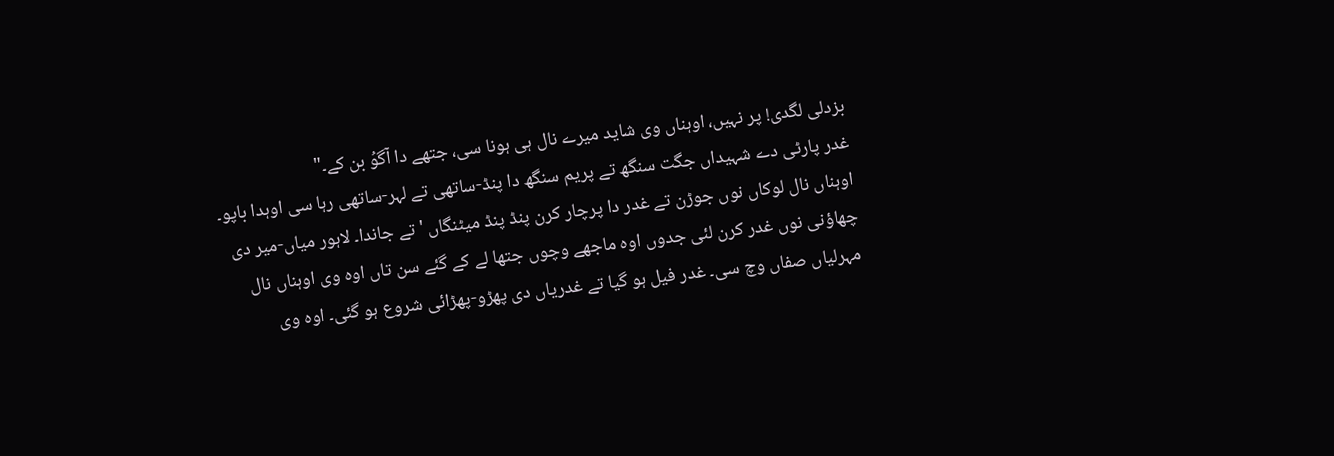بزدلی لگدی! پر نہیں، اوہناں وی شاید میرے نال ہی ہونا سی، جتھے دا آگوُ بن کے۔"
غدر پارٹی دے شہیداں جگت سنگھ تے پریم سنگھ دا پنڈ-ساتھی تے لہر-ساتھی رہا سی اوہدا باپو۔ اوہناں نال لوکاں نوں جوڑن تے غدر دا پرچار کرن پنڈ پنڈ میٹنگاں 'تے جاندا۔ لاہور میاں-میر دی چھاؤنی نوں غدر کرن لئی جدوں اوہ ماجھے وچوں جتھا لے کے گئے سن تاں اوہ وی اوہناں نال مہرلیاں صفاں وچ سی۔ غدر فیل ہو گیا تے غدریاں دی پھڑو-پھڑائی شروع ہو گئی۔ اوہ وی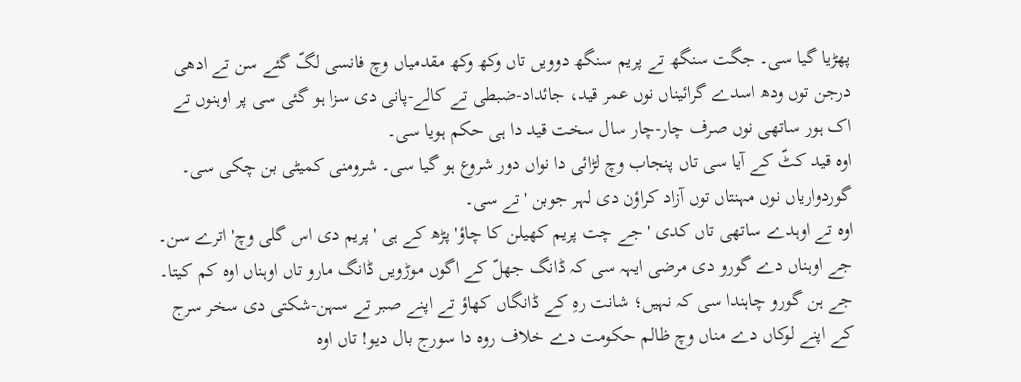پھڑیا گیا سی۔ جگت سنگھ تے پریم سنگھ دوویں تاں وکھ وکھ مقدمیاں وچ فانسی لگّ گئے سن تے ادھی درجن توں ودھ اسدے گرائیناں نوں عمر قید، جائداد-ضبطی تے کالے-پانی دی سزا ہو گئی سی پر اوہنوں تے اک ہور ساتھی نوں صرف چار-چار سال سخت قید دا ہی حکم ہویا سی۔
اوہ قید کٹّ کے آیا سی تاں پنجاب وچ لڑائی دا نواں دور شروع ہو گیا سی۔ شرومنی کمیٹی بن چکی سی۔ گوردواریاں نوں مہنتاں توں آزاد کراؤن دی لہر جوبن 'تے سی۔
اوہ تے اوہدے ساتھی تاں کدی 'جے چت پریم کھیلن کا چاؤ' پڑھ کے ہی 'پریم دی اس گلی وچ' اترے سن۔ جے اوہناں دے گورو دی مرضی ایہہ سی کہ ڈانگ جھلّ کے اگوں موڑویں ڈانگ مارو تاں اوہناں اوہ کم کیتا۔ جے ہن گورو چاہندا سی کہ نہیں؛ شانت رہِ کے ڈانگاں کھاؤ تے اپنے صبر تے سہن-شکتی دی سخر سرج کے اپنے لوکاں دے مناں وچ ظالم حکومت دے خلاف روہ دا سورج بال دیو! تاں اوہ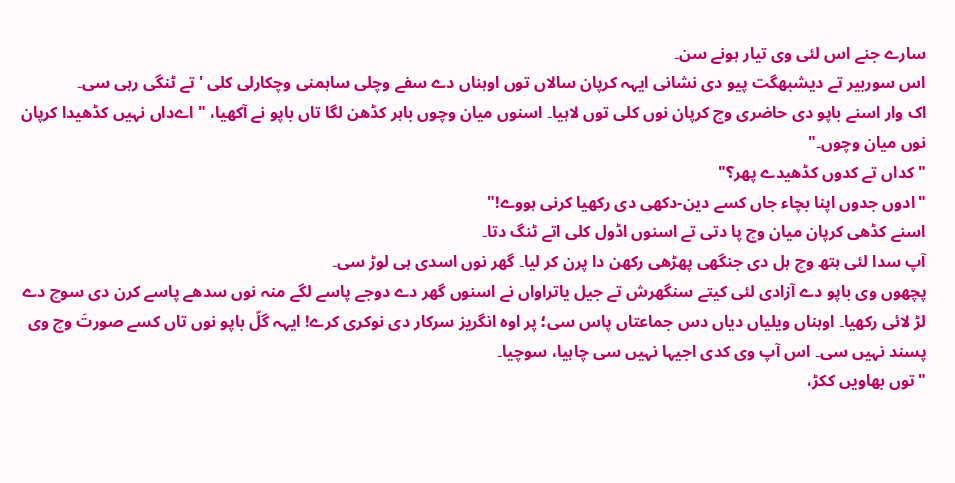سارے جنے اس لئی وی تیار ہونے سن۔
اس سوربیر تے دیشبھگت پیو دی نشانی ایہہ کرپان سالاں توں اوہناں دے سفے وچلی ساہمنی وچکارلی کلی 'تے ٹنگی رہی سی۔
اک وار اسنے باپو دی حاضری وچ کرپان نوں کلی توں لاہیا۔ اسنوں میان وچوں باہر کڈھن لگا تاں باپو نے آکھیا، "اےداں نہیں کڈھیدا کرپان نوں میان وچوں۔"
"کداں تے کدوں کڈھیدے پھر؟"
"ادوں جدوں اپنا بچاء جاں کسے دین-دکھی دی رکھیا کرنی ہووے!"
اسنے کڈھی کرپان میان وچ پا دتی تے اسنوں اڈول کلی اتے ٹنگ دتا۔
آپ سدا لئی ہتھ وچ ہل دی جنگھی پھڑھی رکھن دا پرن کر لیا۔ گھر نوں اسدی ہی لوڑ سی۔
پچھوں وی باپو دے آزادی لئی کیتے سنگھرش تے جیل یاتراواں نے اسنوں گھر دے دوجے پاسے لگے منہ نوں سدھے پاسے کرن دی سوچ دے لڑ لائی رکھیا۔ اوہناں ویلیاں دیاں دس جماعتاں پاس سی؛ پر اوہ انگریز سرکار دی نوکری کرے! ایہہ گلّ باپو نوں تاں کسے صورتَ وچ وی پسند نہیں سی۔ اس آپ وی کدی اجیہا نہیں سی چاہیا، سوچیا۔
"توں بھاویں ککڑ،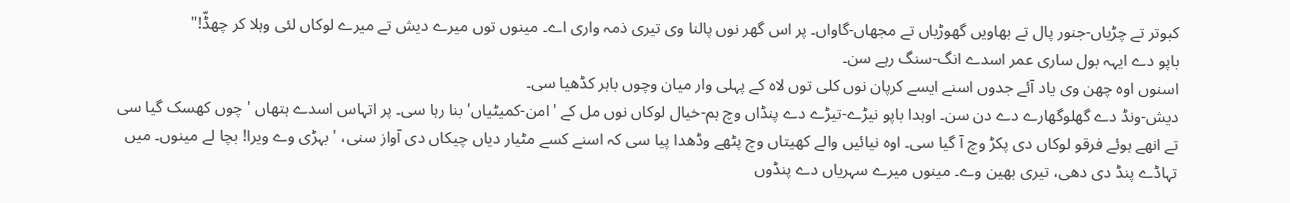کبوتر تے چڑیاں-جنور پال تے بھاویں گھوڑیاں تے مجھاں-گاواں۔ پر اس گھر نوں پالنا وی تیری ذمہ واری اے۔ مینوں توں میرے دیش تے میرے لوکاں لئی وہلا کر چھڈّ!"
باپو دے ایہہ بول ساری عمر اسدے انگ-سنگ رہے سن۔
اسنوں اوہ چھن وی یاد آئے جدوں اسنے ایسے کرپان نوں کلی توں لاہ کے پہلی وار میان وچوں باہر کڈھیا سی۔
دیش-ونڈ دے گھلوگھارے دے دن سن۔ اوہدا باپو نیڑے-تیڑے دے پنڈاں وچ ہم-خیال لوکاں نوں مل کے 'امن-کمیٹیاں' بنا رہا سی۔ پر اتہاس اسدے ہتھاں 'چوں کھسک گیا سی تے انھے ہوئے فرقو لوکاں دی پکڑ وچ آ گیا سی۔ اوہ نیائیں والے کھیتاں وچ پٹھے وڈھدا پیا سی کہ اسنے کسے مٹیار دیاں چیکاں دی آواز سنی، 'بہڑی وے ویرا! بچا لے مینوں۔ میں تہاڈے پنڈ دی دھی، تیری بھین وے۔ مینوں میرے سہریاں دے پنڈوں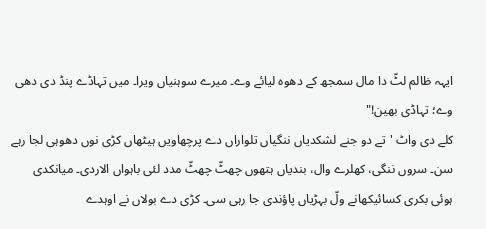ایہہ ظالم لٹّ دا مال سمجھ کے دھوہ لیائے وے۔ میرے سوہنیاں ویرا۔ میں تہاڈے پنڈ دی دھی وے؛ تہاڈی بھین!"
کلے دی واٹ 'تے دو جنے لشکدیاں ننگیاں تلواراں دے پرچھاویں ہیٹھاں کڑی نوں دھوہی لجا رہے سن۔ سروں ننگی، کھلرے وال، بندیاں ہتھوں چھٹّ چھٹّ مدد لئی باہواں الاردی۔ میانکدی ہوئی بکری کسائیکھانے ولّ بہڑیاں پاؤندی جا رہی سی۔ کڑی دے بولاں نے اوہدے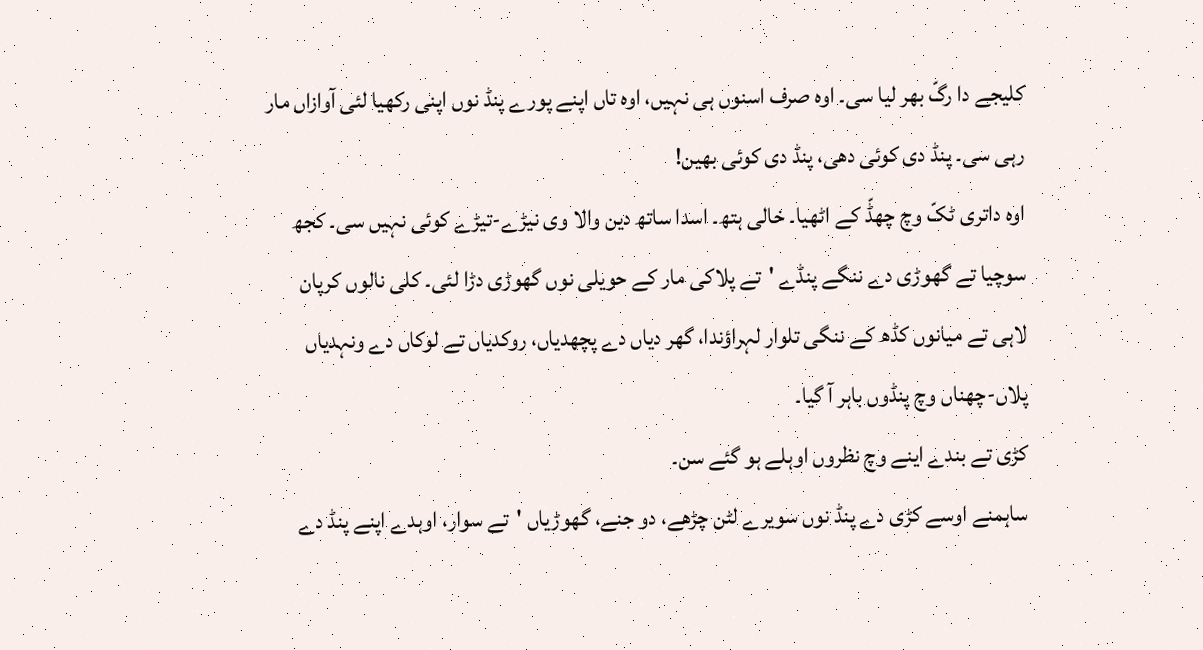کلیجے دا رگّ بھر لیا سی۔ اوہ صرف اسنوں ہی نہیں، اوہ تاں اپنے پورے پنڈ نوں اپنی رکھیا لئی آوازاں مار رہی سی۔ پنڈ دی کوئی دھی، پنڈ دی کوئی بھین!
اوہ داتری ٹکّ وچ چھڈّ کے اٹھیا۔ خالی ہتھ۔ اسدا ساتھ دین والا وی نیڑے-تیڑے کوئی نہیں سی۔ کجھ سوچیا تے گھوڑی دے ننگے پنڈے 'تے پلاکی مار کے حویلی نوں گھوڑی دڑا لئی۔ کلی نالوں کرپان لاہی تے میانوں کڈھ کے ننگی تلوار لہراؤندا، گھر دیاں دے پچھدیاں، روکدیاں تے لوکاں دے ونہدیاں پلاں-چھناں وچ پنڈوں باہر آ گیا۔
کڑی تے بندے اینے وچ نظروں اوہلے ہو گئے سن۔
ساہمنے اوسے کڑی دے پنڈ نوں سویرے لٹن چڑھے، دو جنے، گھوڑیاں 'تے سوار، اوہدے اپنے پنڈ دے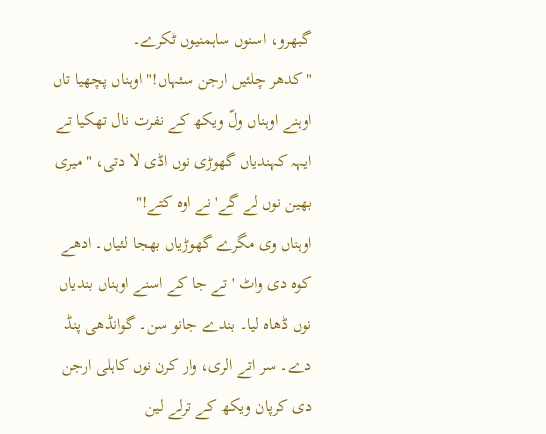گبھرو، اسنوں ساہمنیوں ٹکرے۔
"کدھر چلئیں ارجن سئہاں!" اوہناں پچھیا تاں اوہنے اوہناں ولّ ویکھ کے نفرت نال تھکیا تے ایہہ کہندیاں گھوڑی نوں اڈی لا دتی، "میری بھین نوں لے گے' نے اوہ کتے!"
اوہناں وی مگرے گھوڑیاں بھجا لئیاں۔ ادھے کوہ دی واٹ 'تے جا کے اسنے اوہناں بندیاں نوں ڈھاہ لیا۔ بندے جانو سن۔ گوانڈھی پنڈ دے۔ سر اتے الری، وار کرن نوں کاہلی ارجن دی کرپان ویکھ کے ترلے لین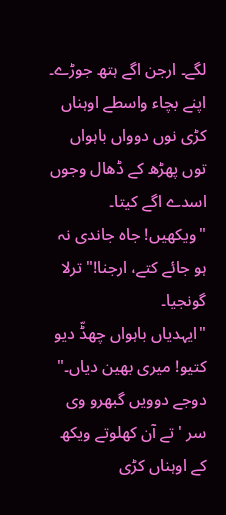لگے۔ ارجن اگے ہتھ جوڑے۔ اپنے بچاء واسطے اوہناں کڑی نوں دوواں باہواں توں پھڑھ کے ڈھال وجوں اسدے اگے کیتا۔
"ویکھیں! جاہ جاندی نہ ہو جائے کتے، ارجنا!" ترلا گونجیا۔
"ایہدیاں باہواں چھڈّ دیو کتیو! میری بھین دیاں۔"
دوجے دوویں گبھرو وی سر 'تے آن کھلوتے ویکھ کے اوہناں کڑی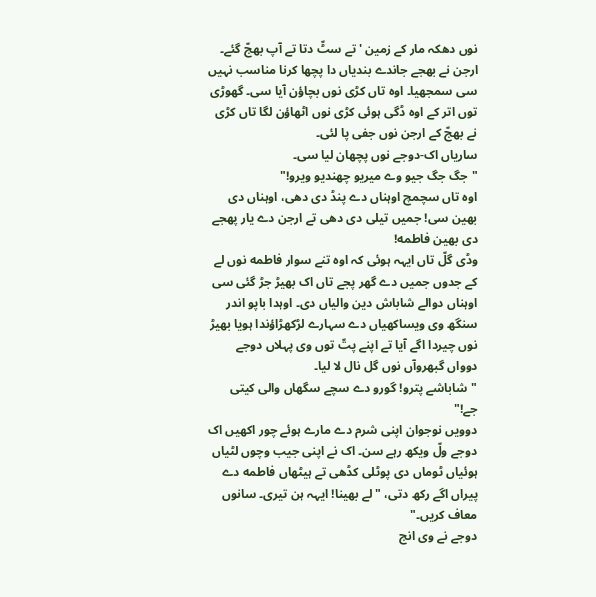نوں دھکہ مار کے زمین 'تے سٹّ دتا تے آپ بھجّ گئے۔
ارجن نے بھجے جاندے بندیاں دا پچھا کرنا مناسب نہیں سی سمجھیا۔ اوہ تاں کڑی نوں بچاؤن آیا سی۔ گھوڑی توں اتر کے اوہ ڈگی ہوئی کڑی نوں اٹھاؤن لگا تاں کڑی نے بھجّ کے ارجن نوں جفی پا لئی۔
ساریاں اک-دوجے نوں پچھان لیا سی۔
"جگ جگ جیو وے میریو چھندیو ویرو!"
اوہ تاں سچمچ اوہناں دے پنڈ دی دھی، اوہناں دی بھین سی! جمیں تیلی دی دھی تے ارجن دے یار پھجے دی بھین فاطمه!
وڈی گلّ تاں ایہہ ہوئی کہ اوہ تنے سوار فاطمه نوں لے کے جدوں جمیں دے گھر پجے تاں اک بھیڑ جڑ گئی سی اوہناں دوالے شاباش دین والیاں دی۔ اوہدا باپو اندر سنگھ وی ویساکھیاں دے سہارے لڑکھڑاؤندا ہویا بھیڑ نوں چیردا اگے آیا تے اپنے پتّ توں وی پہلاں دوجے دوواں گبھروآں نوں گل نال لا لیا۔
"شاباشے پترو! گورو دے سچے سگھاں والی کیتی جے!"
دوویں نوجوان اپنی شرم دے مارے ہوئے چور اکھیں اک دوجے ولّ ویکھ رہے سن۔ اک نے اپنی جیب وچوں لٹیاں ہوئیاں ٹوماں دی پوٹلی کڈھی تے ہیٹھاں فاطمه دے پیراں اگے رکھ دتی، " لے بھینا! ایہہ ہن تیری۔ سانوں معاف کریں۔"
دوجے نے وی انج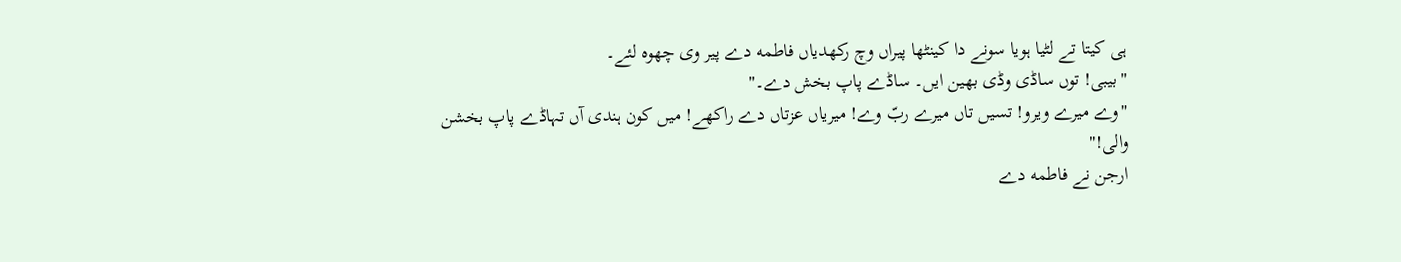ہی کیتا تے لٹیا ہویا سونے دا کینٹھا پیراں وچ رکھدیاں فاطمه دے پیر وی چھوہ لئے۔
"بیبی! توں ساڈی وڈی بھین ایں۔ ساڈے پاپ بخش دے۔"
"وے میرے ویرو! تسیں تاں میرے ربّ وے! میریاں عزتاں دے راکھے! میں کون ہندی آں تہاڈے پاپ بخشن والی!"
ارجن نے فاطمه دے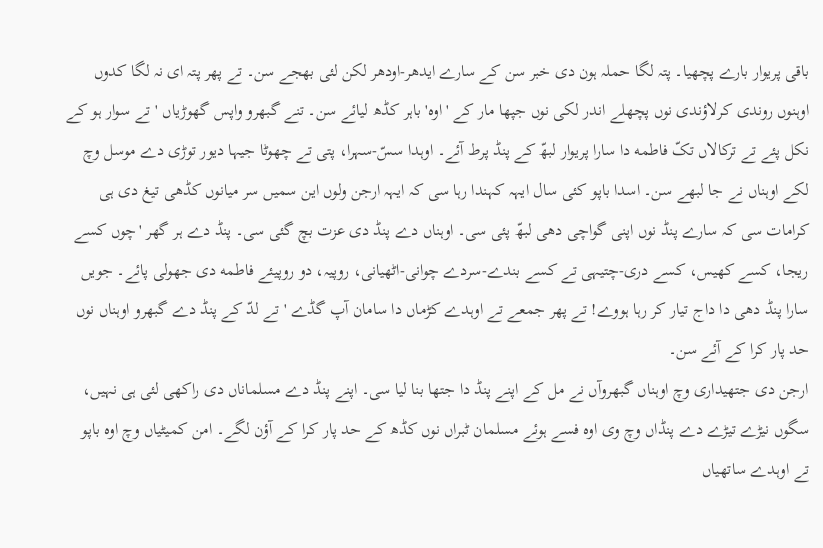باقی پریوار بارے پچھیا۔ پتہ لگا حملہ ہون دی خبر سن کے سارے ایدھر-اودھر لکن لئی بھجے سن۔ تے پھر پتہ ای نہ لگا کدوں اوہنوں روندی کرلاؤندی نوں پچھلے اندر لکی نوں جپھا مار کے 'اوہ' باہر کڈھ لیائے سن۔ تنے گبھرو واپس گھوڑیاں 'تے سوار ہو کے نکل پئے تے ترکالاں تکّ فاطمه دا سارا پریوار لبھّ کے پنڈ پرط آئے۔ اوہدا سسّ-سہرا، پتی تے چھوٹا جیہا دیور توڑی دے موسل وچ لکے اوہناں نے جا لبھے سن۔ اسدا باپو کئی سال ایہہ کہندا رہا سی کہ ایہہ ارجن ولوں این سمیں سر میانوں کڈھی تیغ دی ہی کرامات سی کہ سارے پنڈ نوں اپنی گواچی دھی لبھّ پئی سی۔ اوہناں دے پنڈ دی عزت بچ گئی سی۔ پنڈ دے ہر گھر 'چوں کسے ریجا، کسے کھیس، کسے دری-چتیہی تے کسے بندے-سردے چوانی-اٹھیانی، روپیہ، دو روپیئے فاطمه دی جھولی پائے۔ جویں سارا پنڈ دھی دا داج تیار کر رہا ہووے! تے پھر جمعے تے اوہدے کڑماں دا سامان آپ گڈے 'تے لدّ کے پنڈ دے گبھرو اوہناں نوں حد پار کرا کے آئے سن۔
ارجن دی جتھیداری وچ اوہناں گبھروآں نے مل کے اپنے پنڈ دا جتھا بنا لیا سی۔ اپنے پنڈ دے مسلماناں دی راکھی لئی ہی نہیں، سگوں نیڑے تیڑے دے پنڈاں وچ وی اوہ فسے ہوئے مسلمان ٹبراں نوں کڈھ کے حد پار کرا کے آؤن لگے۔ امن کمیٹیاں وچ اوہ باپو تے اوہدے ساتھیاں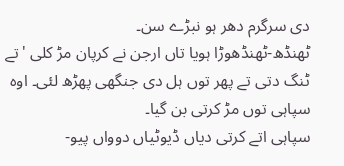دی سرگرم دھر ہو نبڑے سن۔
ٹھنڈھ-ٹھنڈھوڑا ہویا تاں ارجن نے کرپان مڑ کلی 'تے ٹنگ دتی تے پھر توں ہل دی جنگھی پھڑھ لئی۔ اوہ سپاہی توں مڑ کرتی بن گیا۔
سپاہی اتے کرتی دیاں ڈیوٹیاں دوواں پیو-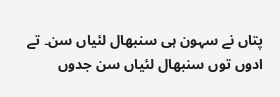پتاں نے سہون ہی سنبھال لئیاں سن۔ تے ادوں توں سنبھال لئیاں سن جدوں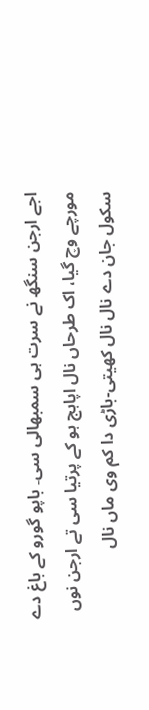اجے ارجن سنگھ نے سرت ہی سمبھالی سی۔ باپو گورو کے باغ دے مورچے وچ گیا، اک طرحاں نال اپاہج ہو کے پرتیا سی تے ارجن نوں سکول جان دے نال نال کھیتی-باڑی دا کم وی ماں نال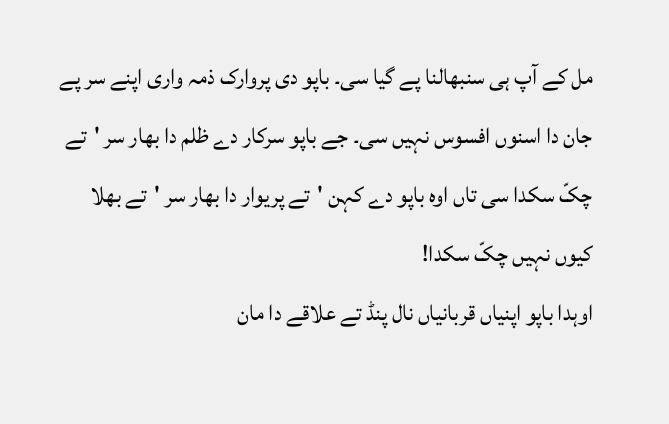مل کے آپ ہی سنبھالنا پے گیا سی۔ باپو دی پروارک ذمہ واری اپنے سر پے جان دا اسنوں افسوس نہیں سی۔ جے باپو سرکار دے ظلم دا بھار سر 'تے چکّ سکدا سی تاں اوہ باپو دے کہن 'تے پریوار دا بھار سر 'تے بھلا کیوں نہیں چکّ سکدا!
اوہدا باپو اپنیاں قربانیاں نال پنڈ تے علاقے دا مان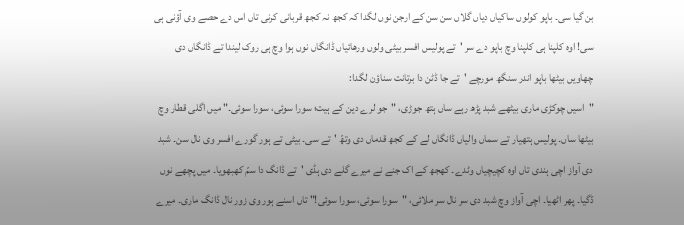بن گیا سی۔ باپو کولوں ساکیاں دیاں گلاں سن سن کے ارجن نوں لگدا کہ کجھ نہ کجھ قربانی کرنی تاں اس دے حصے وی آؤنی ہی سی! اوہ کلپنا ہی کلپنا وچ باپو دے سر 'تے پولیس افسر بیٹی ولوں ورھائیاں ڈانگاں نوں ہوا وچ ہی روک لیندا تے ڈانگاں دی چھاویں بیٹھا باپو اندر سنگھ مورچے 'تے جا ڈٹن دا برتانت سناؤن لگدا:
"اسیں چوکڑی ماری بیٹھے شبد پڑھ رہے ساں ہتھ جوڑی، "جو لرے دین کے ہیت؛ سورا سوئی، سورا سوئی۔" میں اگلی قطار وچ بیٹھا ساں۔ پولیس ہتھیار تے سماں والیاں ڈانگاں لے کے کجھ قدماں دی وتھّ 'تے سی۔ بیٹی تے ہور گورے افسر وی نال سن۔ شبد دی آواز اچی ہندی تاں اوہ کچیچیاں وٹدے۔ کھجھ کے اک جنے نے میرے گلے دی ہڈی 'تے ڈانگ دا سمّ کھبھویا۔ میں پچھے نوں ڈگیا۔ پھر اٹھیا۔ اچی آواز وچ شبد دی سر نال سر ملائی، "سورا سوئی، سورا سوئی!" تاں اسنے ہور وی زور نال ڈانگ ماری۔ میرے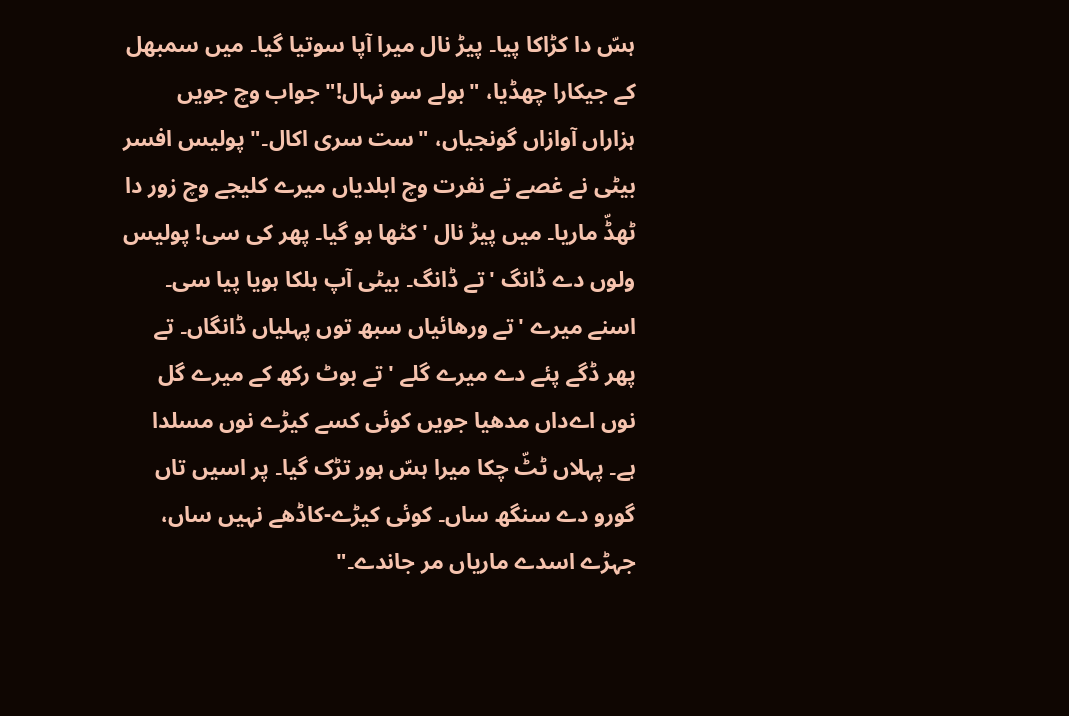ہسّ دا کڑاکا پیا۔ پیڑ نال میرا آپا سوتیا گیا۔ میں سمبھل کے جیکارا چھڈیا، "بولے سو نہال!" جواب وچ جویں ہزاراں آوازاں گونجیاں، "ست سری اکال۔" پولیس افسر بیٹی نے غصے تے نفرت وچ ابلدیاں میرے کلیجے وچ زور دا ٹھڈّ ماریا۔ میں پیڑ نال 'کٹھا ہو گیا۔ پھر کی سی! پولیس ولوں دے ڈانگ 'تے ڈانگ۔ بیٹی آپ ہلکا ہویا پیا سی۔ اسنے میرے 'تے ورھائیاں سبھ توں پہلیاں ڈانگاں۔ تے پھر ڈگے پئے دے میرے گلے 'تے بوٹ رکھ کے میرے گل نوں اےداں مدھیا جویں کوئی کسے کیڑے نوں مسلدا ہے۔ پہلاں ٹٹّ چکا میرا ہسّ ہور تڑک گیا۔ پر اسیں تاں گورو دے سنگھ ساں۔ کوئی کیڑے-کاڈھے نہیں ساں، جہڑے اسدے ماریاں مر جاندے۔"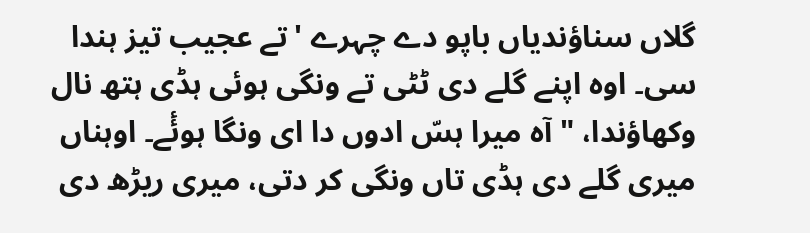گلاں سناؤندیاں باپو دے چہرے 'تے عجیب تیز ہندا سی۔ اوہ اپنے گلے دی ٹٹی تے ونگی ہوئی ہڈی ہتھ نال وکھاؤندا، "آہ میرا ہسّ ادوں دا ای ونگا ہوئٔے۔ اوہناں میری گلے دی ہڈی تاں ونگی کر دتی، میری ریڑھ دی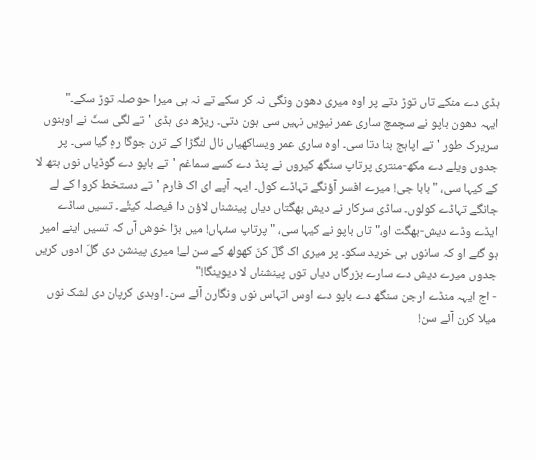ہڈی دے منکے تاں توڑ دتے پر اوہ میری دھون ونگی نہ کر سکے تے نہ ہی میرا حوصلہ توڑ سکے۔"
ایہہ دھون باپو نے سچمچ ساری عمر نیویں نہیں سی ہون دتی۔ ریڑھ دی ہڈی 'تے لگی سٹّ نے اوہنوں سریرک طور 'تے اپاہج بنا دتا سی۔ اوہ ساری عمر ویساکھیاں نال لنگڑا کے ترن جوگا رہِ گیا سی۔ پر جدوں ویلے دے مکھ-منتری پرتاپ سنگھ کیروں نے پنڈ دے کسے سماغم 'تے باپو دے گوڈیاں نوں ہتھ لا کے کیہا سی، "بابا جی! میرے افسر آؤنگے تہاڈے کول۔ ایہہ آپے ای اک فارم 'تے دستخط کروا کے لے جانگے تہاڈے کولوں۔ ساڈی سرکار نے دیش بھگتاں دیاں پینشناں لاؤن دا فیصلہ کیتٔے۔ تسیں ساڈے ایڈے وڈے دیش-بھگت او،" تاں باپو نے کیہا سی، " پرتاپ سئہاں! میں بڑا خوش آں کہ تسیں اینے امیر ہو گئے او کہ سانوں ہی خرید سکو۔ پر میری اک گلّ کنّ کھولھ کے سن لے! میری پینشن دی گلّ ادوں کریں جدوں میرے دیش دے سارے بزرگاں دیاں توں پینشناں لا دیوینگا!"
- اج ایہہ منڈے ارجن سنگھ دے باپو دے اوس اتہاس نوں ونگارن آئے سن۔ اوہدی کرپان دی لشک نوں میلا کرن آئے سن!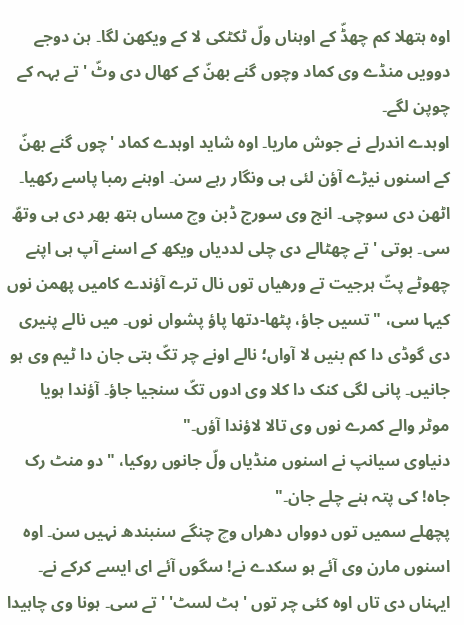اوہ ہتھلا کم چھڈّ کے اوہناں ولّ ٹکٹکی لا کے ویکھن لگا۔ ہن دوجے دوویں منڈے وی کماد وچوں گنے بھنّ کے کھال دی وٹّ 'تے بہہ کے چوپن لگے۔
اوہدے اندرلے نے جوش ماریا۔ اوہ شاید اوہدے کماد 'چوں گنے بھنّ کے اسنوں نیڑے آؤن لئی ہی ونگار رہے سن۔ اوہنے رمبا پاسے رکھیا۔ اٹھن دی سوچی۔ انج وی سورج ڈبن وچ مساں ہتھ بھر دی ہی وتھّ سی۔ بوتی 'تے چھٹالے دی چلی لددیاں ویکھ کے اسنے آپ ہی اپنے چھوٹے پتّ ہرجیت تے ورھیاں توں نال ترے آؤندے کامیں پھمن نوں کیہا سی، "تسیں جاؤ، پٹھا-دتھا پاؤ پشواں نوں۔ میں نالے پنیری دی گوڈی دا کم بنیں لا آواں؛ نالے اونے چر تکّ بتی جان دا ٹیم وی ہو جانیں۔ پانی لگی کنک دا کلا وی ادوں تکّ سنجیا جاؤ۔ آؤندا ہویا موٹر والے کمرے نوں وی تالا لاؤندا آؤں۔"
دنیاوی سیانپ نے اسنوں منڈیاں ولّ جانوں روکیا، "دو منٹ رک جاہ! کی پتہ ہنے چلے جان۔"
پچھلے سمیں توں دوواں دھراں وچ چنگے سنبندھ نہیں سن۔ اوہ اسنوں مارن وی آئے ہو سکدے نے! سگوں آئے ای ایسے کرکے نے۔ ایہناں دی تاں اوہ کئی چر توں 'ہٹ لسٹ' 'تے سی۔ ہونا وی چاہیدا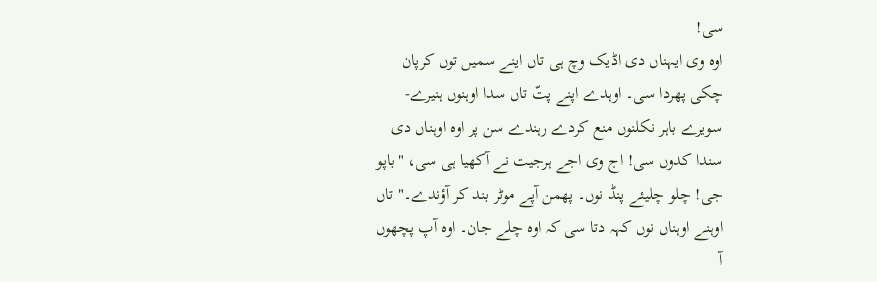سی!
اوہ وی ایہناں دی اڈیک وچ ہی تاں اینے سمیں توں کرپان چکی پھردا سی۔ اوہدے اپنے پتّ تاں سدا اوہنوں ہنیرے-سویرے باہر نکلنوں منع کردے رہندے سن پر اوہ اوہناں دی سندا کدوں سی! اج وی اجے ہرجیت نے آکھیا ہی سی، "باپو جی! چلو چلیئے پنڈ نوں۔ پھمن آپے موٹر بند کر آؤندے۔" تاں اوہنے اوہناں نوں کہہ دتا سی کہ اوہ چلے جان۔ اوہ آپ پچھوں آ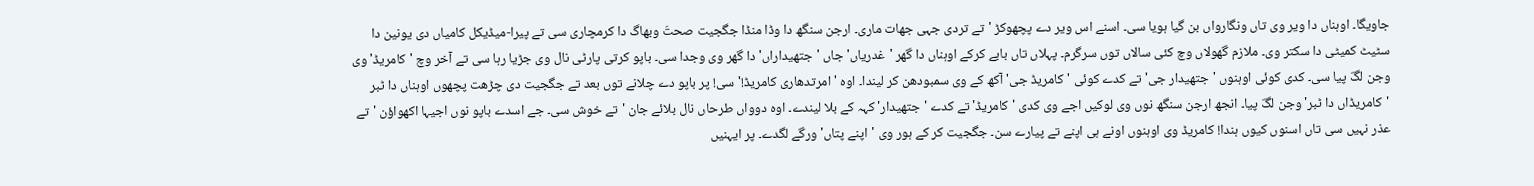جاویگا۔ اوہناں دا ویر وی تاں ونگارواں بن گیا ہویا سی۔ اسنے اس ویر دے پچھوکڑ 'تے تردی جہی جھات ماری۔ ارجن سنگھ دا وڈا منڈا جگجیت صحتَ وبھاگ دا کرمچاری سی تے پیرا-میڈیکل کامیاں دی یونین دا سٹیٹ کمیٹی دا سکتر وی۔ ملازم گھولاں وچ کئی سالاں توں سرگرم۔ پہلاں تاں بابے کرکے اوہناں دا گھر 'غدریاں' جاں 'جتھیداراں' دا گھر وی وجدا سی۔ باپو کرتی پارٹی نال وی جڑیا رہا سی تے آخر وچ 'کامریڈ' وی وجن لگّ پیا سی۔ کدی کوئی اوہنوں 'جتھیدار جی' تے کدے کوئی 'کامریڈ جی' آکھ کے وی سمبودھن کر لیندا۔ اوہ 'امرتدھاری کامریڈ!' سی! پر باپو دے چلانے توں بعد تے جگجیت دی چڑھت پچھوں اوہناں دا ٹبر 'کامریڈاں دا ٹبر' وجن لگّ پیا۔ انجھ ارجن سنگھ نوں وی لوکیں اجے وی کدی 'کامریڈ' تے کدے 'جتھیدار' کہہ کے بلا لیندے۔ اوہ دوواں طرحاں نال بلائے جان 'تے خوش سی۔ جے اسدے باپو نوں اجیہا اکھواؤن 'تے عذر نہیں سی تاں اسنوں کیوں ہندا! کامریڈ وی اوہنوں اونے ہی اپنے تے پیارے سن۔ جگجیت کر کے ہور وی 'اپنے پتاں' ورگے لگدے۔ پر ایہنیں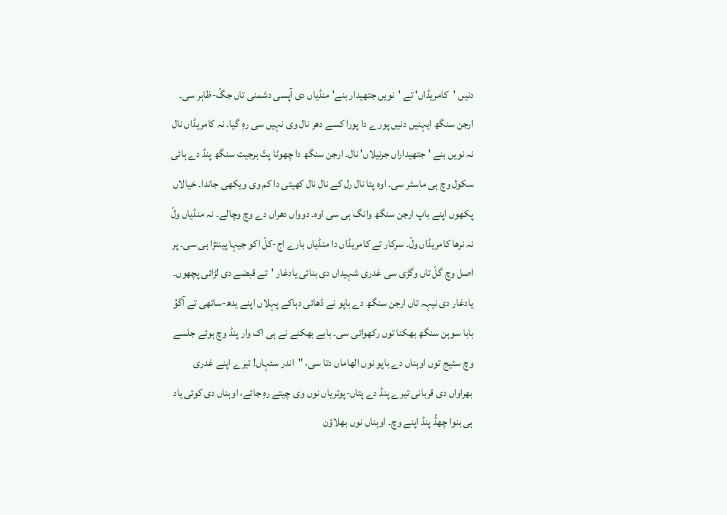دنیں 'کامریڈاں' تے 'نویں جتھیدار بنے' منڈیاں دی آپسی دشمنی تاں جگّ-ظاہر سی۔ ارجن سنگھ ایہنیں دنیں پورے دا پورا کسے دھر نال وی نہیں سی رہِ گیا۔ نہ کامریڈاں نال نہ نویں بنے 'جتھیداراں جرنیلاں' نال۔ ارجن سنگھ دا چھوٹا پتّ ہرجیت سنگھ پنڈ دے ہائی سکول وچ ہی ماسٹر سی۔ اوہ پتا نال رل کے نال نال کھیتی دا کم وی ویکھی جاندا۔ خیالاں پکھوں اپنے باپ ارجن سنگھ وانگ ہی سی اوہ۔ دوواں دھراں دے وچ وچالے۔ نہ منڈیاں ولّ نہ نرھا کامریڈاں ولّ۔ سرکار تے کامریڈاں دا منڈیاں بارے اج-کلّ اکو جیہا پینتڑا ہی سی۔ پر اصل وچ گلّ تاں وگڑی سی غدری شہیداں دی بنائی یادغار 'تے قبضے دی لڑائی پچھوں۔
یادغار دی نیہہ تاں ارجن سنگھ دے باپو نے ڈھائی دہاکے پہلاں اپنے یدھ-ساتھی تے آگوُ بابا سوہن سنگھ بھکنا توں رکھوائی سی۔ بابے بھکنے نے ہی اک وار پنڈ وچ ہوئے جلسے وچ سٹیج توں اوہناں دے باپو نوں الھاماں دتا سی، "اندر سئہاں! تیرے اپنے غدری بھراواں دی قربانی تیرے پنڈ دے پتاں-پوتریاں نوں وی چیتے رہِ جائے، اوہناں دی کوئی یاد ہی بنوا چھڈّ پنڈ اپنے وچ۔ اوہناں نوں بھلاؤن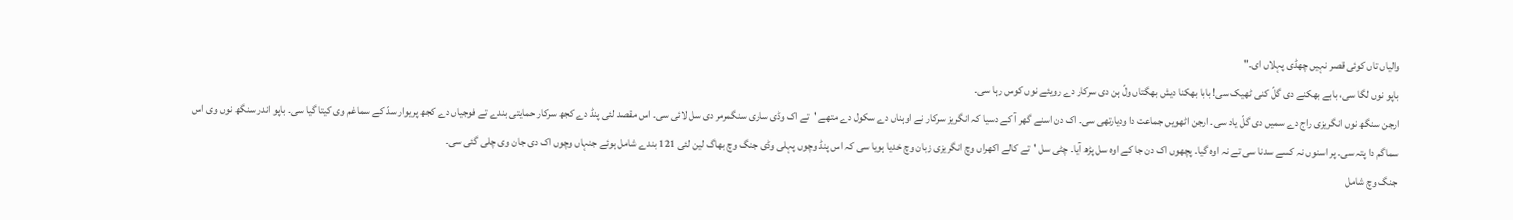والیاں تاں کوئی قصر نہیں چھڈی پہلاں ای۔"
باپو نوں لگا سی، بابے بھکنے دی گلّ کنی ٹھیک سی! بابا بھکنا دیش بھگتاں ولّ ہن دی سرکار دے رویئے نوں کوس رہا سی۔
ارجن سنگھ نوں انگریزی راج دے سمیں دی گلّ یاد سی۔ ارجن اٹھویں جماعت دا ودیارتھی سی۔ اک دن اسنے گھر آ کے دسیا کہ انگریز سرکار نے اوہناں دے سکول دے متھے 'تے اک وڈی ساری سنگمرمر دی سل لائی سی۔ اس مقصد لئی پنڈ دے کجھ سرکار حمایتی بندے تے فوجیاں دے کجھ پریوار سدّ کے سماغم وی کیتا گیا سی۔ باپو اندر سنگھ نوں وی اس سماگم دا پتہ سی۔ پر اسنوں نہ کسے سدنا سی تے نہ اوہ گیا۔ پچھوں اک دن جا کے اوہ سل پڑھ آیا۔ چٹی سل 'تے کالے اکھراں وچ انگریزی زبان وچ خدیا ہویا سی کہ اس پنڈ وچوں پہلی وڈی جنگ وچ بھاگ لین لئی 121 بندے شامل ہوئے جنہاں وچوں اک دی جان وی چلی گئی سی۔
جنگ وچ شامل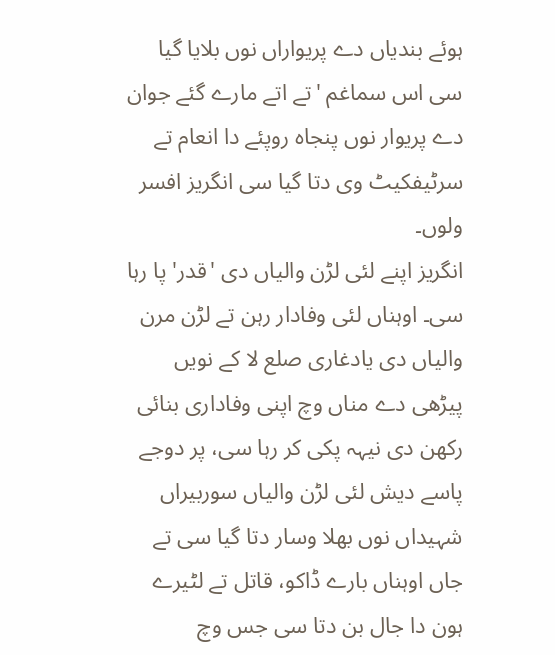ہوئے بندیاں دے پریواراں نوں بلایا گیا سی اس سماغم 'تے اتے مارے گئے جوان دے پریوار نوں پنجاہ روپئے دا انعام تے سرٹیفکیٹ وی دتا گیا سی انگریز افسر ولوں۔
انگریز اپنے لئی لڑن والیاں دی 'قدر' پا رہا سی۔ اوہناں لئی وفادار رہن تے لڑن مرن والیاں دی یادغاری صلع لا کے نویں پیڑھی دے مناں وچ اپنی وفاداری بنائی رکھن دی نیہہ پکی کر رہا سی، پر دوجے پاسے دیش لئی لڑن والیاں سوربیراں شہیداں نوں بھلا وسار دتا گیا سی تے جاں اوہناں بارے ڈاکو، قاتل تے لٹیرے ہون دا جال بن دتا سی جس وچ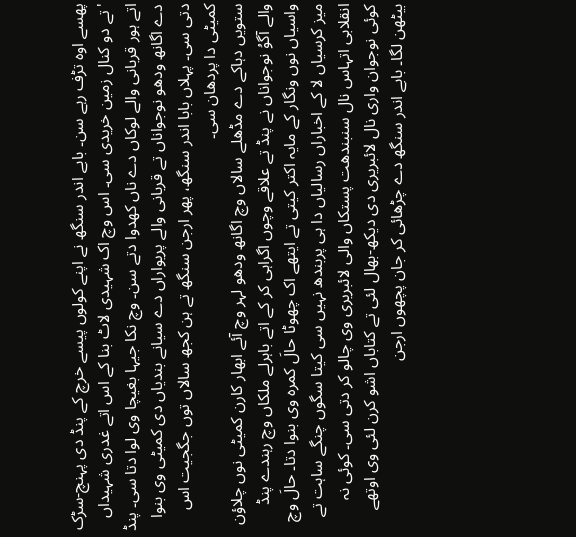پھسے اوہ تڑف رہے سن۔ بابے اندر سنگھ نے اپنے کولوں پیسے خرچ کے پنڈ دی پہنچ-سڑک 'تے دو کنال زمین خریدی سی۔ اس وچ اک شہیدی لاٹ بنا کے اس اتے غدری شہیداں اتے ہور قربانی والے لوکاں دے ناں کھدوا دتے سن۔ وچ نکا جیہا بغیچا وی لوا دتا سی۔ پنڈ دے اگانھ ودھو نوجواناں تے قربانی والے پریواراں دے سیانے بندیاں دی کمیٹی وی بنوا دتی سی۔ پہلاں بابا اندر سنگھ، پھر ارجن سنگھ تے ہن کجھ سالاں توں جگجیت اس کمیٹی دا پردھان سی۔
ستویں دہاکے دے مڈھلے سالاں وچ اگانھ ودھو لہر وچ آئے ابھار کارن کمیٹی نوں چلاؤن والے آگوُ نوجواناں نے پنڈ تے علاقے وچوں اگراہی کر کے اتے باہرلے ملکاں وچ رہندے پنڈ واسیاں نوں ونگار کے مایہ اکتر کیتی تے ایتھے اک چھوٹا حالَ کمرہ وی بنوا دتا۔ حالَ وچ میز کرسیاں لا کے اخباراں رسالیاں دا ہی پربندھ نہیں سی کیتا سگوں چنگے ساہت تے انقلابی اتہاس نال سنبندھت پستکاں والی لائبریری وی چالو کر دتی سی۔ کوئی نہ کوئی نوجوان واری نال لائبریری دی دیکھ-بھال لئی تے کتاباں اشو کرن لئی وی اوتھے بیٹھن لگا۔ بابے اندر سنگھ دے چڑھائی کر جان پچھوں ارجن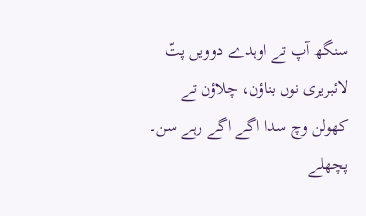سنگھ آپ تے اوہدے دوویں پتّ لائبریری نوں بناؤن، چلاؤن تے کھولن وچ سدا اگے اگے رہے سن۔
پچھلے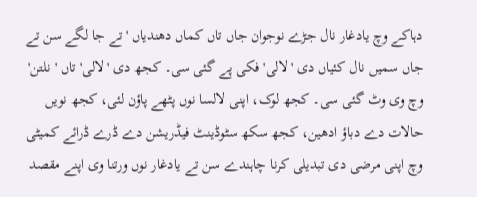دہاکے وچ یادغار نال جڑے نوجوان جاں تاں کماں دھندیاں 'تے جا لگے سن تے جاں سمیں نال کئیاں دی 'لالی' فکی پے گئی سی۔ کجھ دی 'لالی' تاں 'نلتن' وچ وی وٹ گئی سی۔ کجھ لوک، اپنی لالسا نوں پٹھے پاؤن لئی، کجھ نویں حالات دے دباؤ ادھین، کجھ سکھ سٹوڈینٹ فیڈریشن دے ڈرے ڈرائے کمیٹی وچ اپنی مرضی دی تبدیلی کرنا چاہندے سن تے یادغار نوں ورتنا وی اپنے مقصد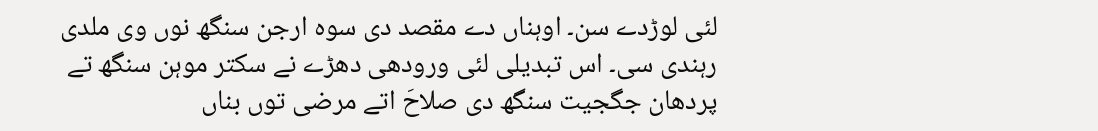لئی لوڑدے سن۔ اوہناں دے مقصد دی سوہ ارجن سنگھ نوں وی ملدی رہندی سی۔ اس تبدیلی لئی ورودھی دھڑے نے سکتر موہن سنگھ تے پردھان جگجیت سنگھ دی صلاحَ اتے مرضی توں بناں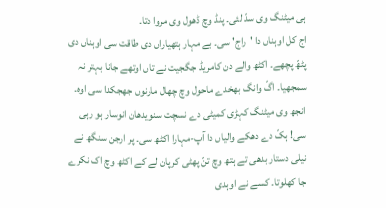ہی میٹنگ وی سدّ لئی۔ پنڈ وچ ڈھول وی مروا دتا۔
اج کل اوہناں دا 'راج' سی۔ بے مہار ہتھیاراں دی طاقت سی اوہناں دی پٹھّ پچھے۔ اکٹھ والے دن کامریڈ جگجیت نے تاں اوتھے جانا بہتر نہ سمجھیا۔ اگّ وانگ بھخدے ماحول وچ چھال مارنوں جھجکدا سی اوہ۔ انجھ وی میٹنگ کہڑی کمیٹی دے نسچت سنویدھان انوسار ہو رہی سی! ہکّ دے دھکے والیاں دا آپ-مہارا اکٹھ سی۔ پر ارجن سنگھ نے نیلی دستار بدھی تے ہتھ وچ تنّ پھٹی کرپان لے کے اکٹھ وچ اک نکرے جا کھلوتا۔ کسے نے اوہدی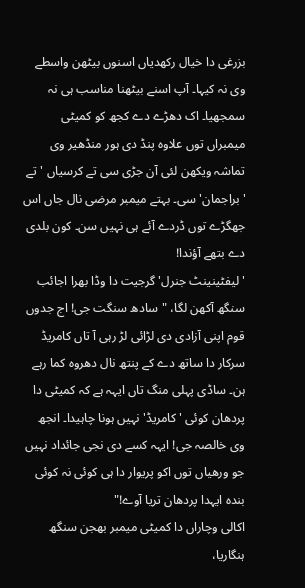بزرغی دا خیال رکھدیاں اسنوں بیٹھن واسطے وی نہ کیہا۔ آپ اسنے بیٹھنا مناسب ہی نہ سمجھیا۔ اک دھڑے دے کجھ کو کمیٹی میمبراں توں علاوہ پنڈ دی ہور منڈھیر وی تماشہ ویکھن لئی آن جڑی سی تے کرسیاں 'تے 'براجمان' سی۔ بہتے میمبر مرضی نال جاں اس جھگڑے توں ڈردے آئے ہی نہیں سن۔ کون بلدی دے بتھے آؤندا!
'لیفٹینینٹ جنرل' گرجیت دا وڈا بھرا اجائب سنگھ آکھن لگا، "سادھ سنگت جی! اج جدوں قوم اپنی آزادی دی لڑائی لڑ رہی آ تاں کامریڈ سرکار دا ساتھ دے کے پنتھ نال دھروہ کما رہے ہن۔ ساڈی پہلی منگ تاں ایہہ ہے کہ کمیٹی دا پردھان کوئی 'کامریڈ' نہیں ہونا چاہیدا۔ انجھ وی خالصہ جی! ایہہ کسے دی نجی جائداد نہیں جو ورھیاں توں اکو پریوار دا ہی کوئی نہ کوئی بندہ ایہدا پردھان تریا آوے!"
اکالی وچاراں دا کمیٹی میمبر بھجن سنگھ ہنگاریا،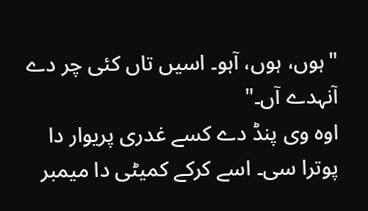"ہوں، ہوں، آہو۔ اسیں تاں کئی چر دے آنہدے آں۔"
اوہ وی پنڈ دے کسے غدری پریوار دا پوترا سی۔ اسے کرکے کمیٹی دا میمبر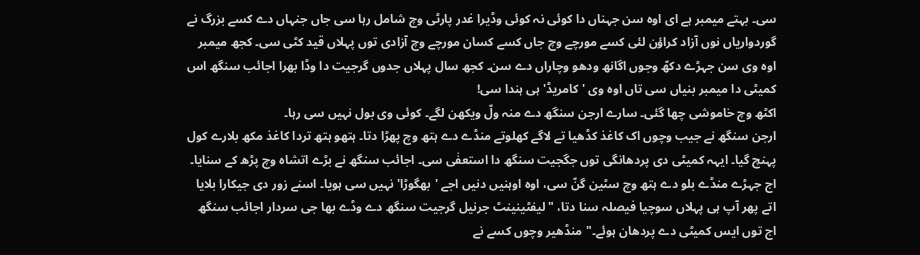سی۔ بہتے میمبر ہے ای اوہ سن جہناں دا کوئی نہ کوئی وڈیرا غدر پارٹی وچ شامل رہا سی جاں جنہاں دے کسے بزرگ نے گوردواریاں نوں آزاد کراؤن لئی کسے مورچے وچ جاں کسے کسان مورچے وچ آزادی توں پہلاں قید کٹی سی۔ کجھ میمبر اوہ وی سن جہڑے دکھّ وجوں اگانھ ودھو وچاراں دے سن۔ کجھ سال پہلاں جدوں گرجیت دا وڈا بھرا اجائب سنگھ اس کمیٹی دا میمبر بنیاں سی تاں اوہ وی 'کامریڈ' ہی ہندا سی!
اکٹھ وچ خاموشی چھا گئی۔ سارے ارجن سنگھ دے منہ ولّ ویکھن لگے۔ کوئی وی بول نہیں سی رہا۔
ارجن سنگھ نے جیب وچوں اک کاغذ کڈھیا تے لاگے کھلوتے منڈے دے ہتھ وچ پھڑا دتا۔ ہتھو ہتھ تردا کاغذ مکھ بلارے کول پہنچ گیا۔ ایہہ کمیٹی دی پردھانگی توں جگجیت سنگھ دا استعفٰی سی۔ اجائب سنگھ نے بڑے اتشاہ وچ پڑھ کے سنایا۔ اج جہڑے منڈے بلو دے ہتھ وچ سٹین گنّ سی، اوہ اوہنیں دنیں اجے 'بھگوڑا' نہیں سی ہویا۔ اسنے زور دی جیکارا بلایا اتے پھر آپ ہی پہلاں سوچیا فیصلہ سنا دتا، "لیفٹینینٹ جرنیل گرجیت سنگھ دے وڈے بھا جی سردار اجائب سنگھ اج توں ایس کمیٹی دے پردھان ہوئے۔" منڈھیر وچوں کسے نے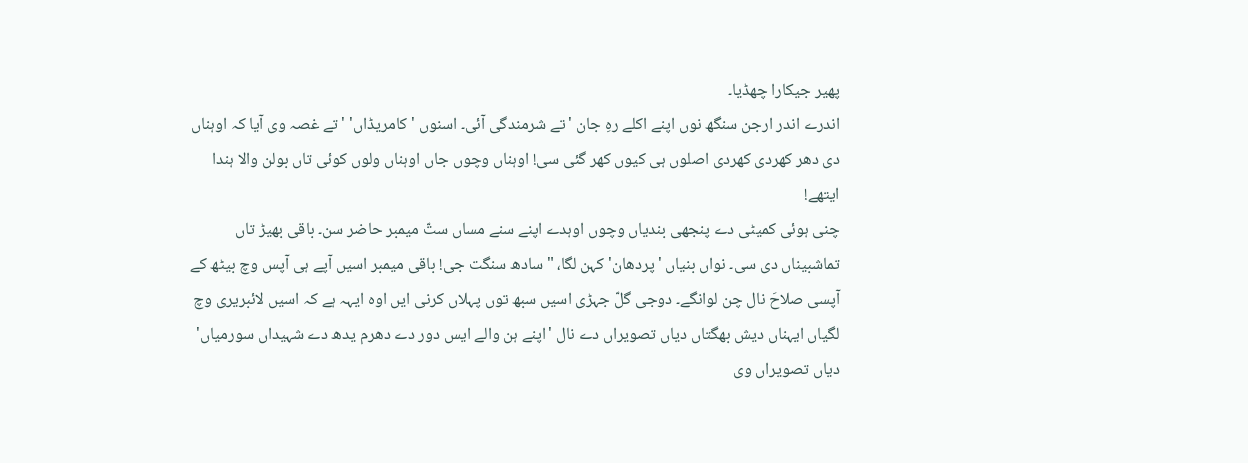پھیر جیکارا چھڈیا۔
اندرے اندر ارجن سنگھ نوں اپنے اکلے رہِ جان 'تے شرمندگی آئی۔ اسنوں 'کامریڈاں' 'تے غصہ وی آیا کہ اوہناں دی دھر کھردی کھردی اصلوں ہی کیوں کھر گئی سی! اوہناں وچوں جاں اوہناں ولوں کوئی تاں بولن والا ہندا ایتھے!
چنی ہوئی کمیٹی دے پنجھی بندیاں وچوں اوہدے اپنے سنے مساں ستّ میمبر حاضر سن۔ باقی بھیڑ تاں تماشبیناں دی سی۔ نواں بنیاں 'پردھان' کہن لگا، "سادھ سنگت جی! باقی میمبر اسیں آپے ہی آپس وچ بیٹھ کے آپسی صلاحَ نال چن لوانگے۔ دوجی گلّ جہڑی اسیں سبھ توں پہلاں کرنی ایں اوہ ایہہ ہے کہ اسیں لائبریری وچ لگیاں ایہناں دیش بھگتاں دیاں تصویراں دے نال 'اپنے ہن والے ایس دور دے دھرم یدھ دے شہیداں سورمیاں' دیاں تصویراں وی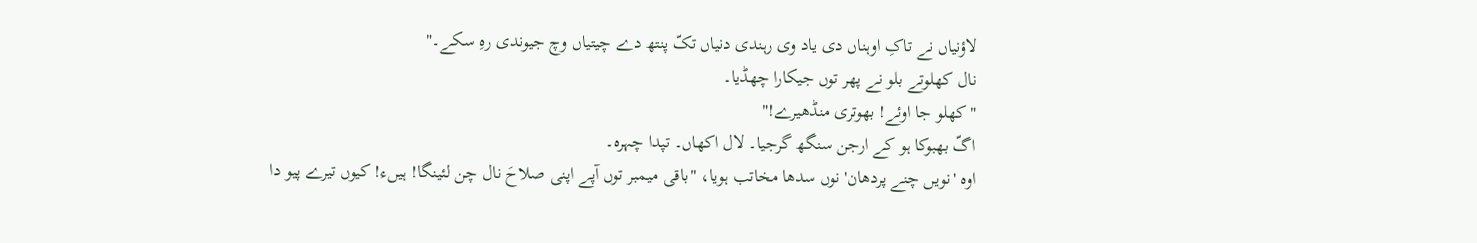لاؤنیاں نے تاکِ اوہناں دی یاد وی رہندی دنیاں تکّ پنتھ دے چیتیاں وچ جیوندی رہِ سکے۔"
نال کھلوتے بلو نے پھر توں جیکارا چھڈیا۔
"کھلو جا اوئے! بھوتری منڈھیرے!"
اگّ بھبوکا ہو کے ارجن سنگھ گرجیا۔ لال اکھاں۔ تپدا چہرہ۔
اوہ 'نویں چنے پردھان' نوں سدھا مخاتب ہویا، "باقی میمبر توں آپے اپنی صلاحَ نال چن لئینگا! ہیںء! کیوں تیرے پیو دا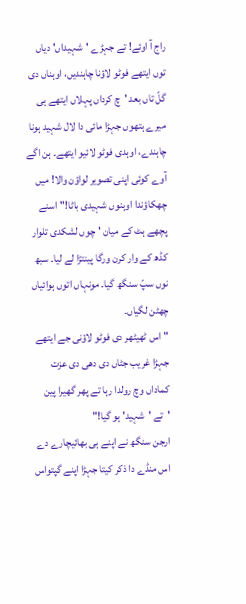راج آ اوئے! تے جہڑے 'شہیداں' دیاں توں ایتھے فوٹو لاؤنا چاہندیں، اوہناں دی گلّ تاں بعد 'چ کرداں پہلاں ایتھے ہی میرے ہتھوں جہڑا مائی دا لال شہید ہونا چاہندے، اوہدی فوٹو لائیو ایتھے۔ ہن اگے آوے کوئی اپنی تصویر لواؤن والا! میں چھکاؤندا اوہنوں شہیدی باٹا!" اسنے پچھے ہٹ کے میان 'چوں لشکدی تلوار کڈھ کے وار کرن ورگا پینتڑا لے لیا۔ سبھ نوں سپّ سنگھ گیا۔ مونہاں اتوں ہوائیاں چھٹن لگیاں۔
"اس ٹھیٹھر دی فوٹو لاؤنی جے ایتھے جہڑا غریب جٹاں دی دھی دی عزت کماداں وچ رولدا رہا تے پھر گھیرا پین 'تے 'شہید' ہو گیا!"
ارجن سنگھ نے اپنے ہی بھائیچارے دے اس منڈے دا ذکر کیتا جہڑا اپنے گپتواس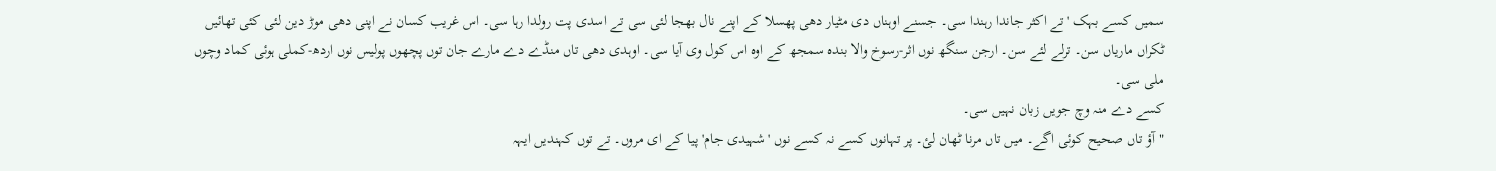سمیں کسے بہک 'تے اکثر جاندا رہندا سی۔ جسنے اوہناں دی مٹیار دھی پھسلا کے اپنے نال بھجا لئی سی تے اسدی پت رولدا رہا سی۔ اس غریب کسان نے اپنی دھی موڑ دین لئی کئی تھائیں ٹکراں ماریاں سن۔ ترلے لئے سن۔ ارجن سنگھ نوں اثر-رسوخ والا بندہ سمجھ کے اوہ اس کول وی آیا سی۔ اوہدی دھی تاں منڈے دے مارے جان توں پچھوں پولیس نوں اردھ-کملی ہوئی کماد وچوں ملی سی۔
کسے دے منہ وچ جویں زبان نہیں سی۔
"آؤ تاں صحیح کوئی اگے۔ میں تاں مرنا ٹھان لئ۔ پر تہانوں کسے نہ کسے نوں 'شہیدی جام' پیا کے ای مروں۔ تے توں کہندیں ایہہ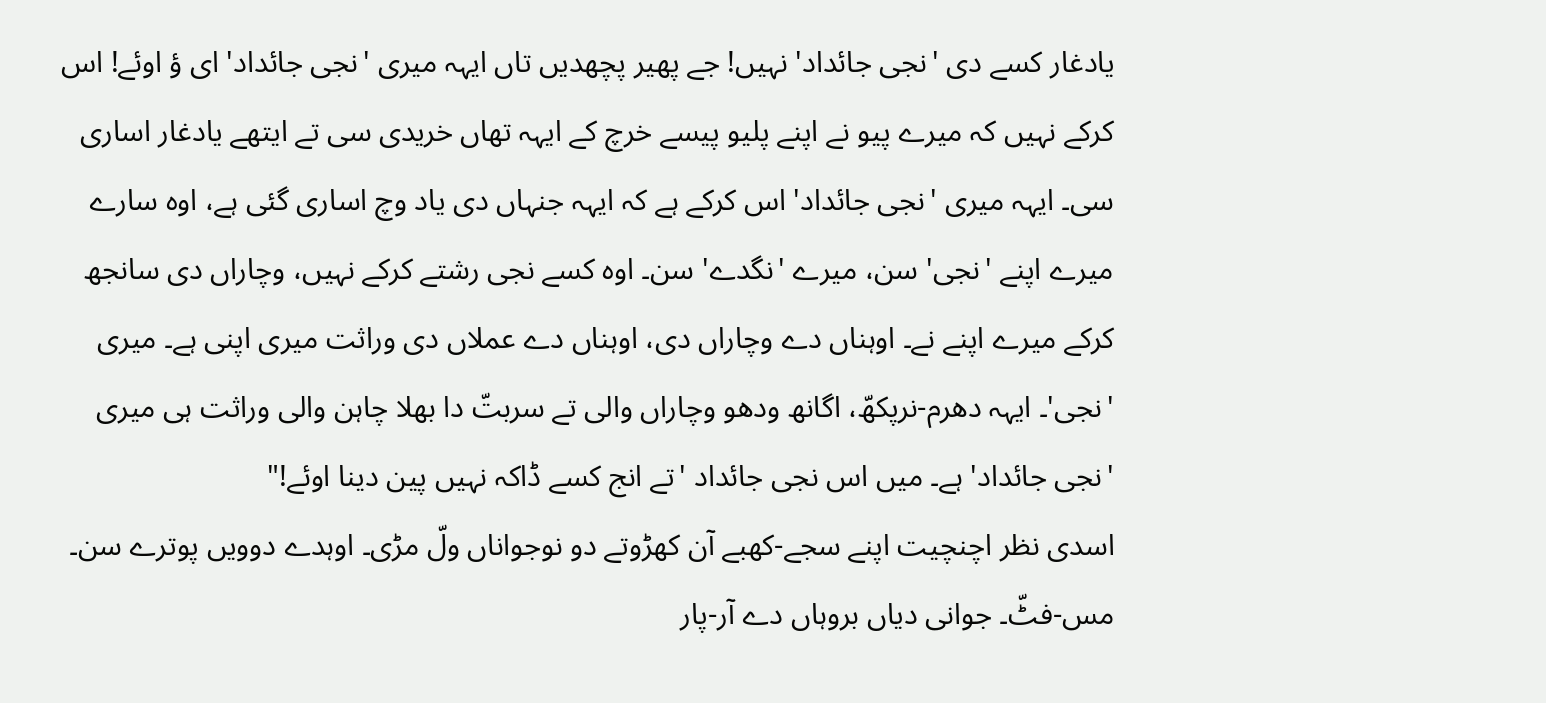یادغار کسے دی 'نجی جائداد' نہیں! جے پھیر پچھدیں تاں ایہہ میری 'نجی جائداد' ای ؤ اوئے! اس کرکے نہیں کہ میرے پیو نے اپنے پلیو پیسے خرچ کے ایہہ تھاں خریدی سی تے ایتھے یادغار اساری سی۔ ایہہ میری 'نجی جائداد' اس کرکے ہے کہ ایہہ جنہاں دی یاد وچ اساری گئی ہے، اوہ سارے میرے اپنے 'نجی' سن، میرے 'نگدے' سن۔ اوہ کسے نجی رشتے کرکے نہیں، وچاراں دی سانجھ کرکے میرے اپنے نے۔ اوہناں دے وچاراں دی، اوہناں دے عملاں دی وراثت میری اپنی ہے۔ میری 'نجی'۔ ایہہ دھرم-نرپکھّ، اگانھ ودھو وچاراں والی تے سربتّ دا بھلا چاہن والی وراثت ہی میری 'نجی جائداد' ہے۔ میں اس نجی جائداد 'تے انج کسے ڈاکہ نہیں پین دینا اوئے!"
اسدی نظر اچنچیت اپنے سجے-کھبے آن کھڑوتے دو نوجواناں ولّ مڑی۔ اوہدے دوویں پوترے سن۔ مس-فٹّ۔ جوانی دیاں بروہاں دے آر-پار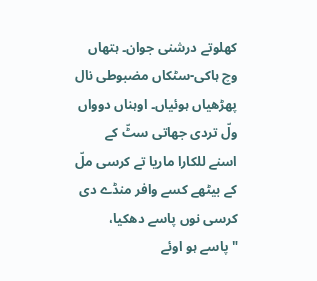کھلوتے درشنی جوان۔ ہتھاں وچ ہاکی-سٹکاں مضبوطی نال پھڑھیاں ہوئیاں۔ اوہناں دوواں ولّ تردی جھاتی سٹّ کے اسنے للکارا ماریا تے کرسی ملّ کے بیٹھے کسے وافر منڈے دی کرسی نوں پاسے دھکیا، "پاسے ہو اوئے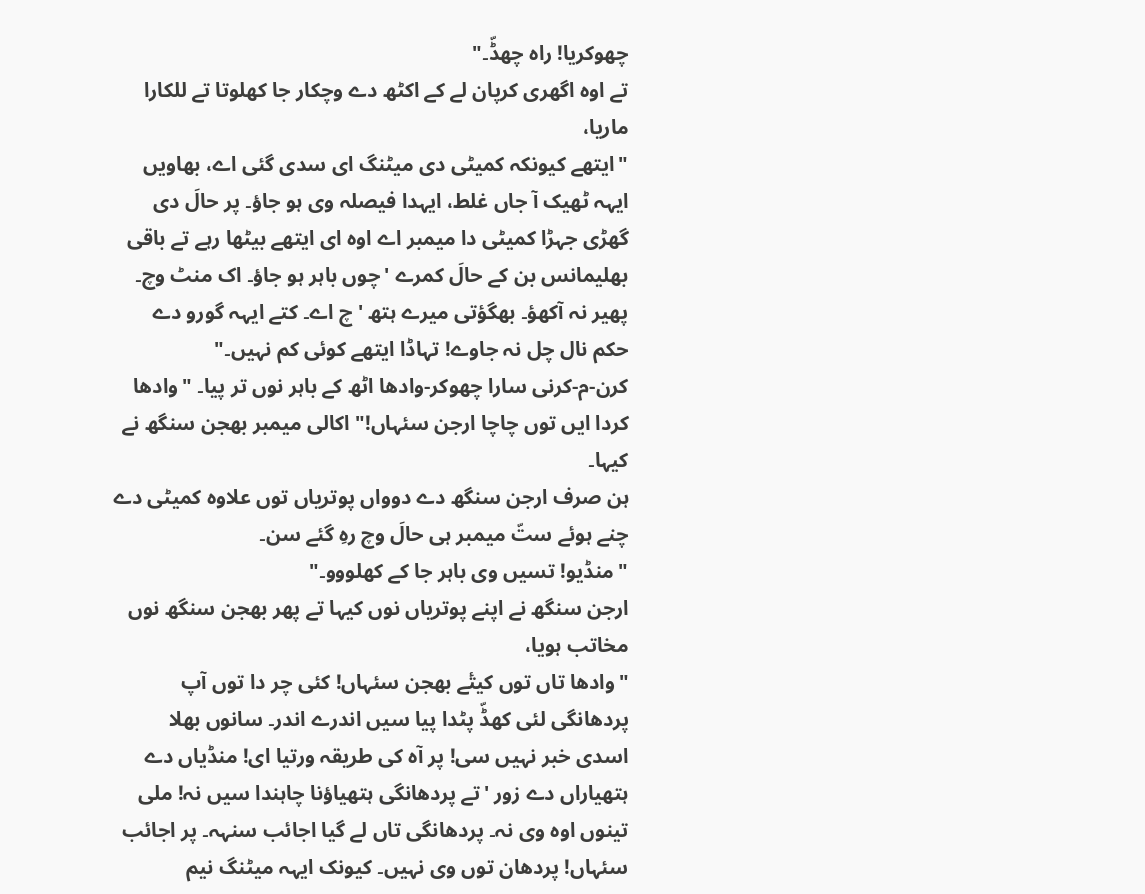چھوکریا! راہ چھڈّ۔"
تے اوہ اگھری کرپان لے کے اکٹھ دے وچکار جا کھلوتا تے للکارا ماریا،
"ایتھے کیونکہ کمیٹی دی میٹنگ ای سدی گئی اے، بھاویں ایہہ ٹھیک آ جاں غلط، ایہدا فیصلہ وی ہو جاؤ۔ پر حالَ دی گھڑی جہڑا کمیٹی دا میمبر اے اوہ ای ایتھے بیٹھا رہے تے باقی بھلیمانس بن کے حالَ کمرے 'چوں باہر ہو جاؤ۔ اک منٹ وچ۔ پھیر نہ آکھؤ۔ بھگؤتی میرے ہتھ 'چ اے۔ کتے ایہہ گورو دے حکم نال چل نہ جاوے! تہاڈا ایتھے کوئی کم نہیں۔"
کرن-م-کرنی سارا چھوکر-وادھا اٹھ کے باہر نوں تر پیا۔ "وادھا کردا ایں توں چاچا ارجن سئہاں!" اکالی میمبر بھجن سنگھ نے کیہا۔
ہن صرف ارجن سنگھ دے دوواں پوتریاں توں علاوہ کمیٹی دے چنے ہوئے ستّ میمبر ہی حالَ وچ رہِ گئے سن۔
"منڈیو! تسیں وی باہر جا کے کھلووو۔"
ارجن سنگھ نے اپنے پوتریاں نوں کیہا تے پھر بھجن سنگھ نوں مخاتب ہویا،
"وادھا تاں توں کیتٔے بھجن سئہاں! کئی چر دا توں آپ پردھانگی لئی کھڈّ پٹدا پیا سیں اندرے اندر۔ سانوں بھلا اسدی خبر نہیں سی! پر آہ کی طریقہ ورتیا ای! منڈیاں دے ہتھیاراں دے زور 'تے پردھانگی ہتھیاؤنا چاہندا سیں نہ! ملی تینوں اوہ وی نہ۔ پردھانگی تاں لے گیا اجائب سنہہ۔ پر اجائب سئہاں! پردھان توں وی نہیں۔ کیونک ایہہ میٹنگ نیم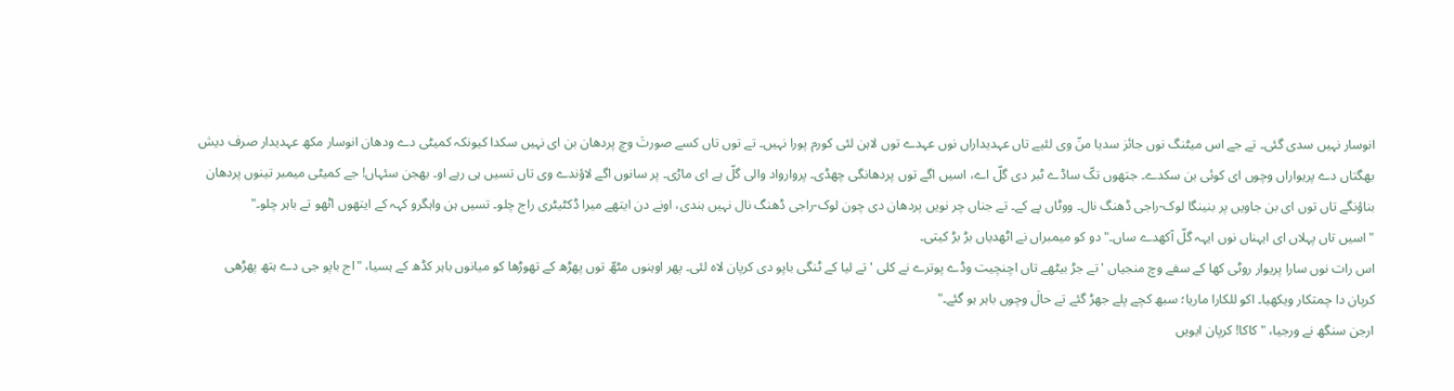انوسار نہیں سدی گئی۔ تے جے اس میٹنگ نوں جائز سدیا منّ وی لئیے تاں عہدیداراں نوں عہدے توں لاہن لئی کورم پورا نہیں۔ تے توں تاں کسے صورتَ وچ پردھان بن ای نہیں سکدا کیونکہ کمیٹی دے ودھان انوسار مکھ عہدیدار صرف دیش بھگتاں دے پریواراں وچوں ای کوئی بن سکدے۔ جتھوں تکّ ساڈے ٹبر دی گلّ اے، اسیں اگے توں پردھانگی چھڈی۔ پروارواد والی گلّ ہے ای ماڑی۔ پر سانوں اگے لاؤندے وی تاں تسیں ہی رہے او۔ بھجن سئہاں! جے کمیٹی میمبر تینوں پردھان بناؤنگے تاں توں ای بن جاویں پر بنینگا لوک-راجی ڈھنگ نال۔ ووٹاں پے کے۔ تے جناں چر نویں پردھان دی چون لوک-راجی ڈھنگ نال نہیں ہندی، اونے دن ایتھے میرا ڈکٹیٹری راج چلو۔ تسیں ہن واہگرو کہہ کے ایتھوں اٹھو تے باہر چلو۔"
"اسیں تاں پہلاں ای ایہناں نوں ایہہ گلّ آکھدے ساں۔" دو کو میمبراں نے اٹھدیاں بڑ بڑ کیتی۔
اس رات نوں سارا پریوار روٹی کھا کے سفے وچ منجیاں 'تے جڑ بیٹھے تاں اچنچیت وڈے پوترے نے کلی 'تے لیا کے ٹنگی باپو دی کرپان لاہ لئی۔ پھر اوہنوں مٹھّ توں پھڑھ کے تھوڑھا کو میانوں باہر کڈھ کے ہسیا، "اج باپو جی دے ہتھ پھڑھی کرپان دا چمتکار ویکھیا۔ اکو للکارا ماریا؛ سبھ کچے پلے جھڑ گئے تے حالَ وچوں باہر ہو گئے۔"
ارجن سنگھ نے ورجیا، "کاکا! کرپان ایویں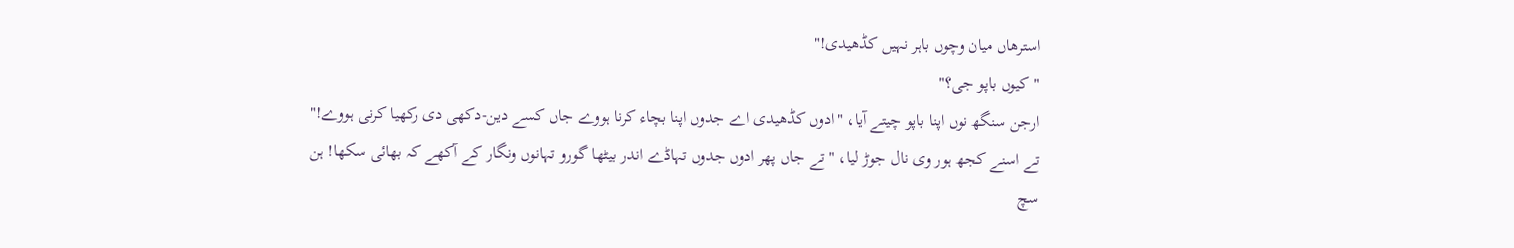استرھاں میان وچوں باہر نہیں کڈھیدی!"
"کیوں باپو جی؟"
ارجن سنگھ نوں اپنا باپو چیتے آیا، "ادوں کڈھیدی اے جدوں اپنا بچاء کرنا ہووے جاں کسے دین-دکھی دی رکھیا کرنی ہووے!"
تے اسنے کجھ ہور وی نال جوڑ لیا، "تے جاں پھر ادوں جدوں تہاڈے اندر بیٹھا گورو تہانوں ونگار کے آکھے کہ بھائی سکھا! ہن سچ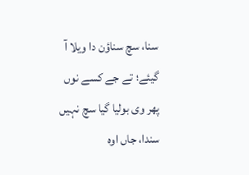سنا، سچ سناؤن دا ویلا آ گیئے؛ تے جے کسے نوں پھر وی بولیا گیا سچ نہیں سندا، جاں اوہ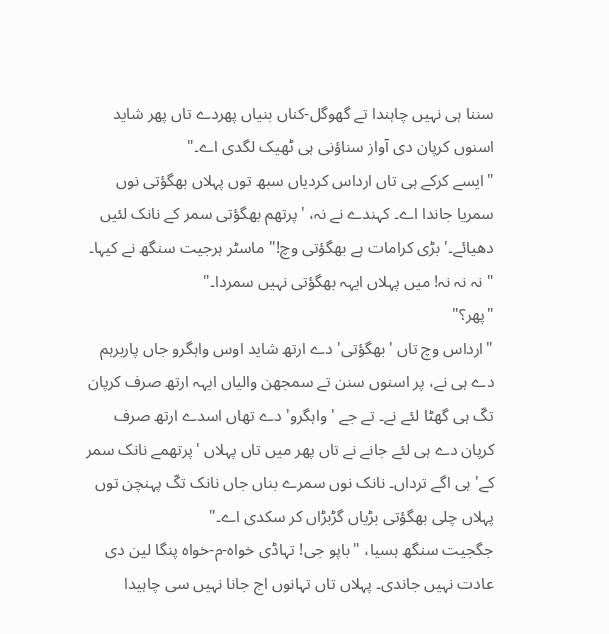سننا ہی نہیں چاہندا تے گھوگل-کناں بنیاں پھردے تاں پھر شاید اسنوں کرپان دی آواز سناؤنی ہی ٹھیک لگدی اے۔"
"ایسے کرکے ہی تاں ارداس کردیاں سبھ توں پہلاں بھگؤتی نوں سمریا جاندا اے۔ کہندے نے نہ، 'پرتھم بھگؤتی سمر کے نانک لئیں دھیائے۔' بڑی کرامات ہے بھگؤتی وچ!" ماسٹر ہرجیت سنگھ نے کیہا۔
"نہ نہ نہ! میں پہلاں ایہہ بھگؤتی نہیں سمردا۔"
"پھر؟"
"ارداس وچ تاں 'بھگؤتی' دے ارتھ شاید اوس واہگرو جاں پاربرہم دے ہی نے، پر اسنوں سنن تے سمجھن والیاں ایہہ ارتھ صرف کرپان تکّ ہی گھٹا لئے نے۔ تے جے 'واہگرو' دے تھاں اسدے ارتھ صرف کرپان دے ہی لئے جانے نے تاں پھر میں تاں پہلاں 'پرتھمے نانک سمر کے' ہی اگے ترداں۔ نانک نوں سمرے بناں جاں نانک تکّ پہنچن توں پہلاں چلی بھگؤتی بڑیاں گڑبڑاں کر سکدی اے۔"
جگجیت سنگھ ہسیا، "باپو جی! تہاڈی خواہ-م-خواہ پنگا لین دی عادت نہیں جاندی۔ پہلاں تاں تہانوں اج جانا نہیں سی چاہیدا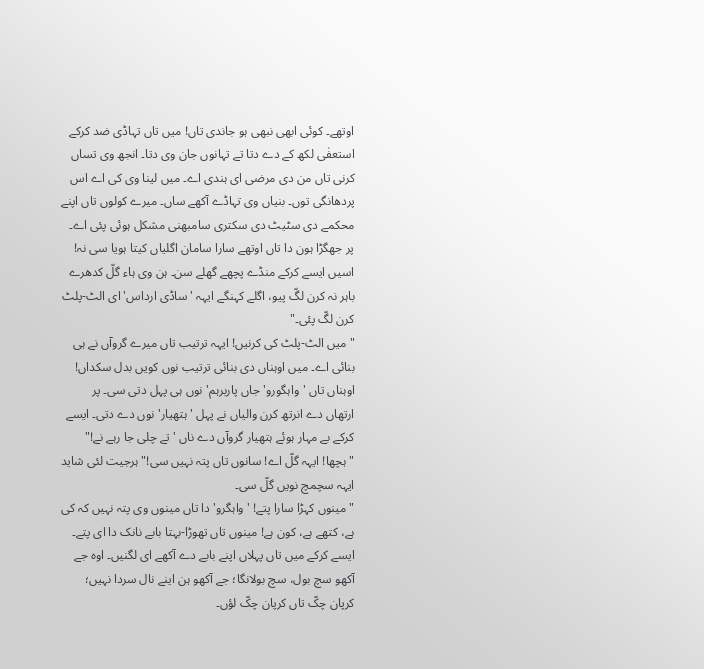اوتھے۔ کوئی ابھی نبھی ہو جاندی تاں! میں تاں تہاڈی ضد کرکے استعفٰی لکھ کے دے دتا تے تہانوں جان وی دتا۔ انجھ وی تساں کرنی تاں من دی مرضی ای ہندی اے۔ میں لینا وی کی اے اس پردھانگی توں۔ بنیاں وی تہاڈے آکھے ساں۔ میرے کولوں تاں اپنے محکمے دی سٹیٹ دی سکتری سامبھنی مشکل ہوئی پئی اے۔ پر جھگڑا ہون دا تاں اوتھے سارا سامان اگلیاں کیتا ہویا سی نہ! اسیں ایسے کرکے منڈے پچھے گھلے سن۔ ہن وی ہاء گلّ کدھرے باہر نہ کرن لگّ پیو، اگلے کہنگے ایہہ 'ساڈی ارداس' ای الٹ-پلٹ کرن لگّ پئی۔"
"میں الٹ-پلٹ کی کرنیں! ایہہ ترتیب تاں میرے گروآں نے ہی بنائی اے۔ میں اوہناں دی بنائی ترتیب نوں کویں بدل سکداں! اوہناں تاں 'واہگورو' جاں پاربرہم' نوں ہی پہل دتی سی۔ پر ارتھاں دے انرتھ کرن والیاں نے پہل 'ہتھیار' نوں دے دتی۔ ایسے کرکے بے مہار ہوئے ہتھیار گروآں دے ناں 'تے چلی جا رہے نے!"
"ہچھا! ایہہ گلّ اے! سانوں تاں پتہ نہیں سی!" ہرجیت لئی شاید ایہہ سچمچ نویں گلّ سی۔
"مینوں کہڑا سارا پتے! 'واہگرو' دا تاں مینوں وی پتہ نہیں کہ کی ہے، کتھے ہے، کون ہے! مینوں تاں تھوڑا-بہتا بابے نانک دا ای پتے۔ ایسے کرکے میں تاں پہلاں اپنے بابے دے آکھے ای لگنیں۔ اوہ جے آکھو سچ بول، سچ بولانگا؛ جے آکھو ہن اینے نال سردا نہیں؛ کرپان چکّ تاں کرپان چکّ لؤں۔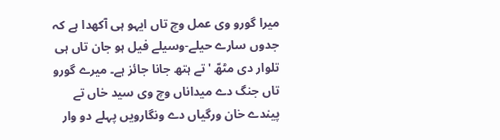میرا گورو وی عمل وچ تاں ایہو ہی آکھدا ہے کہ جدوں سارے حیلے-وسیلے فیل ہو جان تاں ہی تلوار دی مٹھّ 'تے ہتھ جانا جائز ہے۔ میرے گورو تاں جنگ دے میداناں وچ وی سید خاں تے پیندے خان ورگیاں دے ونگارویں پہلے دو وار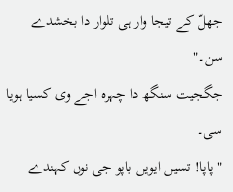جھلّ کے تیجا وار ہی تلوار دا بخشدے سن۔"
جگجیت سنگھ دا چہرہ اجے وی کسیا ہویا سی۔
"پاپا! تسیں ایویں باپو جی نوں کہندے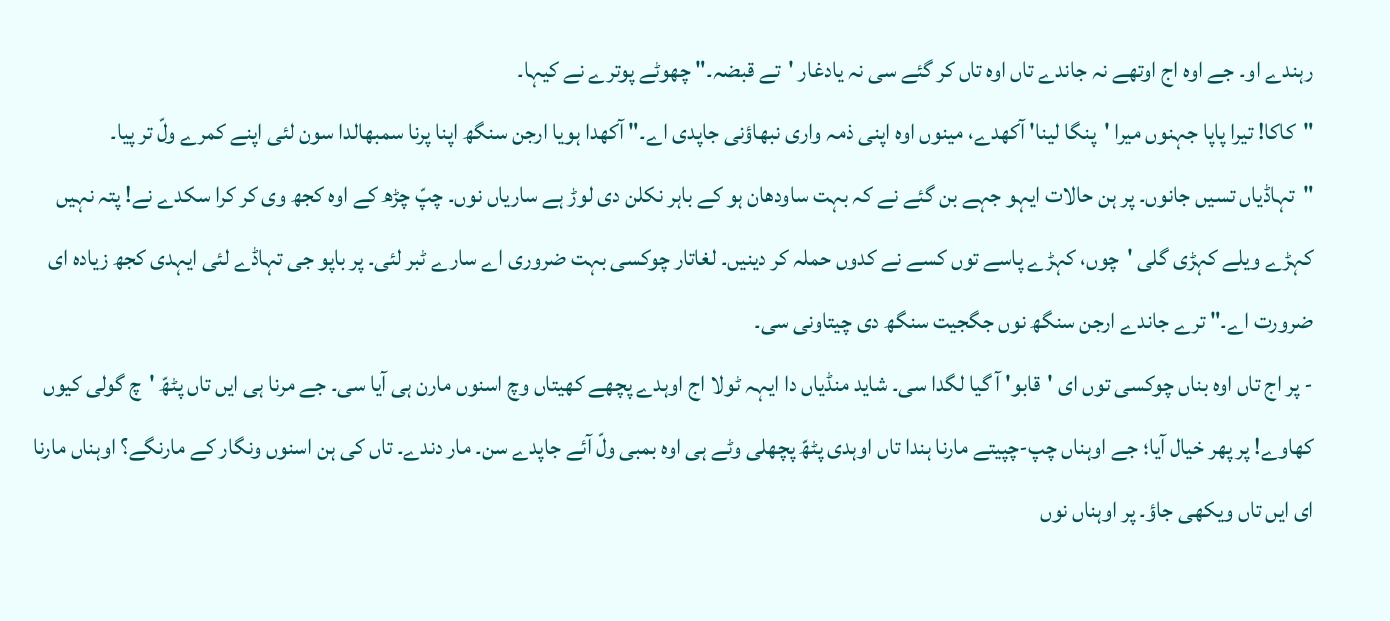رہندے او۔ جے اوہ اج اوتھے نہ جاندے تاں اوہ تاں کر گئے سی نہ یادغار 'تے قبضہ۔" چھوٹے پوترے نے کیہا۔
"کاکا! تیرا پاپا جہنوں میرا 'پنگا لینا' آکھدے، مینوں اوہ اپنی ذمہ واری نبھاؤنی جاپدی اے۔" آکھدا ہویا ارجن سنگھ اپنا پرنا سمبھالدا سون لئی اپنے کمرے ولّ تر پیا۔
"تہاڈیاں تسیں جانوں۔ پر ہن حالات ایہو جہے بن گئے نے کہ بہت ساودھان ہو کے باہر نکلن دی لوڑ ہے ساریاں نوں۔ چپّ چڑھ کے اوہ کجھ وی کر کرا سکدے نے! پتہ نہیں کہڑے ویلے کہڑی گلی 'چوں، کہڑے پاسے توں کسے نے کدوں حملہ کر دینیں۔ لغاتار چوکسی بہت ضروری اے سارے ٹبر لئی۔ پر باپو جی تہاڈے لئی ایہدی کجھ زیادہ ای ضرورت اے۔" ترے جاندے ارجن سنگھ نوں جگجیت سنگھ دی چیتاونی سی۔
- پر اج تاں اوہ بناں چوکسی توں ای 'قابو' آ گیا لگدا سی۔ شاید منڈیاں دا ایہہ ٹولا اج اوہدے پچھے کھیتاں وچ اسنوں مارن ہی آیا سی۔ جے مرنا ہی ایں تاں پٹھّ 'چ گولی کیوں کھاوے! پر پھر خیال آیا؛ جے اوہناں چپ-چپیتے مارنا ہندا تاں اوہدی پٹھّ پچھلی وٹے ہی اوہ بمبی ولّ آئے جاپدے سن۔ مار دندے۔ تاں کی ہن اسنوں ونگار کے مارنگے؟ اوہناں مارنا ای ایں تاں ویکھی جاؤ۔ پر اوہناں نوں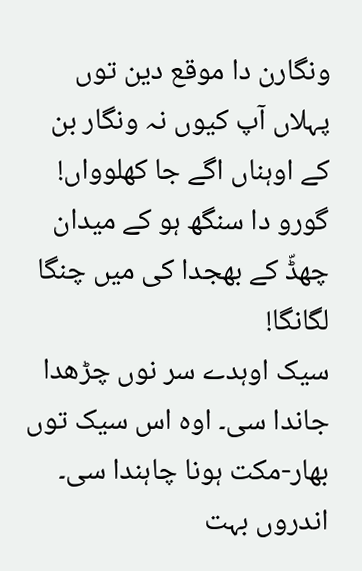ونگارن دا موقع دین توں پہلاں آپ کیوں نہ ونگار بن کے اوہناں اگے جا کھلوواں! گورو دا سنگھ ہو کے میدان چھڈّ کے بھجدا کی میں چنگا لگانگا!
سیک اوہدے سر نوں چڑھدا جاندا سی۔ اوہ اس سیک توں بھار-مکت ہونا چاہندا سی۔ اندروں بہت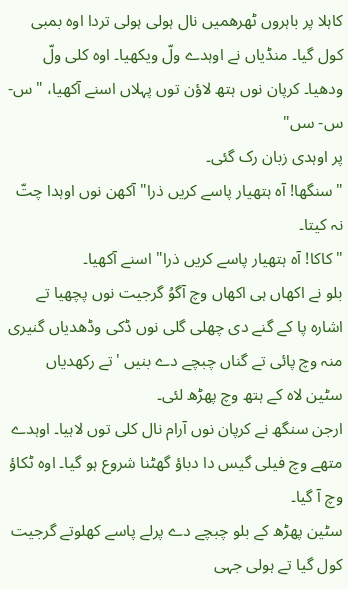کاہلا پر باہروں ٹھرھمیں نال ہولی ہولی تردا اوہ بمبی کول گیا۔ منڈیاں نے اوہدے ولّ ویکھیا۔ اوہ کلی ولّ ودھیا۔ کرپان نوں ہتھ لاؤن توں پہلاں اسنے آکھیا، "س-س- سں"
پر اوہدی زبان رک گئی۔
"سنگھا! آہ ہتھیار پاسے کریں ذرا" آکھن نوں اوہدا چتّ نہ کیتا۔
"کاکا! آہ ہتھیار پاسے کریں ذرا" اسنے آکھیا۔
بلو نے اکھاں ہی اکھاں وچ آگوُ گرجیت نوں پچھیا تے اشارہ پا کے گنے دی چھلی گلی نوں ڈکی وڈھدیاں گنیری منہ وچ پائی تے گناں چبچے دے بنیں 'تے رکھدیاں سٹین لاہ کے ہتھ وچ پھڑھ لئی۔
ارجن سنگھ نے کرپان نوں آرام نال کلی توں لاہیا۔ اوہدے متھے وچ فیلی گیس دا دباؤ گھٹنا شروع ہو گیا۔ اوہ ٹکاؤ وچ آ گیا۔
سٹین پھڑھ کے بلو چبچے دے پرلے پاسے کھلوتے گرجیت کول گیا تے ہولی جہی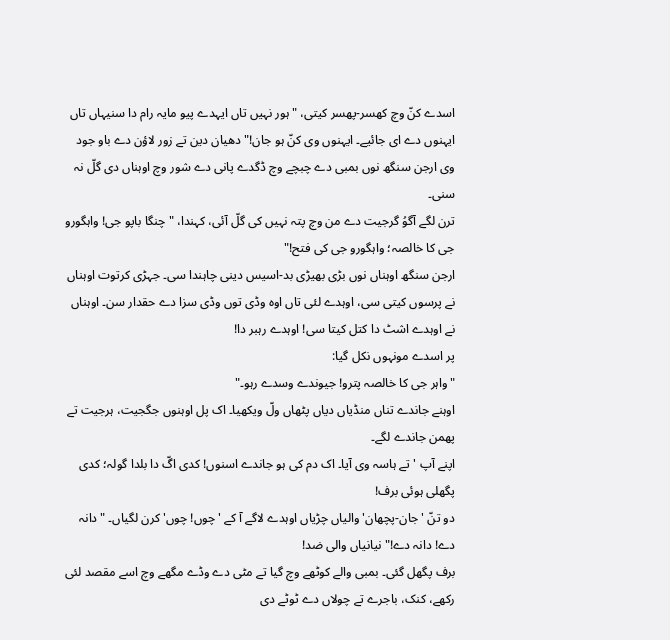اسدے کنّ وچ کھسر-پھسر کیتی، "ہور نہیں تاں ایہدے پیو مایہ رام دا سنیہاں تاں ایہنوں دے ای جائیے۔ ایہنوں وی کنّ ہو جان!" دھیان دین تے زور لاؤن دے باو جود وی ارجن سنگھ نوں بمبی دے چبچے وچ ڈگدے پانی دے شور وچ اوہناں دی گلّ نہ سنی۔
ترن لگے آگوُ گرجیت دے من وچ پتہ نہیں کی گلّ آئی، کہندا، "چنگا باپو جی! واہگورو جی کا خالصہ؛ واہگورو جی کی فتح!"
ارجن سنگھ اوہناں نوں بڑی بھیڑی بد-اسیس دینی چاہندا سی۔ جہڑی کرتوت اوہناں نے پرسوں کیتی سی، اوہدے لئی تاں اوہ وڈی توں وڈی سزا دے حقدار سن۔ اوہناں نے اوہدے اشٹ دا کتل کیتا سی! اوہدے رہبر دا!
پر اسدے مونہوں نکل گیا:
"واہر جی کا خالصہ پترو! جیوندے وسدے رہو۔"
اوہنے جاندے تناں منڈیاں دیاں پٹھاں ولّ ویکھیا۔ اک پل اوہنوں جگجیت، ہرجیت تے پھمن جاندے لگے۔
اپنے آپ 'تے ہاسہ وی آیا۔ اک دم کی ہو جاندے اسنوں! کدی اگّ دا بلدا گولہ؛ کدی پگھلی ہوئی برف!
دو تنّ 'جان-پچھان' والیاں چڑیاں اوہدے لاگے آ کے 'چوں! چوں' کرن لگیاں۔ "دانہ دے! دانہ دے!" نیانیاں والی ضد!
برف پگھل گئی۔ بمبی والے کوٹھے وچ گیا تے مٹی دے وڈے مگھے وچ اسے مقصد لئی رکھے، کنک، باجرے تے چولاں دے ٹوٹے دی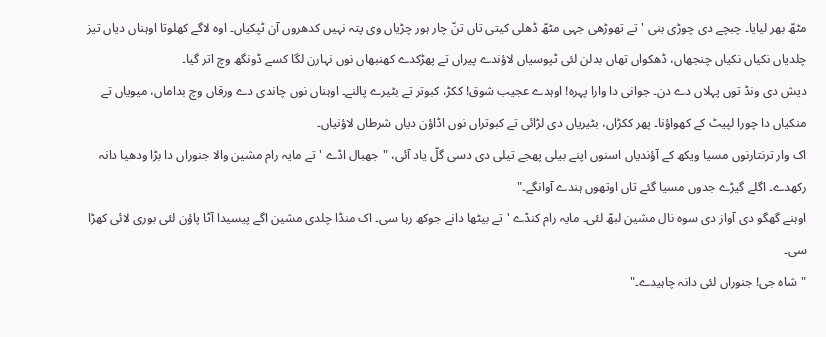مٹھّ بھر لیایا۔ چبچے دی چوڑی بنی 'تے تھوڑھی جہی مٹھّ ڈھلی کیتی تاں تنّ چار ہور چڑیاں وی پتہ نہیں کدھروں آن ٹپکیاں۔ اوہ لاگے کھلوتا اوہناں دیاں تیز چلدیاں نکیاں نکیاں چنجھاں، ڈھکواں تھاں بدلن لئی ٹپوسیاں لاؤندے پیراں تے پھڑکدے کھنبھاں نوں نہارن لگا کسے ڈونگھ وچ اتر گیا۔
دیش دی ونڈ توں پہلاں دے دن۔ جوانی دا وارا پہرہ! اوہدے عجیب شوق! ککڑ، کبوتر تے بٹیرے پالنے۔ اوہناں نوں چاندی دے ورقاں وچ بداماں، میویاں تے منکیاں دا چورا لپیٹ کے کھواؤنا۔ پھر ککڑاں، بٹیریاں دی لڑائی تے کبوتراں نوں اڈاؤن دیاں شرطاں لاؤنیاں۔
اک وار ترنتارنوں مسیا ویکھ کے آؤندیاں اسنوں اپنے بیلی پھجے تیلی دی دسی گلّ یاد آئی، "جھبال اڈے 'تے مایہ رام مشین والا جنوراں دا بڑا ودھیا دانہ رکھدے۔ اگلے گیڑے جدوں مسیا گئے تاں اوتھوں ہندے آوانگے۔"
اوہنے گھگو دی آواز دی سوہ نال مشین لبھّ لئی۔ مایہ رام کنڈے 'تے بیٹھا دانے جوکھ رہا سی۔ اک منڈا چلدی مشین اگے پیسیدا آٹا پاؤن لئی بوری لائی کھڑا سی۔
"شاہ جی! جنوراں لئی دانہ چاہیدے۔"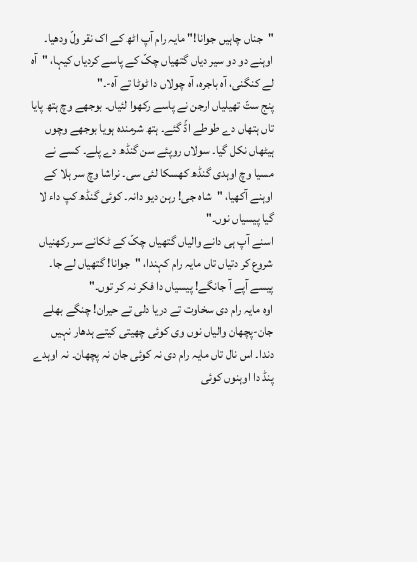"جناں چاہیں جوانا!" مایہ رام آپ اٹھ کے اک نقر ولّ ودھیا۔ اوہنے دو دو سیر دیاں گتھیاں چکّ کے پاسے کردیاں کیہا، "آہ لے کنگنی، آہ باجرہ، آہ چولاں دا ٹوٹا تے آہ-۔"
پنج ستّ تھیلیاں ارجن نے پاسے رکھوا لئیاں۔ بوجھے وچ ہتھ پایا تاں ہتھاں دے طوطے اڈّ گئے۔ ہتھ شرمندہ ہویا بوجھے وچوں ہیٹھاں نکل گیا۔ سولاں روپئے سن گنڈھ دے پلے۔ کسے نے مسیا وچ اوہدی گنڈھ کھسکا لئی سی۔ نراشا وچ سر ہلا کے اوہنے آکھیا، "شاہ جی! رہن دیو دانہ۔ کوئی گنڈھ کپ داء لا گیا پیسیاں نوں۔"
اسنے آپ ہی دانے والیاں گتھیاں چکّ کے ٹکانے سر رکھنیاں شروع کر دتیاں تاں مایہ رام کہندا، "جوانا! گتھیاں لے جا۔ پیسے آپے آ جانگے! پیسیاں دا فکر نہ کر توں۔"
اوہ مایہ رام دی سخاوت تے دریا دلی تے حیران! چنگے بھلے جان-پچھان والیاں نوں وی کوئی چھیتی کیتے ہدھار نہیں دندا۔ اس نال تاں مایہ رام دی نہ کوئی جان نہ پچھان۔ نہ اوہدے پنڈ دا اوہنوں کوئی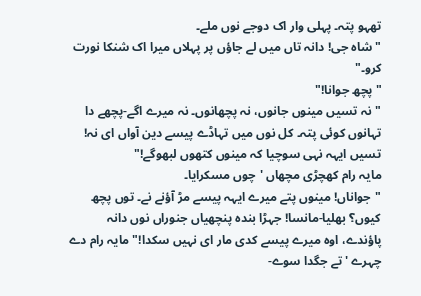تھہو پتہ۔ پہلی وار اک دوجے نوں ملے۔
"شاہ جی! دانہ تاں میں لے جاؤں پر پہلاں میرا اک شنکا نورت کرو۔"
"پچھ جوانا!"
"نہ تسیں مینوں جانوں، نہ پچھانوں۔ نہ میرے اگے-پچھے دا تہانوں کوئی پتہ۔ کل نوں میں تہاڈے پیسے دین آواں ای نہ! تسیں ایہہ نہی سوچیا کہ مینوں کتھوں لبھوگے!"
مایہ رام کھچڑی مچھاں 'چوں مسکرایا۔
"جواناں! مینوں پتے میرے ایہہ پیسے مڑ آؤنے نے۔ توں پچھ کیوں؟ بھلیا-مانسا! جہڑا بندہ پنچھیاں جنوراں نوں دانہ پاؤندے، اوہ میرے پیسے کدی مار ای نہیں سکدا!" مایہ رام دے چہرے 'تے جگدا سوے-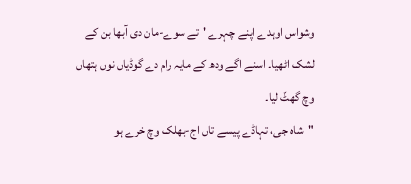وشواس اوہدے اپنے چہرے 'تے سوے-مان دی آبھا بن کے لشک اٹھیا۔ اسنے اگے ودھ کے مایہ رام دے گوڈیاں نوں ہتھاں وچ گھٹّ لیا۔
"شاہ جی، تہاڈے پیسے تاں اج-بھلک وچ خرے ہو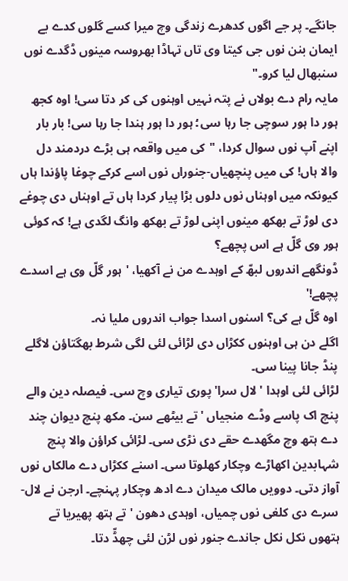جانگے۔ پر جے اگوں کدھرے زندگی وچ میرا کسے گلوں کدے بے ایمان بنن نوں جی کیتا وی تاں تہاڈا بھروسہ مینوں ڈگدے نوں سنبھال لیا کرو۔"
مایہ رام دے بولاں نے پتہ نہیں اوہنوں کی کر دتا سی! اوہ کجھ ہور دا ہور سوچی جا رہا سی؛ ہور دا ہور ہندا جا رہا سی! بار بار اپنے آپ نوں سوال کردا، "کی میں واقعہ ہی بڑے دردمند دل والا ہاں! کی میں پنچھیاں-جنوراں نوں اسے کرکے چوغا پاؤندا ہاں کیونکہ میں اوہناں نوں دلوں بڑا پیار کردا ہاں تے اوہناں دی چوغے دی لوڑ تے بھکھ مینوں اپنی لوڑ تے بھکھ وانگ لگدی ہے! کہ کوئی ہور وی گلّ ہے اس پچھے؟
ڈونگھے اندروں لبھّ کے اوہدے من نے آکھیا، 'ہور گلّ وی ہے اسدے پچھے!'
اوہ گلّ ہے کی؟ اسنوں اسدا جواب اندروں ملیا نہ۔
اگلے دن ہی اوہنوں ککڑاں دی لڑائی لئی لگی شرط بھگتاؤن لاگلے پنڈ جانا پینا سی۔
لڑائی لئی اوہدا 'لال سرا' پوری تیاری وچ سی۔ فیصلہ دین والے پنچ اک پاسے وڈے منجیاں 'تے بیٹھے سن۔ مکھ پنچ دیوان چند دے ہتھ وچ مگھدے حقے دی نڑی سی۔ لڑائی کراؤن والا پنچ شہابدین اکھاڑے وچکار کھلوتا سی۔ اسنے ککڑاں دے مالکاں نوں آواز دتی۔ دوویں مالک میدان دے ادھ وچکار پہنچے۔ ارجن نے لال-سرے دی کلغی نوں چمیاں، اوہدی دھون 'تے ہتھ پھیریا تے ہتھوں نکل نکل جاندے جنور نوں لڑن لئی چھڈّ دتا۔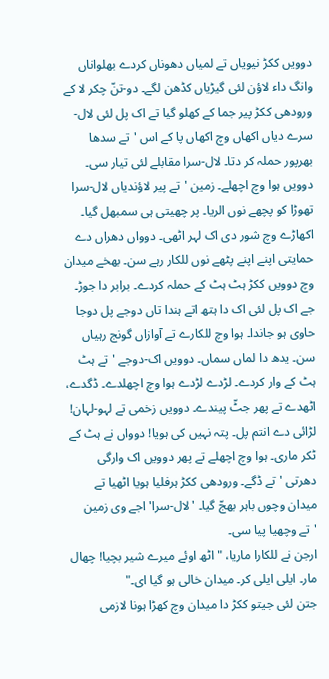دوویں ککڑ نیویاں تے لمیاں دھوناں کردے بھلواناں وانگ داء لاؤن لئی گیڑیاں کڈھن لگے۔ دو-تنّ چکر لا کے ورودھی ککڑ پیر جما کے کھلو گیا تے اک پل لئی لال-سرے دیاں اکھاں وچ اکھاں پا کے اس 'تے سدھا بھرپور حملہ کر دتا۔ لال-سرا مقابلے لئی تیار سی۔ دوویں ہوا وچ اچھلے۔ زمین 'تے پیر لاؤندیاں لال-سرا تھوڑا کو پچھے نوں الریا۔ پر چھیتی ہی سمبھل گیا۔ اکھاڑے وچ شور دی اک لہر اٹھی۔ دوواں دھراں دے حمایتی اپنے اپنے پٹھے نوں للکار رہے سن۔ بھخے میدان وچ دوویں ککڑ ہٹ ہٹ کے حملہ کردے۔ برابر دا جوڑ۔ جے اک پل لئی اک دا ہتھ اتے ہندا تاں دوجے پل دوجا حاوی ہو جاندا۔ ہوا وچ للکارے تے آوازاں گونج رہیاں سن۔ یدھ دا لماں سماں۔ دوویں اک-دوجے 'تے ہٹ ہٹ کے وار کردے۔ لڑدے لڑدے ہوا وچ اچھلدے۔ ڈگدے، اٹھدے تے پھر جٹّ پیندے۔ دوویں زخمی تے لہو-لہان! لڑائی دے انتم پل۔ پتہ نہیں کی ہویا! دوواں نے ہٹ کے ٹکر ماری۔ ہوا وچ اچھلے تے پھر دوویں اک وارگی دھرتی 'تے ڈگے۔ ورودھی ککڑ ہرفلیا ہویا اٹھیا تے میدان وچوں باہر بھجّ گیا۔ 'لال-سرا' اجے وی زمین 'تے وچھیا پیا سی۔
ارجن نے للکارا ماریا، "اٹھ اوئے میرے شیر بچیا! چھال مار۔ ایلی ایلی کر۔ میدان خالی ہو گیا ای۔"
جتن لئی جیتو ککڑ دا میدان وچ کھڑا ہونا لازمی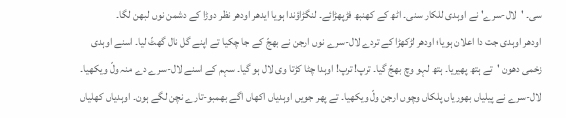سی۔ 'لال-سرے' نے اوہدی للکار سنی۔ اٹھ کے کھنبھ فڑپھڑائے۔ لنگڑاؤندا ہویا ایدھر اودھر نظر دوڑا کے دشمن نوں لبھن لگا۔
اودھر اوہدی جت دا اعلان ہویا؛ اودھر لڑکھڑا کے تردے لال-سرے نوں ارجن نے بھجّ کے جا چکیا تے اپنے گل نال گھٹّ لیا۔ اسنے اوہدی زخمی دھون 'تے ہتھ پھیریا۔ ہتھ لہو وچ بھجّ گیا۔ ترپ! ترپ! اوہدا چٹا کڑتا وی لال ہو گیا۔ سہم کے اسنے لال-سرے دے منہ ولّ ویکھیا۔ لال-سرے نے پیلیاں بھوریاں پلکاں وچوں ارجن ولّ ویکھیا۔ تے پھر جویں اوہدیاں اکھاں اگے بھمبو-تارے نچن لگے ہون۔ اوہدیاں کھلیاں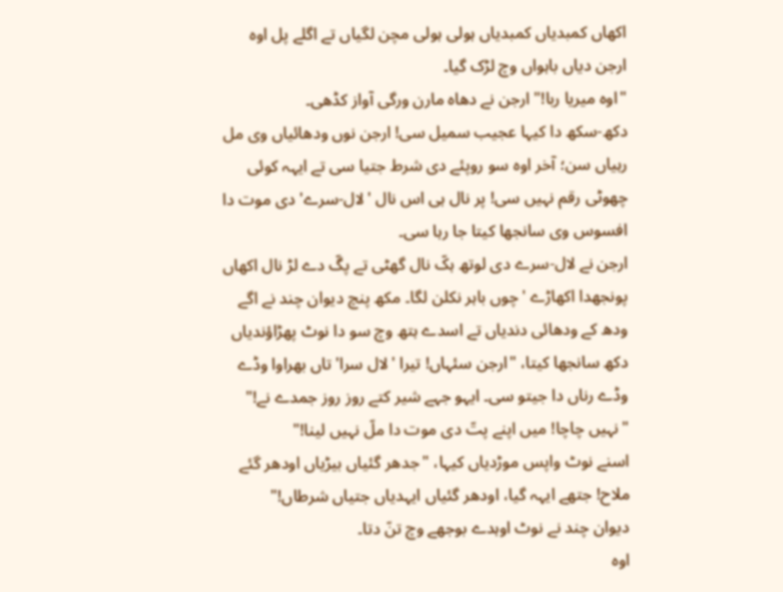اکھاں کمبدیاں کمبدیاں ہولی ہولی مچن لگیاں تے اگلے پل اوہ ارجن دیاں باہواں وچ لڑک گیا۔
"اوہ میریا ربا!" ارجن نے دھاہ مارن ورگی آواز کڈھی۔
دکھ-سکھ دا کیہا عجیب سمیل سی! ارجن نوں ودھائیاں وی مل رہیاں سن؛ آخر اوہ سو روپئے دی شرط جتیا سی تے ایہہ کوئی چھوٹی رقم نہیں سی! پر نال ہی اس نال 'لال-سرے' دی موت دا افسوس وی سانجھا کیتا جا رہا سی۔
ارجن نے لال-سرے دی لوتھ ہکّ نال گھٹی تے پگّ دے لڑ نال اکھاں پونجھدا اکھاڑے 'چوں باہر نکلن لگا۔ مکھ پنچ دیوان چند نے اگے ودھ کے ودھائی دندیاں تے اسدے ہتھ وچ سو دا نوٹ پھڑاؤندیاں دکھ سانجھا کیتا، "ارجن سئہاں! تیرا 'لال سرا' تاں بھراوا وڈے وڈے رناں دا جیتو سی۔ ایہو جہے شیر کتے روز روز جمدے نے!"
"نہیں چاچا! میں اپنے پتّ دی موت دا ملّ نہیں لینا!"
اسنے نوٹ واپس موڑدیاں کیہا، "جدھر گئیاں بیڑیاں اودھر گئے ملاح! جتھے ایہہ گیا، اودھر گئیاں ایہدیاں جتیاں شرطاں!"
دیوان چند نے نوٹ اوہدے بوجھے وچ تنّ دتا۔
اوہ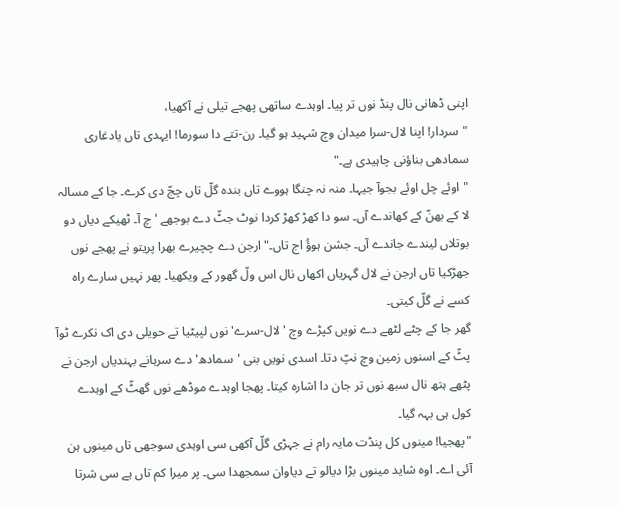اپنی ڈھانی نال پنڈ نوں تر پیا۔ اوہدے ساتھی پھجے تیلی نے آکھیا،
"سردار! اپنا لال-سرا میدان وچ شہید ہو گیا۔ رن-تتے دا سورما! ایہدی تاں یادغاری سمادھی بناؤنی چاہیدی ہے۔"
"اوئے چل اوئے بجوآ جیہا۔ منہ نہ چنگا ہووے تاں بندہ گلّ تاں چجّ دی کرے۔ جا کے مسالہ لا کے بھنّ کے کھاندے آں۔ سو دا کھڑ کھڑ کردا نوٹ جٹّ دے بوجھے 'چ آ۔ ٹھیکے دیاں دو بوتلاں لیندے جاندے آں۔ جشن ہوؤُ اج تاں۔" ارجن دے چچیرے بھرا پریتو نے پھجے نوں جھڑکیا تاں ارجن نے لال گہریاں اکھاں نال اس ولّ گھور کے ویکھیا۔ پھر نہیں سارے راہ کسے نے گلّ کیتی۔
گھر جا کے چٹے لٹھے دے نویں کپڑے وچ 'لال-سرے' نوں لپیٹیا تے حویلی دی اک نکرے ٹوآ پٹّ کے اسنوں زمین وچ نپّ دتا۔ اسدی نویں بنی 'سمادھ' دے سرہانے بہندیاں ارجن نے پٹھے ہتھ نال سبھ نوں تر جان دا اشارہ کیتا۔ پھجا اوہدے موڈھے نوں گھٹّ کے اوہدے کول ہی بہہ گیا۔
"پھجیا! مینوں کل پنڈت مایہ رام نے جہڑی گلّ آکھی سی اوہدی سوجھی تاں مینوں ہن آئی اے۔ اوہ شاید مینوں بڑا دیالو تے دیاوان سمجھدا سی۔ پر میرا کم تاں ہے سی شرتا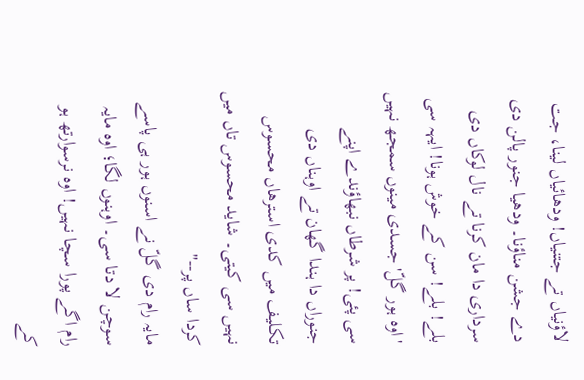لاؤنیاں تے جتنیاں! ودھائیاں لینا، جت دے جشن مناؤنا۔ ودھیا جنور پالن دی سرداری دا مان کرنا تے نال لوکاں دی بلے! بلے! سن کے خوش ہونا! ایہہ سی 'اوہ ہور گلّ' جسدی مینوں سمجھ نہیں سی پئی! پر شرطاں نبھاؤندے اپنے جنوراں دا ہندا گھان تے اوہناں دی تکلیف میں کدی استرھاں محسوس نہیں سی کیتی۔ شاید محسوس تاں میں کردا ساں پر--"
مایہ رام دی گلّ نے اسنوں ہور ہی پاسے سوچن لا دتا سی۔ اوہنوں لگا؛ اوہ مایہ رام اگے پورا سچا نہیں! اوہ نرسوارتھ ہو کے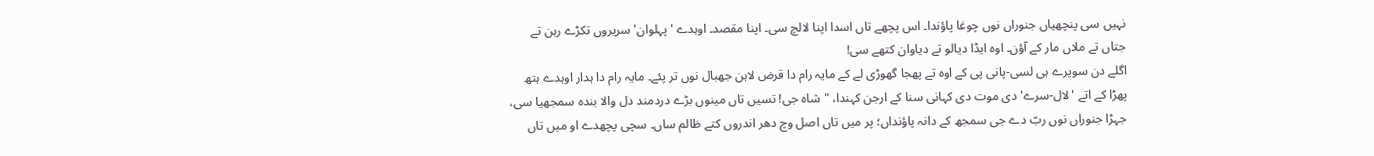نہیں سی پنچھیاں جنوراں نوں چوغا پاؤندا۔ اس پچھے تاں اسدا اپنا لالچ سی۔ اپنا مقصد۔ اوہدے 'پہلوان' سریروں تکڑے رہن تے جتاں تے ملاں مار کے آؤن۔ اوہ ایڈا دیالو تے دیاوان کتھے سی!
اگلے دن سویرے ہی لسی-پانی پی کے اوہ تے پھجا گھوڑی لے کے مایہ رام دا قرض لاہن جھبال نوں تر پئے۔ مایہ رام دا ہدار اوہدے ہتھ پھڑا کے اتے 'لال-سرے' دی موت دی کہانی سنا کے ارجن کہندا، "شاہ جی! تسیں تاں مینوں بڑے دردمند دل والا بندہ سمجھیا سی، جہڑا جنوراں نوں ربّ دے جی سمجھ کے دانہ پاؤنداں؛ پر میں تاں اصل وچ دھر اندروں کتے ظالم ساں۔ سچی پچھدے او میں تاں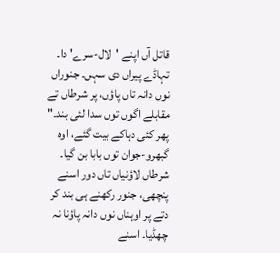قاتل آں اپنے 'لال-سرے' دا۔ تہاڈے پیراں دی سہں۔ جنوراں نوں دانہ تاں پاؤں، پر شرطاں تے مقابلے اگوں توں سدا لئی بند۔"
پھر کئی دہاکے بیت گئے، اوہ گبھرو-جوان توں بابا بن گیا۔ شرطاں لاؤنیاں تاں دور اسنے پنچھی، جنور رکھنے ہی بند کر دتے پر اوہناں نوں دانہ پاؤنا نہ چھڈیا۔ اسنے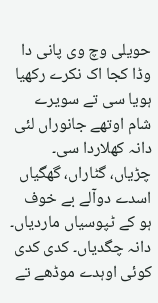حویلی وچ وی پانی دا وڈا کجا اک نکرے رکھیا ہویا سی تے سویرے شام اوتھے جانوراں لئی دانہ کھلاردا سی۔ چڑیاں، گٹاراں، گھگیاں اسدے دوآلے بے خوف ہو کے ٹپوسیاں ماردیاں۔ دانہ چگدیاں۔ کدی کدی کوئی اوہدے موڈھے تے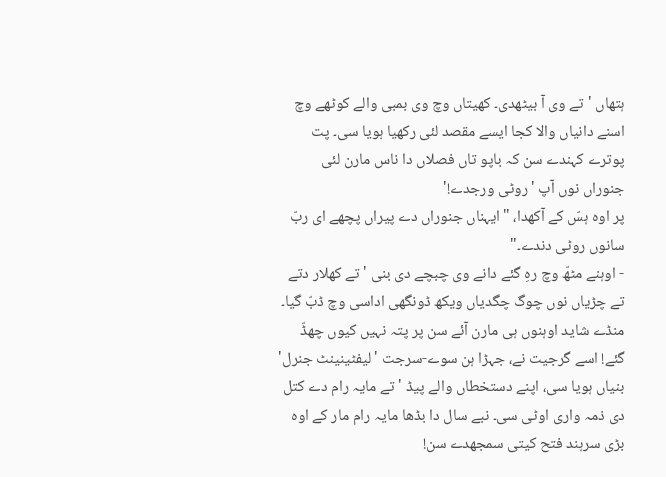ہتھاں 'تے وی آ بیٹھدی۔ کھیتاں وچ وی بمبی والے کوٹھے وچ اسنے دانیاں والا کجا ایسے مقصد لئی رکھیا ہویا سی۔ پت پوترے کہندے سن کہ باپو تاں فصلاں دا ناس مارن لئی جنوراں نوں آپ 'روٹی ورجدے!'
پر اوہ ہسّ کے آکھدا، "ایہناں جنوراں دے پیراں پچھے ای ربّ سانوں روٹی دندے۔"
- اوہنے مٹھّ وچ رہِ گئے دانے وی چبچے دی بنی 'تے کھلار دتے تے چڑیاں نوں چوگ چگدیاں ویکھ ڈونگھی اداسی وچ ڈبّ گیا۔
منڈے شاید اوہنوں ہی مارن آئے سن پر پتہ نہیں کیوں چھڈّ گئے! اسے گرجیت نے، جہڑا ہن سوے-سرجت 'لیفٹینینٹ جنرل' بنیاں ہویا سی، اپنے دستخطاں والے پیڈ 'تے مایہ رام دے کتل دی ذمہ واری اوٹی سی۔ نبے سال دا بڈھا مایہ رام مار کے اوہ بڑی سرہند فتح کیتی سمجھدے سن!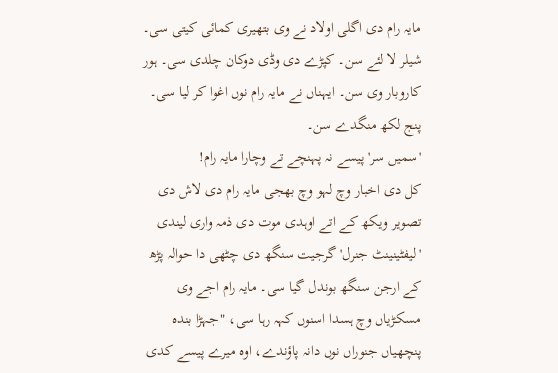مایہ رام دی اگلی اولاد نے وی بتھیری کمائی کیتی سی۔ شیلر لا لئے سن۔ کپڑے دی وڈی دوکان چلدی سی۔ ہور کاروبار وی سن۔ ایہناں نے مایہ رام نوں اغوا کر لیا سی۔ پنج لکھ منگدے سن۔
'سمیں سر' پیسے نہ پہنچے تے وچارا مایہ رام!
کل دی اخبار وچ لہو وچ بھجی مایہ رام دی لاش دی تصویر ویکھ کے اتے اوہدی موت دی ذمہ واری لیندی 'لیفٹینینٹ جنرل' گرجیت سنگھ دی چٹھی دا حوالہ پڑھ کے ارجن سنگھ بوندل گیا سی۔ مایہ رام اجے وی مسکڑیاں وچ ہسدا اسنوں کہہ رہا سی، "جہڑا بندہ پنچھیاں جنوراں نوں دانہ پاؤندے، اوہ میرے پیسے کدی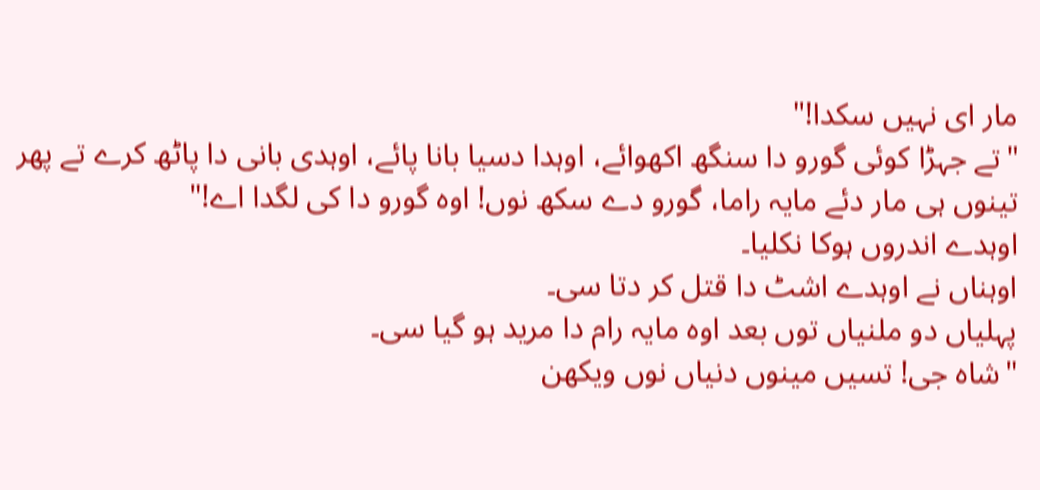مار ای نہیں سکدا!"
"تے جہڑا کوئی گورو دا سنگھ اکھوائے، اوہدا دسیا بانا پائے، اوہدی بانی دا پاٹھ کرے تے پھر تینوں ہی مار دئے مایہ راما، گورو دے سکھ نوں! اوہ گورو دا کی لگدا اے!"
اوہدے اندروں ہوکا نکلیا۔
اوہناں نے اوہدے اشٹ دا قتل کر دتا سی۔
پہلیاں دو ملنیاں توں بعد اوہ مایہ رام دا مرید ہو گیا سی۔
"شاہ جی! تسیں مینوں دنیاں نوں ویکھن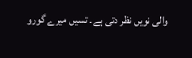والی نویں نظر دتی ہے۔ تسیں میرے گورو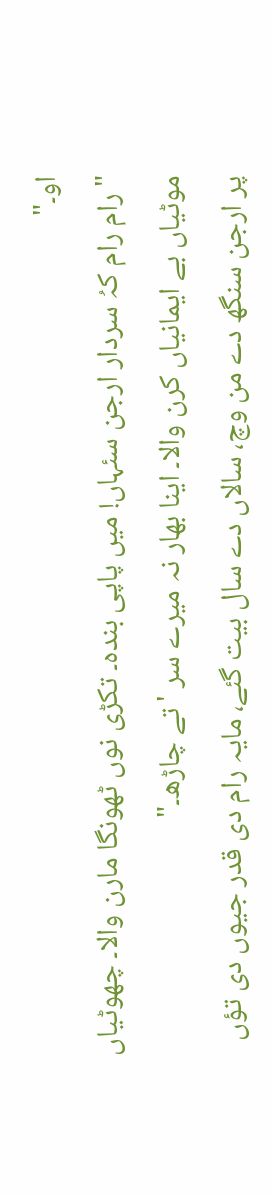او۔"
"رام رام کہُ سردار ارجن سئہاں! میں پاپی بندہ۔ تکڑی نوں ٹھونگا مارن والا۔ چھوٹیاں موٹیاں بے ایمانیاں کرن والا۔ اینا بھار نہ میرے سر 'تے چاڑھ۔"
پر ارجن سنگھ دے من وچ، سالاں دے سال بیت گئے، مایہ رام دی قدر جیوں دی تؤں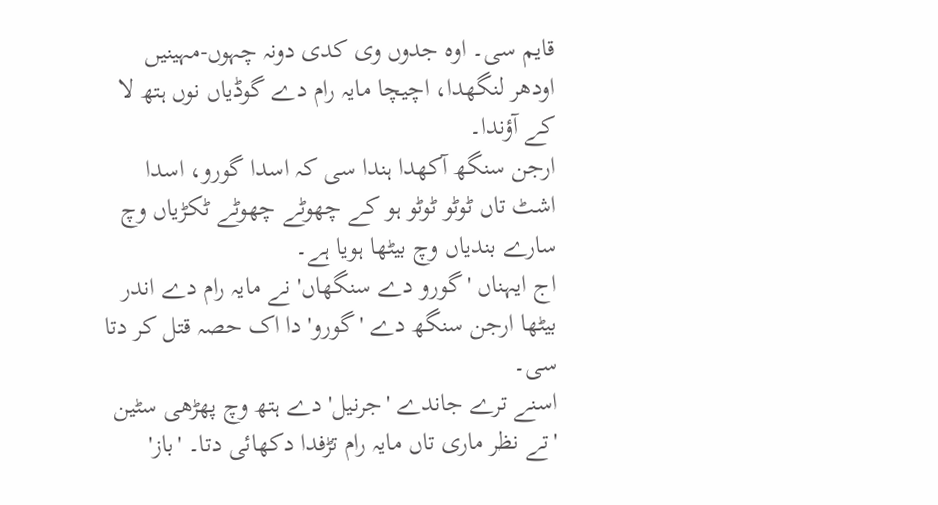قایم سی۔ اوہ جدوں وی کدی دونہ چہوں-مہینیں اودھر لنگھدا، اچیچا مایہ رام دے گوڈیاں نوں ہتھ لا کے آؤندا۔
ارجن سنگھ آکھدا ہندا سی کہ اسدا گورو، اسدا اشٹ تاں ٹوٹو ٹوٹو ہو کے چھوٹے چھوٹے ٹکڑیاں وچ سارے بندیاں وچ بیٹھا ہویا ہے۔
اج ایہناں 'گورو دے سنگھاں' نے مایہ رام دے اندر بیٹھا ارجن سنگھ دے 'گورو' دا اک حصہ قتل کر دتا سی۔
اسنے ترے جاندے 'جرنیل' دے ہتھ وچ پھڑھی سٹین 'تے نظر ماری تاں مایہ رام تڑفدا دکھائی دتا۔ 'باز'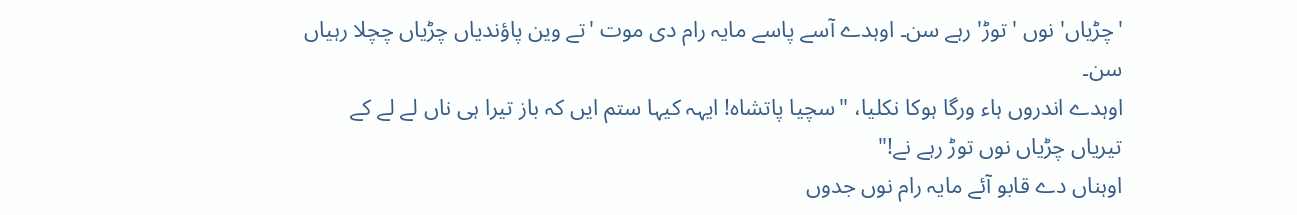'چڑیاں' نوں 'توڑ' رہے سن۔ اوہدے آسے پاسے مایہ رام دی موت 'تے وین پاؤندیاں چڑیاں چچلا رہیاں سن۔
اوہدے اندروں ہاء ورگا ہوکا نکلیا، "سچیا پاتشاہ! ایہہ کیہا ستم ایں کہ باز تیرا ہی ناں لے لے کے تیریاں چڑیاں نوں توڑ رہے نے!"
اوہناں دے قابو آئے مایہ رام نوں جدوں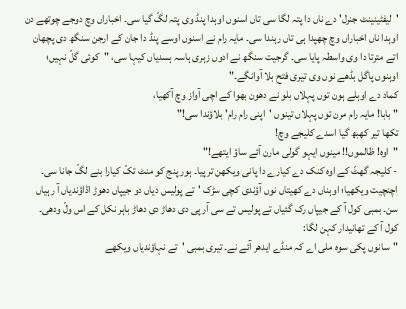'لیفٹینینٹ جنرل' دے ناں دا پتہ لگا سی تاں اسنوں اوہدا پنڈ وی پتہ لگّ گیا سی۔ اخباراں وچ دوجے چوتھے دن اوہدا ناں اخباراں وچ چھپدا ہی تاں رہندا سی۔ مایہ رام نے اسنوں اوسے پنڈ دا جان کے ارجن سنگھ دی پچھان اتے مترتا دا وی واسطہ پایا سی۔ گرجیت سنگھ نے ادوں زہری ہاسہ ہسدیاں کیہا سی، "کوئی گلّ نہیں؛ اوہنوں پاگل بڈھے نوں وی تیری فتح بلا آوانگے۔"
کماد دے اوہلے ہون توں پہلاں بلو نے دھون بھوا کے اچی آواز وچ آکھیا،
"بابا! مایہ رام مرن توں پہلاں تینوں 'اپنی رام رام' بلاؤندا سی!"
تکھا تیر کھبھ گیا اسدے کلیجے وچ!
"اوہ! ظالموں!! مینوں ایہو گولی مارن آئے ساؤ ایتھے!"
- کلیجہ گھٹّ کے اوہ کنک دے کیارے دا پانی ویکھن تر پیا۔ ہور پنج کو منٹ تکّ کیارا بنے لگّ جانا سی۔
اچنچیت ویکھیا؛ اوہناں دے کھیتاں نوں آؤندی کچی سڑک 'تے پولیس دیاں دو جیپاں دھوڑ اڈاؤندیاں آ رہیاں سن۔ بمبی کول آ کے جیپاں رک گئیاں تے پولیس تے سی آر پی دی دھاڑ دی دھاڑ باہر نکل کے اس ولّ ودھی۔ کول آ کے تھانیدار کہن لگا:
"سانوں پکی سوہ ملی اے کہ منڈے ایدھر آئے نے۔ تیری بمبی 'تے نہاؤندیاں ویکھے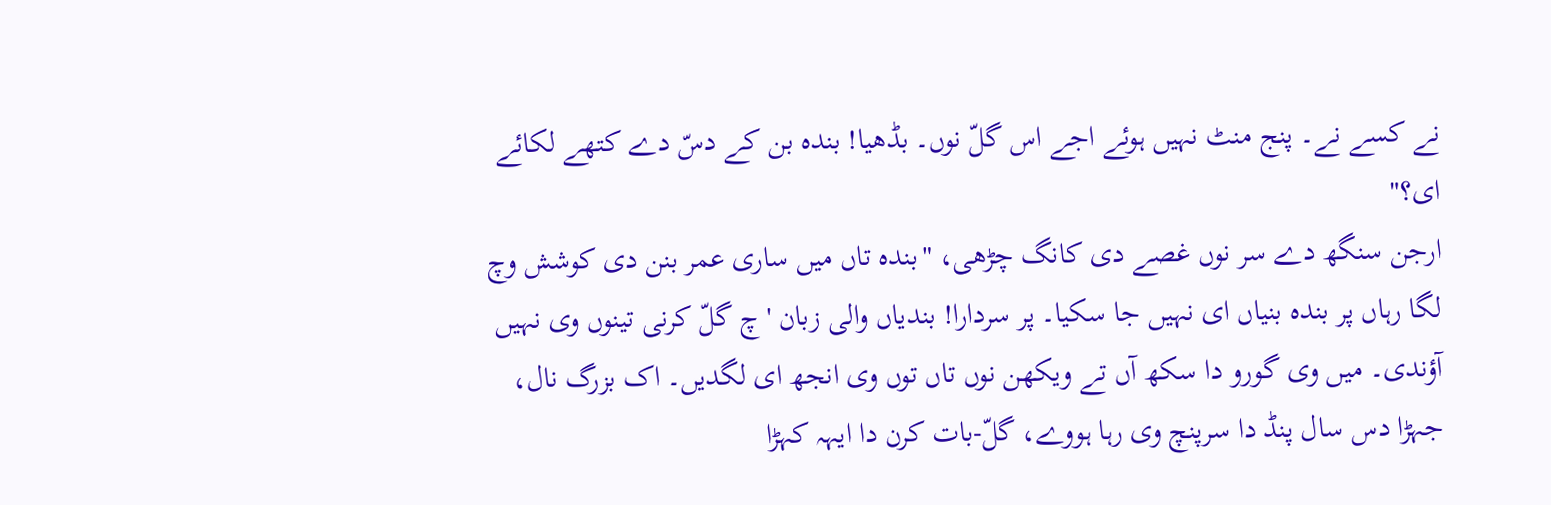نے کسے نے۔ پنج منٹ نہیں ہوئے اجے اس گلّ نوں۔ بڈھیا! بندہ بن کے دسّ دے کتھے لکائے ای؟"
ارجن سنگھ دے سر نوں غصے دی کانگ چڑھی، "بندہ تاں میں ساری عمر بنن دی کوشش وچ لگا رہاں پر بندہ بنیاں ای نہیں جا سکیا۔ پر سردارا! بندیاں والی زبان 'چ گلّ کرنی تینوں وی نہیں آؤندی۔ میں وی گورو دا سکھ آں تے ویکھن نوں تاں توں وی انجھ ای لگدیں۔ اک بزرگ نال، جہڑا دس سال پنڈ دا سرپنچ وی رہا ہووے، گلّ-بات کرن دا ایہہ کہڑا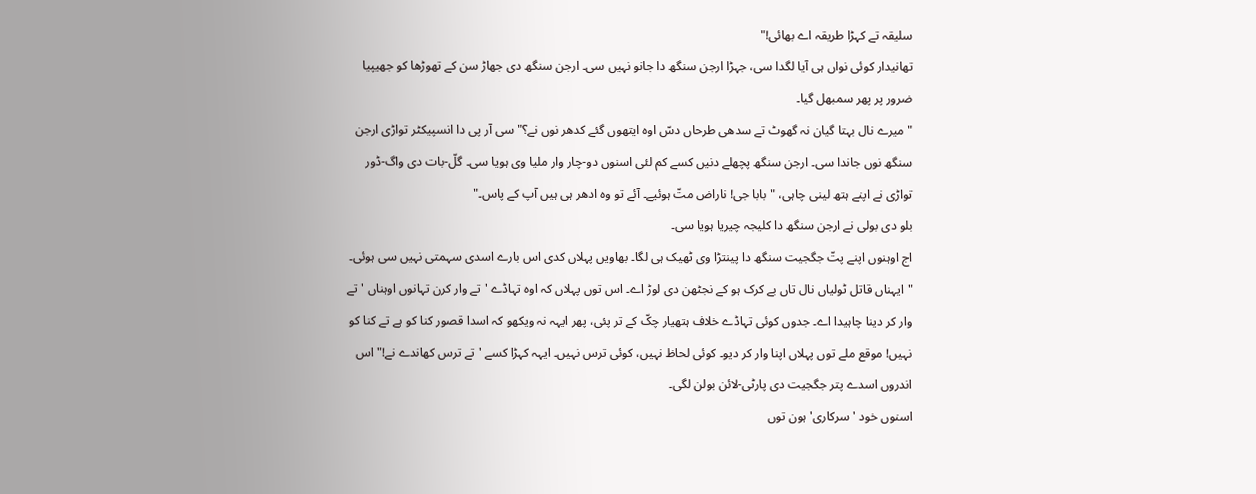سلیقہ تے کہڑا طریقہ اے بھائی!"
تھانیدار کوئی نواں ہی آیا لگدا سی، جہڑا ارجن سنگھ دا جانو نہیں سی۔ ارجن سنگھ دی جھاڑ سن کے تھوڑھا کو جھیپیا ضرور پر پھر سمبھل گیا۔
"میرے نال بہتا گیان نہ گھوٹ تے سدھی طرحاں دسّ اوہ ایتھوں گئے کدھر نوں نے؟" سی آر پی دا انسپیکٹر تواڑی ارجن سنگھ نوں جاندا سی۔ ارجن سنگھ پچھلے دنیں کسے کم لئی اسنوں دو-چار وار ملیا وی ہویا سی۔ گلّ-بات دی واگ-ڈور تواڑی نے اپنے ہتھ لینی چاہی، "بابا جی! ناراض متّ ہوئیے۔ آئے تو وہ ادھر ہی ہیں آپ کے پاس۔"
بلو دی بولی نے ارجن سنگھ دا کلیجہ چیریا ہویا سی۔
اج اوہنوں اپنے پتّ جگجیت سنگھ دا پینتڑا وی ٹھیک ہی لگا۔ بھاویں پہلاں کدی اس بارے اسدی سہمتی نہیں سی ہوئی۔
"ایہناں قاتل ٹولیاں نال تاں بے کرک ہو کے نجٹھن دی لوڑ اے۔ اس توں پہلاں کہ اوہ تہاڈے 'تے وار کرن تہانوں اوہناں 'تے وار کر دینا چاہیدا اے۔ جدوں کوئی تہاڈے خلاف ہتھیار چکّ کے تر پئی، پھر ایہہ نہ ویکھو کہ اسدا قصور کنا کو ہے تے کنا کو نہیں! موقع ملے توں پہلاں اپنا وار کر دیو۔ کوئی لحاظ نہیں، کوئی ترس نہیں۔ ایہہ کہڑا کسے 'تے ترس کھاندے نے!" اس اندروں اسدے پتر جگجیت دی پارٹی-لائن بولن لگی۔
اسنوں خود 'سرکاری' ہون توں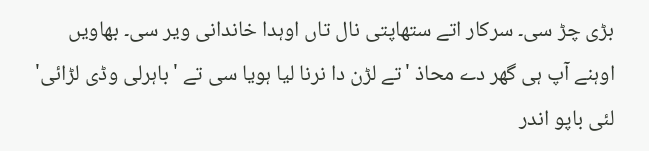بڑی چڑ سی۔ سرکار اتے ستھاپتی نال تاں اوہدا خاندانی ویر سی۔ بھاویں اوہنے آپ ہی گھر دے محاذ 'تے لڑن دا نرنا لیا ہویا سی تے 'باہرلی وڈی لڑائی' لئی باپو اندر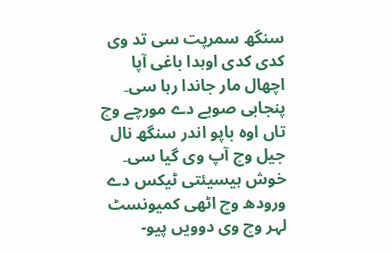سنگھ سمرپت سی تد وی کدی کدی اوہدا باغی آپا اچھال مار جاندا رہا سی۔ پنجابی صوبے دے مورچے وچ تاں اوہ باپو اندر سنگھ نال جیل وچ آپ وی گیا سی۔ خوش ہیسیئتی ٹیکس دے ورودھ وچ اٹھی کمیونسٹ لہر وچ وی دوویں پیو-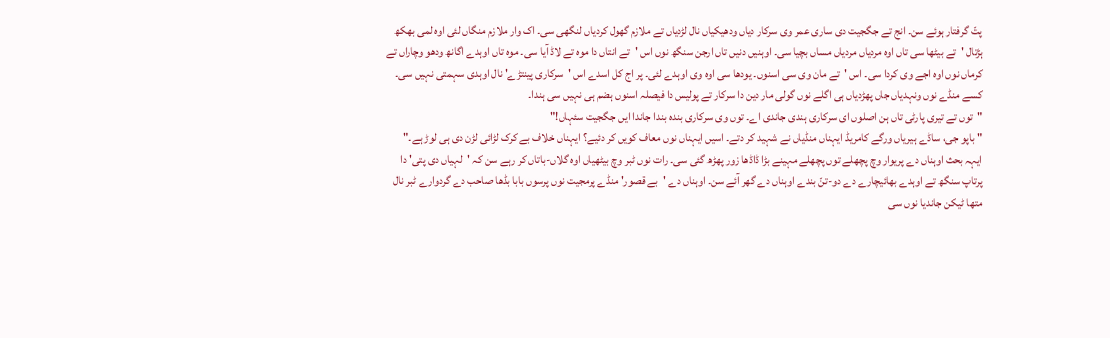پتّ گرفتار ہوئے سن۔ انج تے جگجیت دی ساری عمر وی سرکار دیاں ودھیکیاں نال لڑدیاں تے ملازم گھول کردیاں لنگھی سی۔ اک وار ملازم منگاں لئی اوہ لمی بھکھ ہڑتال 'تے بیٹھا سی تاں اوہ مردیاں مردیاں مساں بچیا سی۔ اوہنیں دنیں تاں ارجن سنگھ نوں اس 'تے انتاں دا موہ تے لاڈ آیا سی۔ موہ تاں اوہدے اگانھ ودھو وچاراں تے کرماں نوں اوہ اجے وی کردا سی۔ اس 'تے مان وی سی اسنوں۔ یودھا سی اوہ وی اوہدے لئی۔ پر اج کل اسدے اس 'سرکاری پینتڑے' نال اوہدی سہمتی نہیں سی۔ کسے منڈے نوں ونہدیاں جاں پھڑدیاں ہی اگلے نوں گولی مار دین دا سرکار تے پولیس دا فیصلہ اسنوں ہضم ہی نہیں سی ہندا۔
"توں تے تیری پارٹی تاں ہن اصلوں ای سرکاری ہندی جاندی اے۔ توں وی سرکاری بندہ بندا جاندا ایں جگجیت سئہاں!"
" باپو جی، ساڈے ہیریاں ورگے کامریڈ ایہناں منڈیاں نے شہید کر دتے۔ اسیں ایہناں نوں معاف کویں کر دئیے؟ ایہناں خلاف بے کرک لڑائی لڑن دی ہی لوڑ ہے۔"
ایہہ بحث اوہناں دے پریوار وچ پچھلے توں پچھلے مہینے بڑا ڈاڈھا زور پھڑھ گئی سی۔ رات نوں ٹبر وچ بیٹھیاں اوہ گلاں-باتاں کر رہے سن کہ 'لہیاں دی پتی' دا پرتاپ سنگھ تے اوہدے بھائیچارے دے دو-تنّ بندے اوہناں دے گھر آئے سن۔ اوہناں دے 'بے قصور' منڈے پرمجیت نوں پرسوں بابا بڈھا صاحب دے گردوارے ٹبر نال متھا ٹیکن جاندیا نوں سی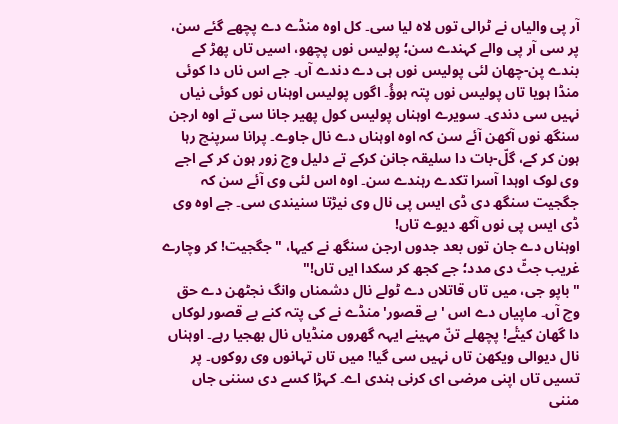آر پی والیاں نے ٹرالی توں لاہ لیا سی۔ کل اوہ منڈے دے پچھے گئے سن، پر سی آر پی والے کہندے سن؛ پولیس نوں پچھو، اسیں تاں پھڑ کے بندے پن-چھان لئی پولیس نوں ہی دے دندے آں۔ جے اس ناں دا کوئی منڈا ہویا تاں پولیس نوں پتہ ہوؤُ۔ اگوں پولیس اوہناں نوں کوئی نیاں نہیں سی دندی۔ سویرے اوہناں پولیس کول پھیر جانا سی تے اوہ ارجن سنگھ نوں آکھن آئے سن کہ اوہ اوہناں دے نال جاوے۔ پرانا سرپنچ رہا ہون کر کے، گلّ-بات دا سلیقہ جانن کرکے تے دلیل وچ زور ہون کر کے اجے وی لوک اوہدا آسرا تکدے رہندے سن۔ اوہ اس لئی وی آئے سن کہ جگجیت سنگھ دی ڈی ایس پی نال وی نیڑتا سنیندی سی۔ جے اوہ وی ڈی ایس پی نوں آکھ دیوے تاں!
اوہناں دے جان توں بعد جدوں ارجن سنگھ نے کیہا، "جگجیت! کر وچارے غریب جٹّ دی مدد؛ جے کجھ کر سکدا ایں تاں!"
"باپو جی، میں تاں قاتلاں دے ٹولے نال دشمناں وانگ نجٹھن دے حق وچ آں۔ ماپیاں دے اس 'بے قصور' منڈے نے کی پتہ کنے بے قصور لوکاں دا گھان کیتٔے! پچھلے تنّ مہینے ایہہ گھروں منڈیاں نال بھجیا رہے۔ اوہناں نال دیوالی ویکھن تاں نہیں سی گیا! میں تاں تہانوں وی روکوں۔ پر تسیں تاں اپنی مرضی ای کرنی ہندی اے۔ کہڑا کسے دی سننی جاں مننی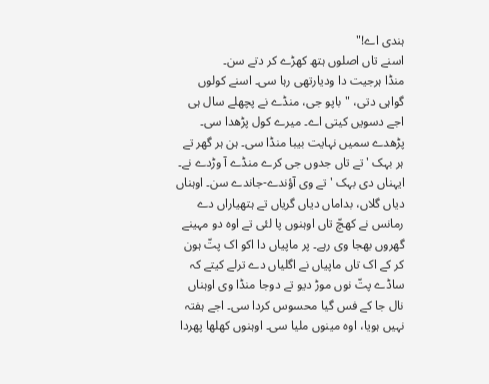ہندی اے!"
اسنے تاں اصلوں ہتھ کھڑے کر دتے سن۔
منڈا ہرجیت دا ودیارتھی رہا سی۔ اسنے کولوں گواہی دتی، "باپو جی، منڈے نے پچھلے سال ہی اجے دسویں کیتی اے۔ میرے کول پڑھدا سی۔ پڑھدے سمیں نہایت بیبا منڈا سی۔ ہن ہر گھر تے ہر بہک 'تے تاں جدوں جی کرے منڈے آ وڑدے نے۔ ایہناں دی بہک 'تے وی آؤندے-جاندے سن۔ اوہناں دیاں گلاں، بداماں دیاں گریاں تے ہتھیاراں دے رمانس نے کھچّ تاں اوہنوں پا لئی تے اوہ دو مہینے گھروں بھجا وی رہے۔ پر ماپیاں دا اکو اک پتّ ہون کر کے اک تاں ماپیاں نے اگلیاں دے ترلے کیتے کہ ساڈے پتّ نوں موڑ دیو تے دوجا منڈا وی اوہناں نال جا کے فس گیا محسوس کردا سی۔ اجے ہفتہ نہیں ہویا، اوہ مینوں ملیا سی۔ اوہنوں کھلھا پھردا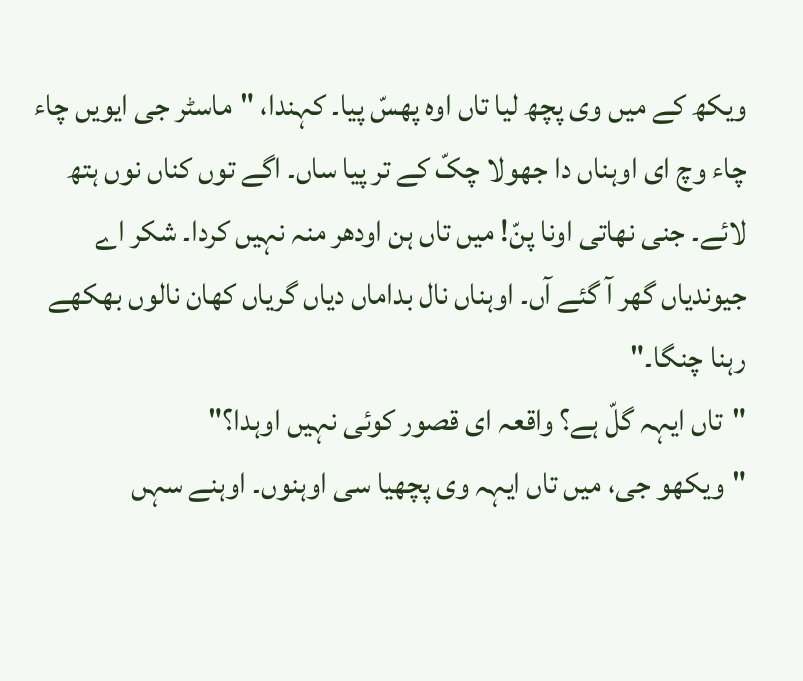ویکھ کے میں وی پچھ لیا تاں اوہ پھسّ پیا۔ کہندا، "ماسٹر جی ایویں چاء چاء وچ ای اوہناں دا جھولا چکّ کے تر پیا ساں۔ اگے توں کناں نوں ہتھ لائے۔ جنی نھاتی اونا پنّ! میں تاں ہن اودھر منہ نہیں کردا۔ شکر اے جیوندیاں گھر آ گئے آں۔ اوہناں نال بداماں دیاں گریاں کھان نالوں بھکھے رہنا چنگا۔"
"تاں ایہہ گلّ ہے؟ واقعہ ای قصور کوئی نہیں اوہدا؟"
"ویکھو جی، میں تاں ایہہ وی پچھیا سی اوہنوں۔ اوہنے سہں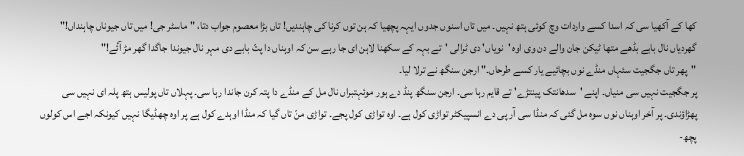کھا کے آکھیا سی کہ اسدا کسے واردات وچ کوئی ہتھ نہیں۔ میں تاں اسنوں جدوں ایہہ پچھیا کہ ہن توں کرنا کی چاہندیں! تاں بڑا معصوم جواب دتا، "ماسٹر جی! میں تاں جیوناں چاہنداں!" گھردیاں نال بابے بڈھے متھا ٹیکن جان والے دن وی اوہ 'نویاں' دی ٹرالی 'تے بہہ کے سکھنا لاہن ای جا رہے سن کہ اوہناں دا پتّ بابے دی مہر نال جیوندا جاگدا گھر مڑ آئٔے!"
"پھر تاں جگجیت سئہاں منڈے نوں بچائیے یار کسے طرحاں۔" ارجن سنگھ نے ترلا لیا۔
پر جگجیت نہیں سی منیاں۔ اپنے 'سدھانتک پینتڑے' تے قایم رہا سی۔ ارجن سنگھ پنڈ دے ہور موئہتبراں نال مل کے منڈے دا پتہ کرن جاندا رہا سی۔ پہلاں تاں پولیس ہتھ پلہ ای نہیں سی پھڑاؤندی۔ پر آخر اوہناں نوں سوہ مل گئی کہ منڈا سی آر پی دے انسپیکٹر تواڑی کول ہے۔ اوہ تواڑی کول پجے۔ تواڑی منّ تاں گیا کہ منڈا اوہدے کول ہے پر اوہ چھڈیگا نہیں کیونکہ اجے اس کولوں پچھ-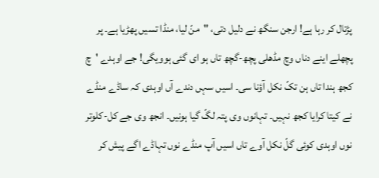پڑتال کر رہا ہے! ارجن سنگھ نے دلیل دتی، "منّ لیا، منڈا تسیں پھڑیا ہے۔ پر پچھلے اینے دناں وچ مڈھلی پچھ-گچھ تاں ہو ای گئی ہوویگی! جے اوہدے 'چ کجھ ہندا تاں ہن تکّ نکل آؤنا سی۔ اسیں سہں دندے آں اوہدی کہ ساڈے منڈے نے کیتا کرایا کجھ نہیں۔ تہانوں وی پتہ لگّ گیا ہونیں۔ انجھ وی جے کل-کلوتر نوں اوہدی کوئی گلّ نکل آوے تاں اسیں آپ منڈے نوں تہاڈے اگے پیش کر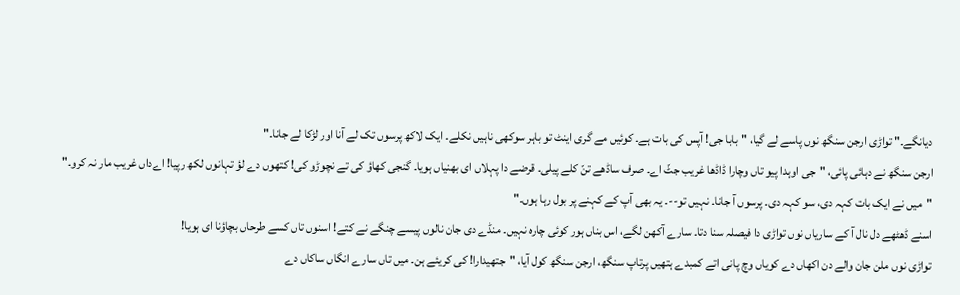دیانگے۔" تواڑی ارجن سنگھ نوں پاسے لے گیا، "بابا جی! آپس کی بات ہے۔ کوئیں مے گری اینٹ تو باہر سوکھی ناہیں نکلے۔ ایک لاکھ پرسوں تک لے آنا اور لڑکا لے جانا۔"
ارجن سنگھ نے دہائی پائی، "جی اوہدا پیو تاں وچارا ڈاڈھا غریب جٹّ اے۔ صرف ساڈھے تنّ کلے پیلی۔ قرضے دا پہلاں ای بھنیاں ہویا۔ گنجی کھاؤ کی تے نچوڑو کی! کتھوں دے لؤ تہانوں لکھ رپیا! اےداں غریب مار نہ کرو۔"
"میں نے ایک بات کہہ دی، سو کہہ دی۔ پرسوں آ جانا۔ نہیں تو--۔ یہ بھی آپ کے کہنے پر بول رہا ہوں۔"
اسنے ڈھٹھے دل نال آ کے ساریاں نوں تواڑی دا فیصلہ سنا دتا۔ سارے آکھن لگے، اس بناں ہور کوئی چارہ نہیں۔ منڈے دی جان نالوں پیسے چنگے نے کتے! اسنوں تاں کسے طرحاں بچاؤنا ای ہویا!
تواڑی نوں ملن جان والے دن اکھاں دے کویاں وچ پانی اتے کمبدے ہتھیں پرتاپ سنگھ، ارجن سنگھ کول آیا، "جتھیدارا! کی کریئے ہن۔ میں تاں سارے انگاں ساکاں دے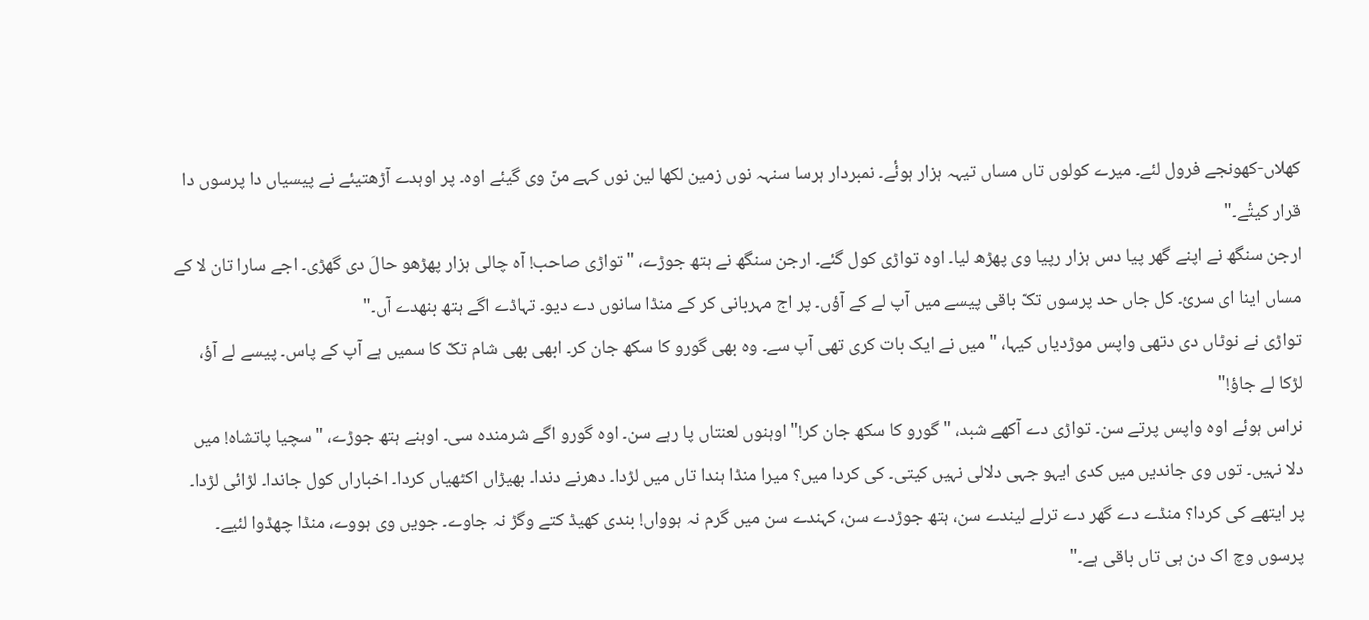کھلاں-کھونجے فرول لئے۔ میرے کولوں تاں مساں تیہہ ہزار ہوئٔے۔ نمبردار ہرسا سنہہ نوں زمین لکھا لین نوں کہے منّ وی گیئے اوہ۔ پر اوہدے آڑھتیئے نے پیسیاں دا پرسوں دا قرار کیتٔے۔"
ارجن سنگھ نے اپنے گھر پیا دس ہزار رپیا وی پھڑھ لیا۔ اوہ تواڑی کول گئے۔ ارجن سنگھ نے ہتھ جوڑے، "تواڑی صاحب! آہ چالی ہزار پھڑھو حالَ دی گھڑی۔ اجے سارا تان لا کے مساں اینا ای سرئ۔ کل جاں حد پرسوں تکّ باقی پیسے میں آپ لے کے آؤں۔ پر اج مہربانی کر کے منڈا سانوں دے دیو۔ تہاڈے اگے ہتھ بنھدے آں۔"
تواڑی نے نوٹاں دی دتھی واپس موڑدیاں کیہا، "میں نے ایک بات کری تھی آپ سے۔ وہ بھی گورو کا سکھ جان کر۔ ابھی بھی شام تکّ کا سمیں ہے آپ کے پاس۔ پیسے لے آؤ، لڑکا لے جاؤ!"
نراس ہوئے اوہ واپس پرتے سن۔ تواڑی دے آکھے شبد، "گورو کا سکھ جان کر!" اوہنوں لعنتاں پا رہے سن۔ اوہ گورو اگے شرمندہ سی۔ اوہنے ہتھ جوڑے، "سچیا پاتشاہ! میں دلا نہیں۔ توں وی جاندیں میں کدی ایہو جہی دلالی نہیں کیتی۔ کی کردا میں؟ میرا منڈا ہندا تاں میں لڑدا۔ دھرنے دندا۔ بھیڑاں اکٹھیاں کردا۔ اخباراں کول جاندا۔ لڑائی لڑدا۔ پر ایتھے کی کردا؟ منڈے دے گھر دے ترلے لیندے سن، ہتھ جوڑدے سن، کہندے سن میں گرم نہ ہوواں! بندی کھیڈ کتے وگڑ نہ جاوے۔ جویں وی ہووے، منڈا چھڈوا لئیے۔ پرسوں وچ اک دن ہی تاں باقی ہے۔"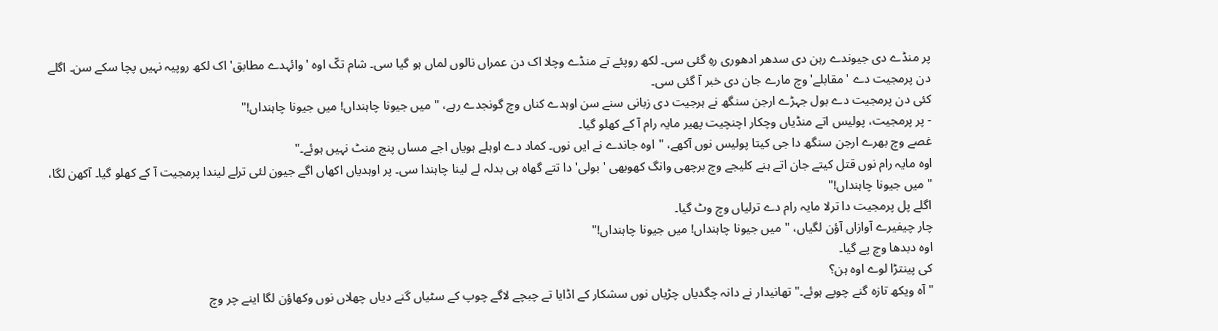پر منڈے دی جیوندے رہن دی سدھر ادھوری رہِ گئی سی۔ لکھ روپئے تے منڈے وچلا اک دن عمراں نالوں لماں ہو گیا سی۔ شام تکّ اوہ 'وائہدے مطابق' اک لکھ روپیہ نہیں پچا سکے سن۔ اگلے دن پرمجیت دے 'مقابلے' وچ مارے جان دی خبر آ گئی سی۔
کئی دن پرمجیت دے بول جہڑے ارجن سنگھ نے ہرجیت دی زبانی سنے سن اوہدے کناں وچ گونجدے رہے، "میں جیونا چاہنداں! میں جیونا چاہنداں!"
- پر پرمجیت، پولیس اتے منڈیاں وچکار اچنچیت پھیر مایہ رام آ کے کھلو گیا۔
غصے وچ بھرے ارجن سنگھ دا جی کیتا پولیس نوں آکھے، "اوہ جاندے نے ایں نوں۔ کماد دے اوہلے ہویاں اجے مساں پنج منٹ نہیں ہوئے۔"
اوہ مایہ رام نوں قتل کیتے جان اتے ہنے کلیجے وچ برچھی وانگ کھوبھی 'بولی' دا تتے گھاہ ہی بدلہ لے لینا چاہندا سی۔ پر اوہدیاں اکھاں اگے جیون لئی ترلے لیندا پرمجیت آ کے کھلو گیا۔ آکھن لگا، "میں جیونا چاہنداں!"
اگلے پل پرمجیت دا ترلا مایہ رام دے ترلیاں وچ وٹ گیا۔
چار چیفیرے آوازاں آؤن لگیاں، "میں جیونا چاہنداں! میں جیونا چاہنداں!"
اوہ دبدھا وچ پے گیا۔
کی پینتڑا لوے اوہ ہن؟
"آہ ویکھ تازہ گنے چوپے ہوئے۔" تھانیدار نے دانہ چگدیاں چڑیاں نوں سشکار کے اڈایا تے چبچے لاگے چوپ کے سٹیاں گنے دیاں چھلاں نوں وکھاؤن لگا اینے چر وچ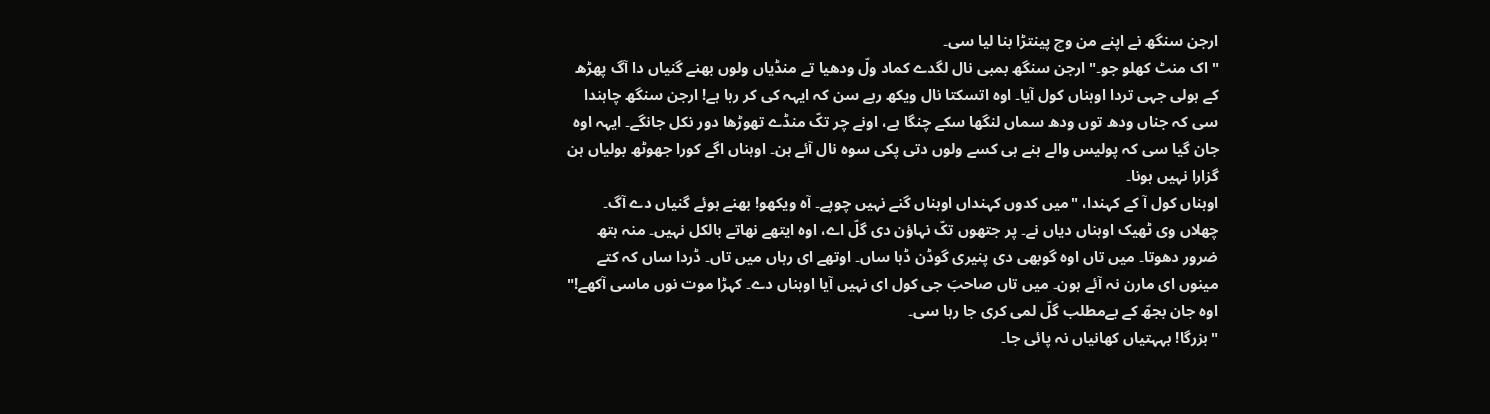ارجن سنگھ نے اپنے من وچ پینتڑا بنا لیا سی۔
"اک منٹ کھلو جو۔" ارجن سنگھ بمبی نال لگدے کماد ولّ ودھیا تے منڈیاں ولوں بھنے گنیاں دا آگ پھڑھ کے ہولی جہی تردا اوہناں کول آیا۔ اوہ اتسکتا نال ویکھ رہے سن کہ ایہہ کی کر رہا ہے! ارجن سنگھ چاہندا سی کہ جناں ودھ توں ودھ سماں لنگھا سکے چنگا ہے، اونے چر تکّ منڈے تھوڑھا دور نکل جانگے۔ ایہہ اوہ جان گیا سی کہ پولیس والے ہنے ہی کسے ولوں دتی پکی سوہ نال آئے ہن۔ اوہناں اگے کورا جھوٹھ بولیاں ہن گزارا نہیں ہونا۔
اوہناں کول آ کے کہندا، "میں کدوں کہنداں اوہناں گنے نہیں چوپے۔ آہ ویکھو! بھنے ہوئے گنیاں دے آگ۔ چھلاں وی ٹھیک اوہناں دیاں نے۔ پر جتھوں تکّ نہاؤن دی گلّ اے، اوہ ایتھے نھاتے بالکل نہیں۔ منہ ہتھ ضرور دھوتا۔ میں تاں اوہ گوبھی دی پنیری گوڈن ڈہا ساں۔ اوتھے ای رہاں میں تاں۔ ڈردا ساں کہ کتے مینوں ای مارن نہ آئے ہون۔ میں تاں صاحبَ جی کول ای نہیں آیا اوہناں دے۔ کہڑا موت نوں ماسی آکھے!" اوہ جان بجھّ کے بےمطلب گلّ لمی کری جا رہا سی۔
"بزرگا! بہہتیاں کھانیاں نہ پائی جا۔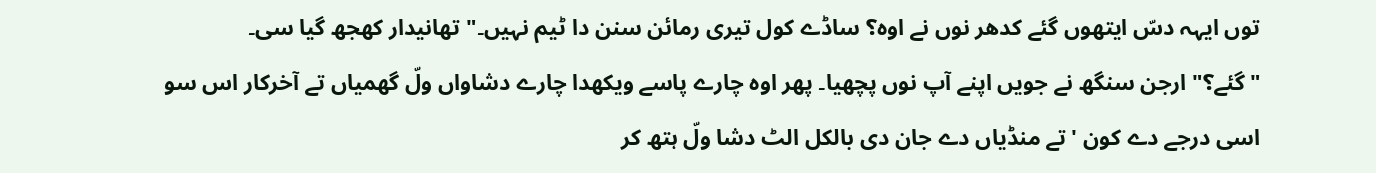توں ایہہ دسّ ایتھوں گئے کدھر نوں نے اوہ؟ ساڈے کول تیری رمائن سنن دا ٹیم نہیں۔" تھانیدار کھجھ گیا سی۔
"گئے؟" ارجن سنگھ نے جویں اپنے آپ نوں پچھیا۔ پھر اوہ چارے پاسے ویکھدا چارے دشاواں ولّ گھمیاں تے آخرکار اس سو اسی درجے دے کون 'تے منڈیاں دے جان دی بالکل الٹ دشا ولّ ہتھ کر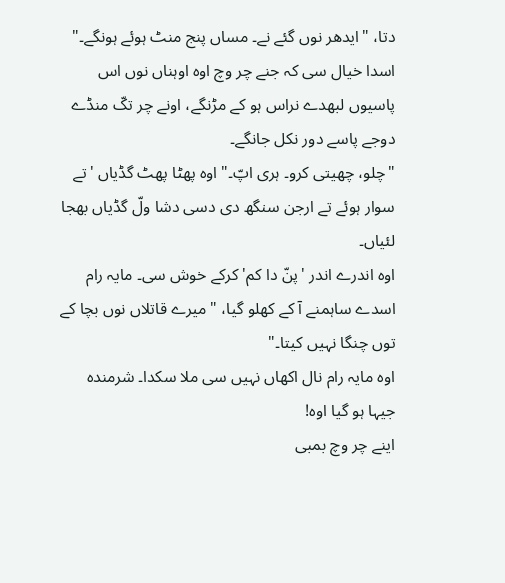دتا، "ایدھر نوں گئے نے۔ مساں پنج منٹ ہوئے ہونگے۔"
اسدا خیال سی کہ جنے چر وچ اوہ اوہناں نوں اس پاسیوں لبھدے نراس ہو کے مڑنگے، اونے چر تکّ منڈے دوجے پاسے دور نکل جانگے۔
"چلو، چھیتی کرو۔ ہری اپّ۔" اوہ پھٹا پھٹ گڈیاں 'تے سوار ہوئے تے ارجن سنگھ دی دسی دشا ولّ گڈیاں بھجا لئیاں۔
اوہ اندرے اندر 'پنّ دا کم' کرکے خوش سی۔ مایہ رام اسدے ساہمنے آ کے کھلو گیا، "میرے قاتلاں نوں بچا کے توں چنگا نہیں کیتا۔"
اوہ مایہ رام نال اکھاں نہیں سی ملا سکدا۔ شرمندہ جیہا ہو گیا اوہ!
اینے چر وچ بمبی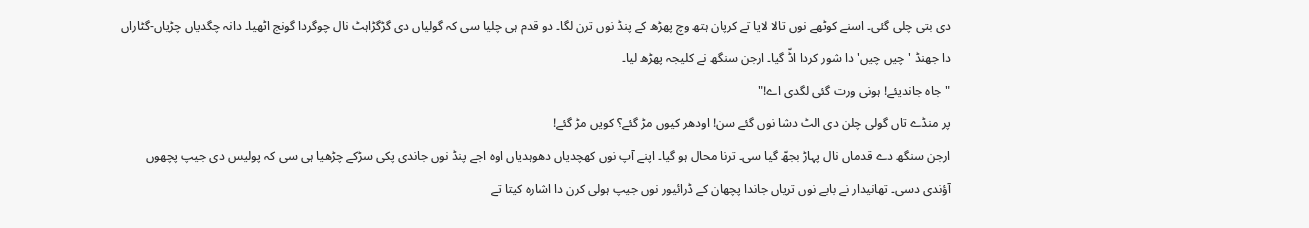دی بتی چلی گئی۔ اسنے کوٹھے نوں تالا لایا تے کرپان ہتھ وچ پھڑھ کے پنڈ نوں ترن لگا۔ دو قدم ہی چلیا سی کہ گولیاں دی گڑگڑاہٹ نال چوگردا گونج اٹھیا۔ دانہ چگدیاں چڑیاں-گٹاراں دا جھنڈ 'چیں چیں' دا شور کردا اڈّ گیا۔ ارجن سنگھ نے کلیجہ پھڑھ لیا۔
"جاہ جاندیئے! ہونی ورت گئی لگدی اے!"
پر منڈے تاں گولی چلن دی الٹ دشا نوں گئے سن! اودھر کیوں مڑ گئے؟ کویں مڑ گئے!
ارجن سنگھ دے قدماں نال پہاڑ بجھّ گیا سی۔ ترنا محال ہو گیا۔ اپنے آپ نوں کھچدیاں دھوہدیاں اوہ اجے پنڈ نوں جاندی پکی سڑکے چڑھیا ہی سی کہ پولیس دی جیپ پچھوں آؤندی دسی۔ تھانیدار نے بابے نوں تریاں جاندا پچھان کے ڈرائیور نوں جیپ ہولی کرن دا اشارہ کیتا تے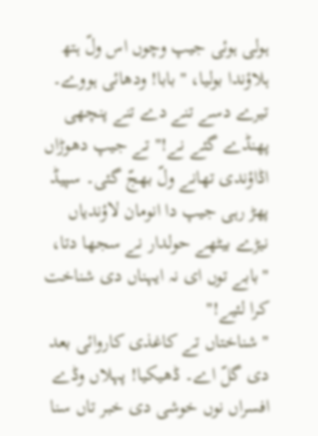ہولی ہوئی جیپ وچوں اس ولّ ہتھ ہلاؤندا بولیا، "بابا! ودھائی ہووے۔ تیرے دسے تنے دے تنے پنچھی پھنڈے گئے نے!" تے جیپ دھوڑاں اڈاؤندی تھانے ولّ بھجّ گئی۔ سپیڈ پھڑ رہی جیپ دا انومان لاؤندیاں نیڑے بیٹھے حولدار نے سجھا دتا، "بابے توں ای نہ ایہناں دی شناخت کرا لئیے!"
"شناختاں تے کاغذی کاروائی بعد دی گلّ اے۔ ڈھیکیا! پہلاں وڈے افسراں نوں خوشی دی خبر تاں سنا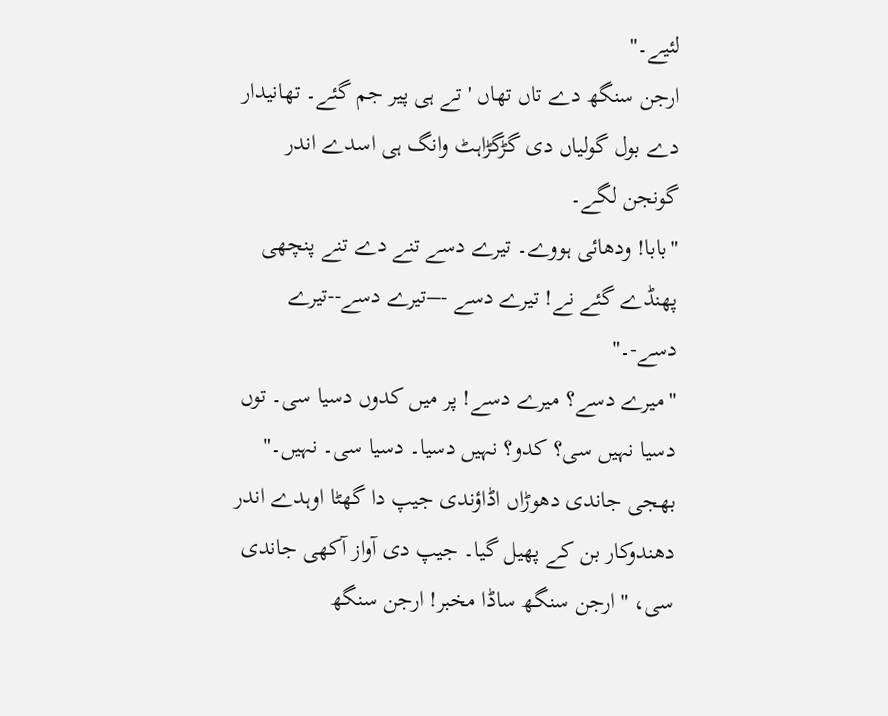لئیے۔"
ارجن سنگھ دے تاں تھاں 'تے ہی پیر جم گئے۔ تھانیدار دے بول گولیاں دی گڑگڑاہٹ وانگ ہی اسدے اندر گونجن لگے۔
"بابا! ودھائی ہووے۔ تیرے دسے تنے دے تنے پنچھی پھنڈے گئے نے! تیرے دسے -–تیرے دسے--تیرے دسے-۔"
"میرے دسے؟ میرے دسے! پر میں کدوں دسیا سی۔ توں دسیا نہیں سی؟ کدو؟ نہیں دسیا۔ دسیا سی۔ نہیں۔"
بھجی جاندی دھوڑاں اڈاؤندی جیپ دا گھٹا اوہدے اندر دھندوکار بن کے پھیل گیا۔ جیپ دی آواز آکھی جاندی سی، "ارجن سنگھ ساڈا مخبر! ارجن سنگھ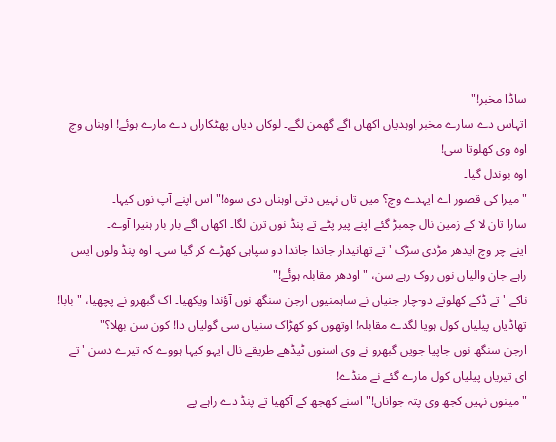ساڈا مخبر!"
اتہاس دے سارے مخبر اوہدیاں اکھاں اگے گھمن لگے۔ لوکاں دیاں پھٹکاراں دے مارے ہوئے! اوہناں وچ اوہ وی کھلوتا سی!
اوہ بوندل گیا۔
"میرا کی قصور اے ایہدے وچ؟ میں تاں نہیں دتی اوہناں دی سوہ!" اس اپنے آپ نوں کیہا۔
سارا تان لا کے زمین نال چمبڑ گئے اپنے پیر پٹے تے پنڈ نوں ترن لگا۔ اکھاں اگے بار بار ہنیرا آوے۔
اینے چر وچ ایدھر مڑدی سڑک 'تے تھانیدار جاندا جاندا دو سپاہی کھڑے کر گیا سی۔ اوہ پنڈ ولوں ایس راہے جان والیاں نوں روک رہے سن، "اودھر مقابلہ ہوئٔے!"
ناکے 'تے ڈکے کھلوتے دو-چار جنیاں نے ساہمنیوں ارجن سنگھ نوں آؤندا ویکھیا۔ اک گبھرو نے پچھیا، "بابا! تھاڈیاں پیلیاں کول ہویا لگدے مقابلہ! اوتھوں کو کھڑاک سنیاں سی گولیاں دا! کون سن بھلا؟"
ارجن سنگھ نوں جاپیا جویں گبھرو نے وی اسنوں ٹیڈھے طریقے نال ایہو کیہا ہووے کہ تیرے دسن 'تے ای تیریاں پیلیاں کول مارے گئے نے منڈے!
"مینوں نہیں کجھ وی پتہ جواناں!" اسنے کھجھ کے آکھیا تے پنڈ دے راہے پے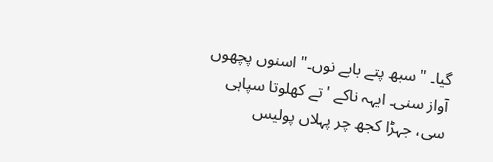گیا۔ "سبھ پتے بابے نوں۔" اسنوں پچھوں آواز سنی۔ ایہہ ناکے 'تے کھلوتا سپاہی سی، جہڑا کجھ چر پہلاں پولیس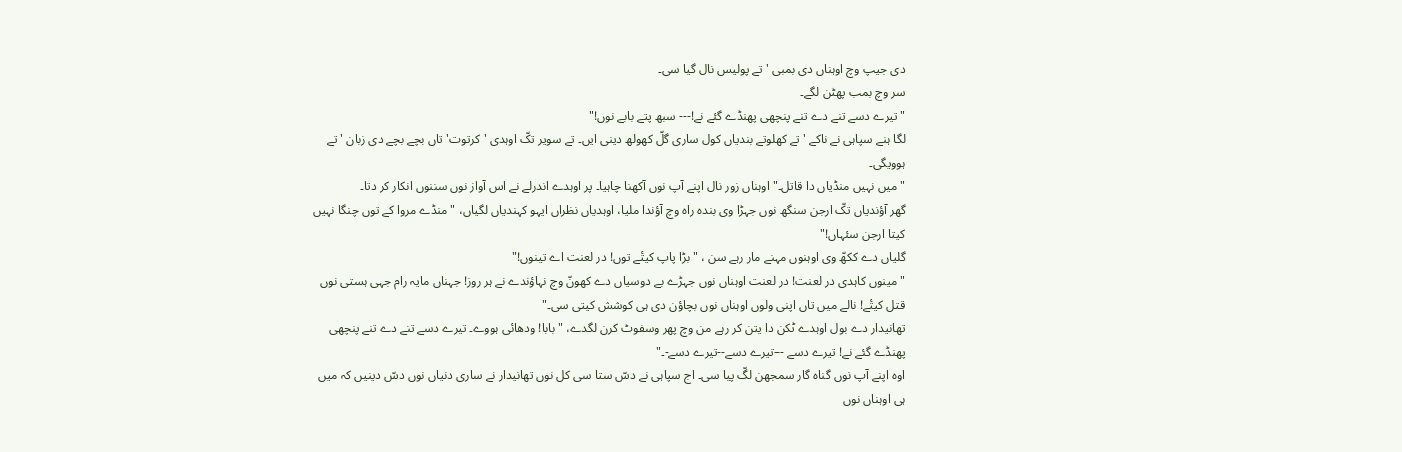دی جیپ وچ اوہناں دی بمبی 'تے پولیس نال گیا سی۔
سر وچ بمب پھٹن لگے۔
"تیرے دسے تنے دے تنے پنچھی پھنڈے گئے نے!--- سبھ پتے بابے نوں!"
لگا ہنے سپاہی نے ناکے 'تے کھلوتے بندیاں کول ساری گلّ کھولھ دینی ایں۔ تے سویر تکّ اوہدی 'کرتوت' تاں بچے بچے دی زبان 'تے ہوویگی۔
"میں نہیں منڈیاں دا قاتل۔" اوہناں زور نال اپنے آپ نوں آکھنا چاہیا۔ پر اوہدے اندرلے نے اس آواز نوں سننوں انکار کر دتا۔
گھر آؤندیاں تکّ ارجن سنگھ نوں جہڑا وی بندہ راہ وچ آؤندا ملیا، اوہدیاں نظراں ایہو کہندیاں لگیاں، "منڈے مروا کے توں چنگا نہیں کیتا ارجن سئہاں!"
گلیاں دے ککھّ وی اوہنوں مہنے مار رہے سن ، "بڑا پاپ کیتٔے توں! در لعنت اے تینوں!"
"مینوں کاہدی در لعنت! در لعنت اوہناں نوں جہڑے بے دوسیاں دے کھونّ وچ نہاؤندے نے ہر روز! جہناں مایہ رام جہی ہستی نوں قتل کیتٔے! نالے میں تاں اپنی ولوں اوہناں نوں بچاؤن دی ہی کوشش کیتی سی۔"
تھانیدار دے بول اوہدے ٹکن دا یتن کر رہے من وچ پھر وسفوٹ کرن لگدے، "بابا! ودھائی ہووے۔ تیرے دسے تنے دے تنے پنچھی پھنڈے گئے نے! تیرے دسے -–تیرے دسے--تیرے دسے-۔"
اوہ اپنے آپ نوں گناہ گار سمجھن لگّ پیا سی۔ اج سپاہی نے دسّ ستا سی کل نوں تھانیدار نے ساری دنیاں نوں دسّ دینیں کہ میں ہی اوہناں نوں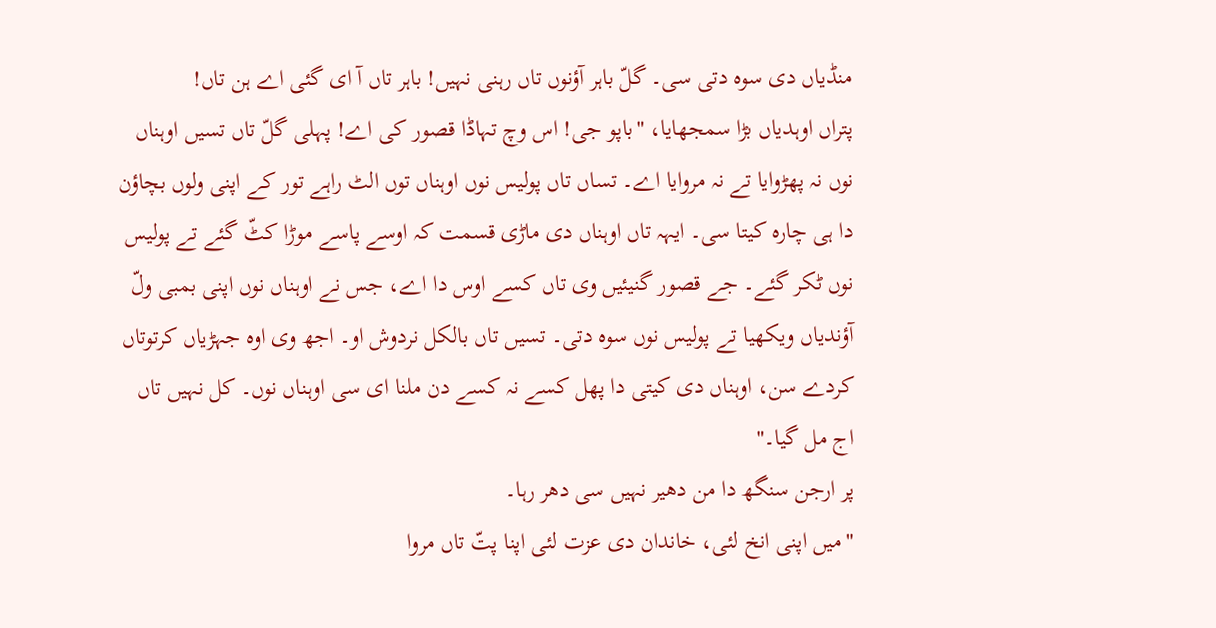منڈیاں دی سوہ دتی سی۔ گلّ باہر آؤنوں تاں رہنی نہیں! باہر تاں آ ای گئی اے ہن تاں!
پتراں اوہدیاں بڑا سمجھایا، "باپو جی! اس وچ تہاڈا قصور کی اے! پہلی گلّ تاں تسیں اوہناں نوں نہ پھڑوایا تے نہ مروایا اے۔ تساں تاں پولیس نوں اوہناں توں الٹ راہے تور کے اپنی ولوں بچاؤن دا ہی چارہ کیتا سی۔ ایہہ تاں اوہناں دی ماڑی قسمت کہ اوسے پاسے موڑا کٹّ گئے تے پولیس نوں ٹکر گئے۔ جے قصور گنیئیں وی تاں کسے اوس دا اے، جس نے اوہناں نوں اپنی بمبی ولّ آؤندیاں ویکھیا تے پولیس نوں سوہ دتی۔ تسیں تاں بالکل نردوش او۔ اجھ وی اوہ جہڑیاں کرتوتاں کردے سن، اوہناں دی کیتی دا پھل کسے نہ کسے دن ملنا ای سی اوہناں نوں۔ کل نہیں تاں اج مل گیا۔"
پر ارجن سنگھ دا من دھیر نہیں سی دھر رہا۔
"میں اپنی انخ لئی، خاندان دی عزت لئی اپنا پتّ تاں مروا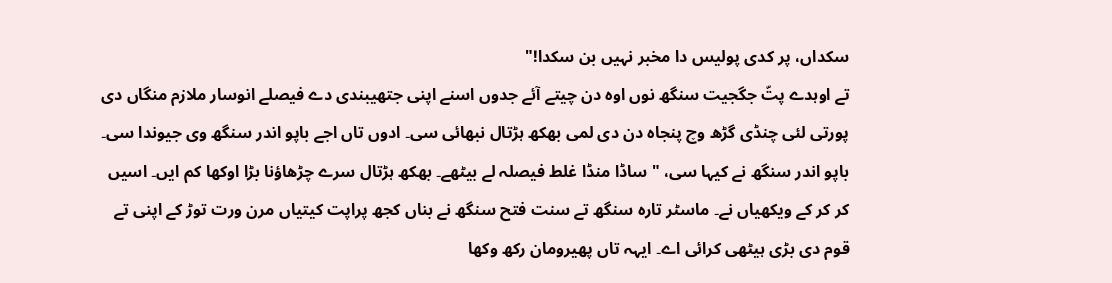سکداں، پر کدی پولیس دا مخبر نہیں بن سکدا!"
تے اوہدے پتّ جگجیت سنگھ نوں اوہ دن چیتے آئے جدوں اسنے اپنی جتھیبندی دے فیصلے انوسار ملازم منگاں دی پورتی لئی چنڈی گڑھ وچ پنجاہ دن دی لمی بھکھ ہڑتال نبھائی سی۔ ادوں تاں اجے باپو اندر سنگھ وی جیوندا سی۔ باپو اندر سنگھ نے کیہا سی، "ساڈا منڈا غلط فیصلہ لے بیٹھے۔ بھکھ ہڑتال سرے چڑھاؤنا بڑا اوکھا کم ایں۔ اسیں کر کر کے ویکھیاں نے۔ ماسٹر تارہ سنگھ تے سنت فتح سنگھ نے بناں کجھ پراپت کیتیاں مرن ورت توڑ کے اپنی تے قوم دی بڑی ہیٹھی کرائی اے۔ ایہہ تاں پھیرومان رکھ وکھا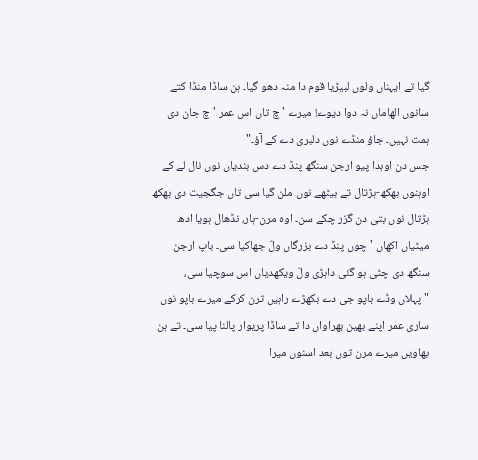گیا تے ایہناں ولوں لبیڑیا قوم دا منہ دھو گیا۔ ہن ساڈا منڈا کتے سانوں الھاماں نہ دوا دیوے! میرے 'چ تاں اس عمر 'چ جان دی ہمت نہیں۔ جاؤ منڈے نوں دلبری دے کے آؤ۔"
جس دن اوہدا پیو ارجن سنگھ پنڈ دے دس بندیاں نوں نال لے کے اوہنوں بھکھ-ہڑتال تے بیٹھے نوں ملن گیا سی تاں جگجیت دی بھکھ ہڑتال نوں بتی دن گزر چکے سن۔ اوہ مرن-ہار، نڈھال ہویا ادھ میٹیاں اکھاں 'چوں پنڈ دے بزرگاں ولّ جھاکیا سی۔ باپ ارجن سنگھ دی چٹی ہو گئی داہڑی ولّ ویکھدیاں اس سوچیا سی، "پہلاں وڈے باپو جی دے بکھڑے راہیں ترن کرکے میرے باپو نوں ساری عمر اپنے بھین بھراواں دا تے ساڈا پریوار پالنا پیا سی۔ تے ہن بھاویں میرے مرن توں بعد اسنوں میرا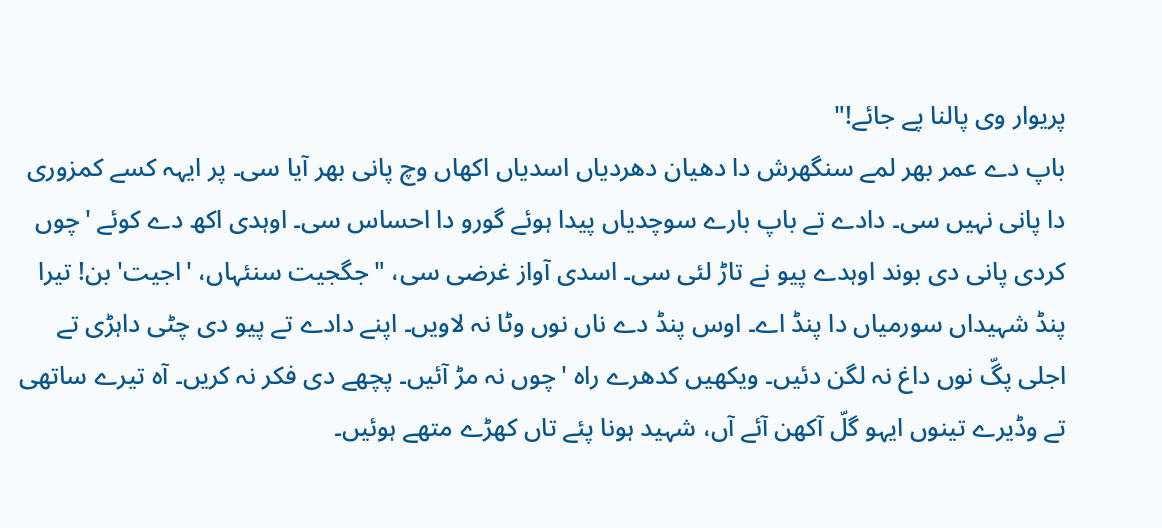پریوار وی پالنا پے جائے!"
باپ دے عمر بھر لمے سنگھرش دا دھیان دھردیاں اسدیاں اکھاں وچ پانی بھر آیا سی۔ پر ایہہ کسے کمزوری دا پانی نہیں سی۔ دادے تے باپ بارے سوچدیاں پیدا ہوئے گورو دا احساس سی۔ اوہدی اکھ دے کوئے 'چوں کردی پانی دی بوند اوہدے پیو نے تاڑ لئی سی۔ اسدی آواز غرضی سی، "جگجیت سنئہاں، 'اجیت' بن! تیرا پنڈ شہیداں سورمیاں دا پنڈ اے۔ اوس پنڈ دے ناں نوں وٹا نہ لاویں۔ اپنے دادے تے پیو دی چٹی داہڑی تے اجلی پگّ نوں داغ نہ لگن دئیں۔ ویکھیں کدھرے راہ 'چوں نہ مڑ آئیں۔ پچھے دی فکر نہ کریں۔ آہ تیرے ساتھی تے وڈیرے تینوں ایہو گلّ آکھن آئے آں، شہید ہونا پئے تاں کھڑے متھے ہوئیں۔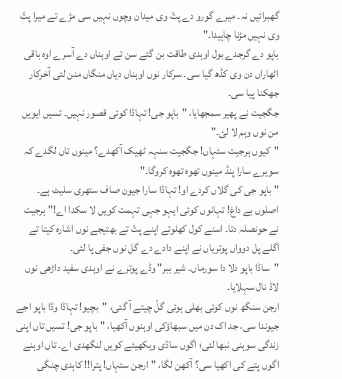گھبرائیں نہ۔ میرے گورو دے پتّ وی میدان وچوں نہیں سی مڑے تے میرا پتّ وی نہیں مڑنا چاہیدا۔"
باپو دے گرجدے بول اوہدی طاقت بن گئے سن تے اوہناں دے آسرے اوہ باقی اٹھاراں دن وی کڈھ گیا سی۔ سرکار نوں اوہناں دیاں منگاں منن لئی آخرکار جھکنا پیا سی۔
جگجیت نے پھیر سمجھایا، "باپو جی! تہاڈا کوئی قصور نہیں۔ تسیں ایویں من نوں وہم لا لئ۔"
"کیوں ہرجیت سئہاں! جگجیت سنہہ ٹھیک آکھدے؟ مینوں تاں لگدے کہ سویرے سارا پنڈ مینوں تھوہ تھوہ کروگا۔"
"باپو جی کی گلاں کردے او! تہاڈا سارا جیون صاف ستھری سلیٹ ہے۔ اصلوں بے داغ! تہانوں کوئی ایہو جہی تہمت کویں لا سکدا اے!" ہرجیت نے حونصلہ دتا۔ اسنے کول کھلوتے اپنے پتّ تے بھتیجے نوں اشارہ کیتا تے اگلے پل دوواں پوتریاں نے اپنے دادے دے گل نوں جفی پا لئی۔
"ساڈا باپو دلا دا سورماں۔ شیر ببر" وڈے پوترے نے اوہدی سفید داڑھی نوں لاڈ نال سہلایا۔
ارجن سنگھ نوں کوئی بھلی ہوئی گلّ چیتے آ گئی، "بچیو! تہاڈا وڈا باپو اجے جیوندا سی، جد اک دن میں سبھاؤکی اوہنوں آکھیا، "باپو جی! تسیں تاں اپنی زندگی سوہنی نبھا لئی؛ اگوں ساڈی ویکھیئے کویں لنگھدی اے۔ تاں اوہنے اگوں پتے کی اکھیا سی؟ آکھن لگا، "ارجن سئہاں! پترا!! کاہدی چنگی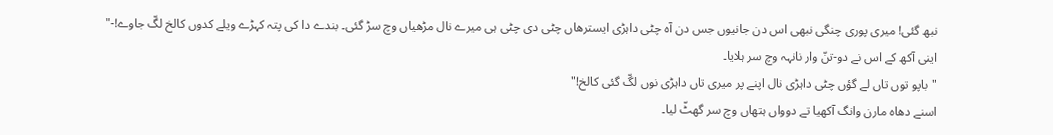نبھ گئی! میری پوری چنگی نبھی اس دن جانیوں جس دن آہ چٹی داہڑی ایسترھاں چٹی دی چٹی ہی میرے نال مڑھیاں وچ سڑ گئی۔ بندے دا کی پتہ کہڑے ویلے کدوں کالخ لگّ جاوے!-"
اینی آکھ کے اس نے دو-تنّ وار نانہہ وچ سر ہلایا۔
"باپو توں تاں لے گؤں چٹی داہڑی نال اپنے پر میری تاں داہڑی نوں لگّ گئی کالخ!"
اسنے دھاہ مارن وانگ آکھیا تے دوواں ہتھاں وچ سر گھٹّ لیا۔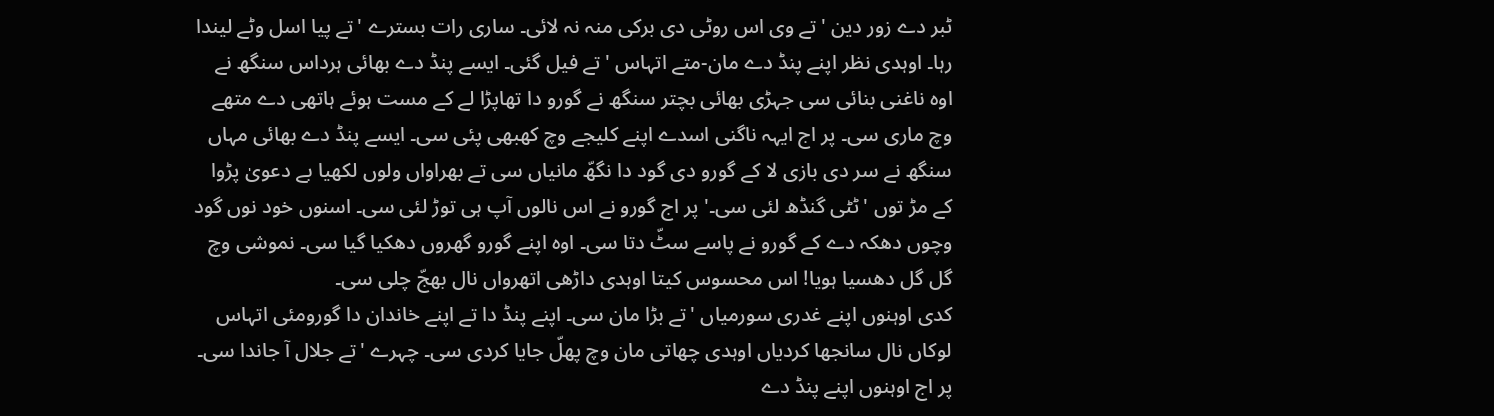ٹبر دے زور دین 'تے وی اس روٹی دی برکی منہ نہ لائی۔ ساری رات بسترے 'تے پیا اسل وٹے لیندا رہا۔ اوہدی نظر اپنے پنڈ دے مان-متے اتہاس 'تے فیل گئی۔ ایسے پنڈ دے بھائی ہرداس سنگھ نے اوہ ناغنی بنائی سی جہڑی بھائی بچتر سنگھ نے گورو دا تھاپڑا لے کے مست ہوئے ہاتھی دے متھے وچ ماری سی۔ پر اج ایہہ ناگنی اسدے اپنے کلیجے وچ کھبھی پئی سی۔ ایسے پنڈ دے بھائی مہاں سنگھ نے سر دی بازی لا کے گورو دی گود دا نگھّ مانیاں سی تے بھراواں ولوں لکھیا بے دعویٰ پڑوا کے مڑ توں 'ٹٹی گنڈھ لئی سی۔' پر اج گورو نے اس نالوں آپ ہی توڑ لئی سی۔ اسنوں خود نوں گود وچوں دھکہ دے کے گورو نے پاسے سٹّ دتا سی۔ اوہ اپنے گورو گھروں دھکیا گیا سی۔ نموشی وچ گل گل دھسیا ہویا! اس محسوس کیتا اوہدی داڑھی اتھرواں نال بھجّ چلی سی۔
کدی اوہنوں اپنے غدری سورمیاں 'تے بڑا مان سی۔ اپنے پنڈ دا تے اپنے خاندان دا گورومئی اتہاس لوکاں نال سانجھا کردیاں اوہدی چھاتی مان وچ پھلّ جایا کردی سی۔ چہرے 'تے جلال آ جاندا سی۔ پر اج اوہنوں اپنے پنڈ دے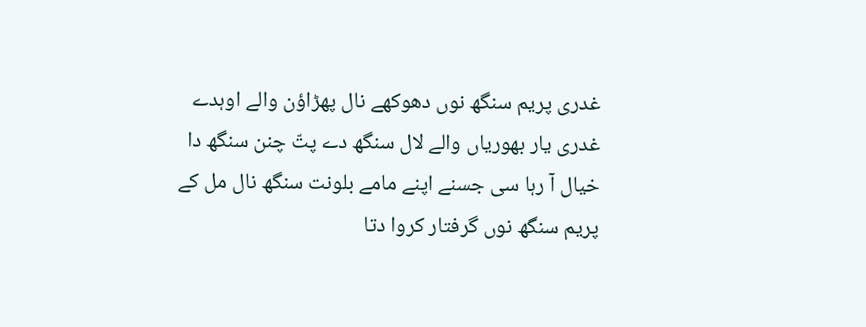غدری پریم سنگھ نوں دھوکھے نال پھڑاؤن والے اوہدے غدری یار بھوریاں والے لال سنگھ دے پتّ چنن سنگھ دا خیال آ رہا سی جسنے اپنے مامے بلونت سنگھ نال مل کے پریم سنگھ نوں گرفتار کروا دتا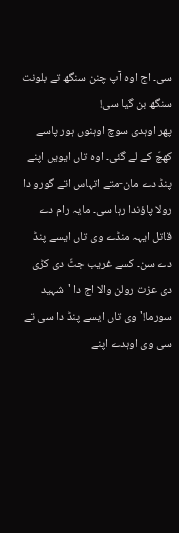سی۔ اج اوہ آپ چنن سنگھ تے بلونت سنگھ بن گیا سی!
پھر اوہدی سوچ اوہنوں ہور پاسے کھچّ کے لے گئی۔ اوہ تاں ایویں اپنے پنڈ دے مان-متے اتہاس اتے گورو دا رولا پاؤندا رہا سی۔ مایہ رام دے قاتل ایہہ منڈے وی تاں ایسے پنڈ دے سن۔ کسے غریب جٹّ دی کڑی دی عزت رولن والا اج دا 'شہید سورما!' وی تاں ایسے پنڈ دا سی تے سی وی اوہدے اپنے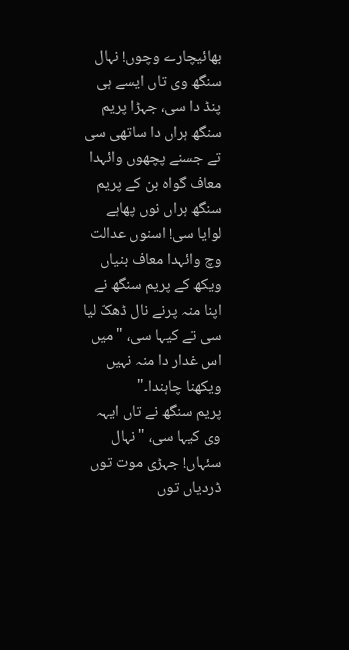بھائیچارے وچوں! نہال سنگھ وی تاں ایسے ہی پنڈ دا سی، جہڑا پریم سنگھ ہراں دا ساتھی سی تے جسنے پچھوں وائہدا معاف گواہ بن کے پریم سنگھ ہراں نوں پھاہے لوایا سی! اسنوں عدالت وچ وائہدا معاف بنیاں ویکھ کے پریم سنگھ نے اپنا منہ پرنے نال ڈھکّ لیا سی تے کیہا سی، "میں اس غدار دا منہ نہیں ویکھنا چاہندا۔"
پریم سنگھ نے تاں ایہہ وی کیہا سی، "نہال سئہاں! جہڑی موت توں ڈردیاں توں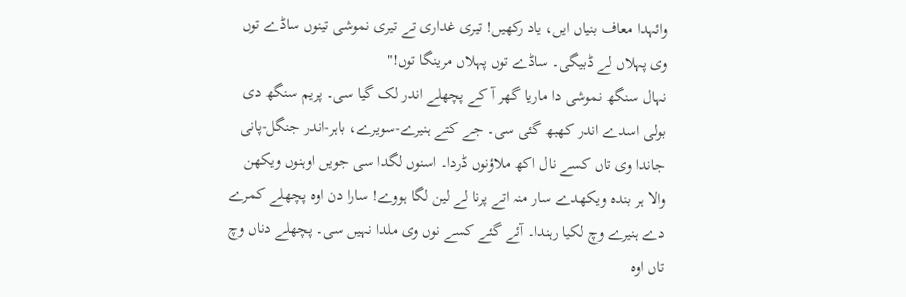وائہدا معاف بنیاں ایں، یاد رکھیں! تیری غداری تے تیری نموشی تینوں ساڈے توں وی پہلاں لے ڈبیگی۔ ساڈے توں پہلاں مرینگا توں!"
نہال سنگھ نموشی دا ماریا گھر آ کے پچھلے اندر لک گیا سی۔ پریم سنگھ دی بولی اسدے اندر کھبھ گئی سی۔ جے کتے ہنیرے-سویرے، باہر-اندر جنگل-پانی جاندا وی تاں کسے نال اکھ ملاؤنوں ڈردا۔ اسنوں لگدا سی جویں اوہنوں ویکھن والا ہر بندہ ویکھدے سار منہ اتے پرنا لے لین لگا ہووے! سارا دن اوہ پچھلے کمرے دے ہنیرے وچ لکیا رہندا۔ آئے گئے کسے نوں وی ملدا نہیں سی۔ پچھلے دناں وچ تاں اوہ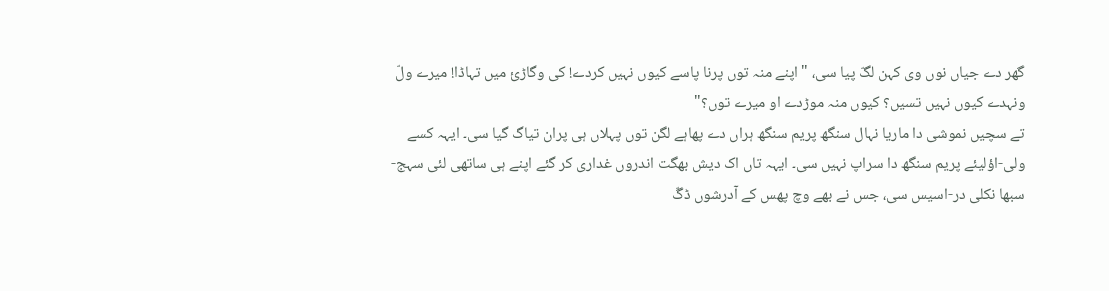گھر دے جیاں نوں وی کہن لگّ پیا سی، "اپنے منہ توں پرنا پاسے کیوں نہیں کردے! کی وگاڑئ میں تہاڈا! میرے ولّ ونہدے کیوں نہیں تسیں؟ کیوں منہ موڑدے او میرے توں؟"
تے سچیں نموشی دا ماریا نہال سنگھ پریم سنگھ ہراں دے پھاہے لگن توں پہلاں ہی پران تیاگ گیا سی۔ ایہہ کسے ولی-اؤلیئے پریم سنگھ دا سراپ نہیں سی۔ ایہہ تاں اک دیش بھگت اندروں غداری کر گئے اپنے ہی ساتھی لئی سہج-سبھا نکلی در-اسیس سی، جس نے بھے وچ پھس کے آدرشوں ڈگّ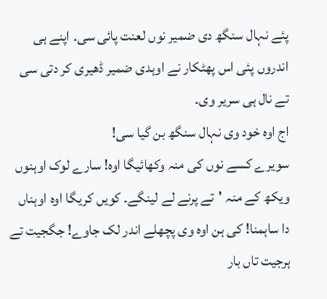پئے نہال سنگھ دی ضمیر نوں لعنت پائی سی۔ اپنے ہی اندروں پئی اس پھٹکار نے اوہدی ضمیر ڈھیری کر دتی سی تے نال ہی سریر وی۔
اج اوہ خود وی نہال سنگھ بن گیا سی!
سویرے کسے نوں کی منہ وکھائیگا اوہ! سارے لوک اوہنوں ویکھ کے منہ 'تے پرنے لے لینگے۔ کویں کریگا اوہ اوہناں دا ساہمنا! کی ہن اوہ وی پچھلے اندر لک جاوے! جگجیت تے ہرجیت تاں بار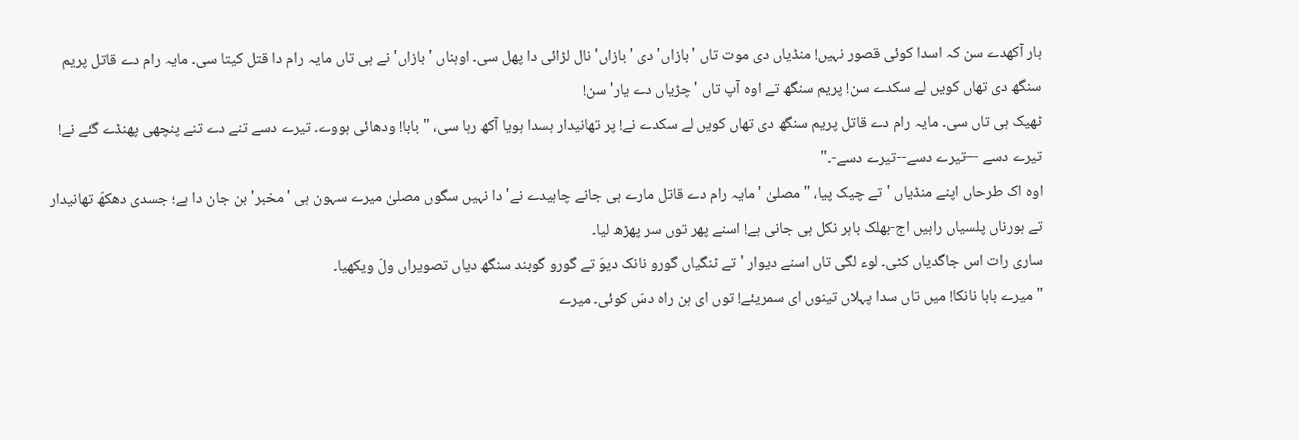بار آکھدے سن کہ اسدا کوئی قصور نہیں! منڈیاں دی موت تاں 'بازاں' دی 'بازاں' نال لڑائی دا پھل سی۔ اوہناں 'بازاں' نے ہی تاں مایہ رام دا قتل کیتا سی۔ مایہ رام دے قاتل پریم سنگھ دی تھاں کویں لے سکدے سن! پریم سنگھ تے اوہ آپ تاں 'چڑیاں دے یار' سن!
ٹھیک ہی تاں سی۔ مایہ رام دے قاتل پریم سنگھ دی تھاں کویں لے سکدے نے! پر تھانیدار ہسدا ہویا آکھ رہا سی، "بابا! ودھائی ہووے۔ تیرے دسے تنے دے تنے پنچھی پھنڈے گئے نے! تیرے دسے -–تیرے دسے--تیرے دسے-۔"
اوہ اک طرحاں اپنے منڈیاں 'تے چیک پیا، "مصلیٰ 'مایہ رام دے قاتل مارے ہی جانے چاہیدے نے' دا نہیں سگوں مصلیٰ میرے سہون ہی 'مخبر' بن جان دا ہے؛ جسدی دھکھّ تھانیدار تے ہورناں پلسیاں راہیں اج-بھلک باہر نکل ہی جانی ہے! اسنے پھر توں سر پھڑھ لیا۔
ساری رات اس جاگدیاں کٹی۔ لوء لگی تاں اسنے دیوار 'تے ٹنگیاں گورو نانک دیوَ تے گورو گوبند سنگھ دیاں تصویراں ولّ ویکھیا۔
"میرے بابا نانکا! میں تاں سدا پہلاں تینوں ای سمریئے! توں ای ہن راہ دسّ کوئی۔ میرے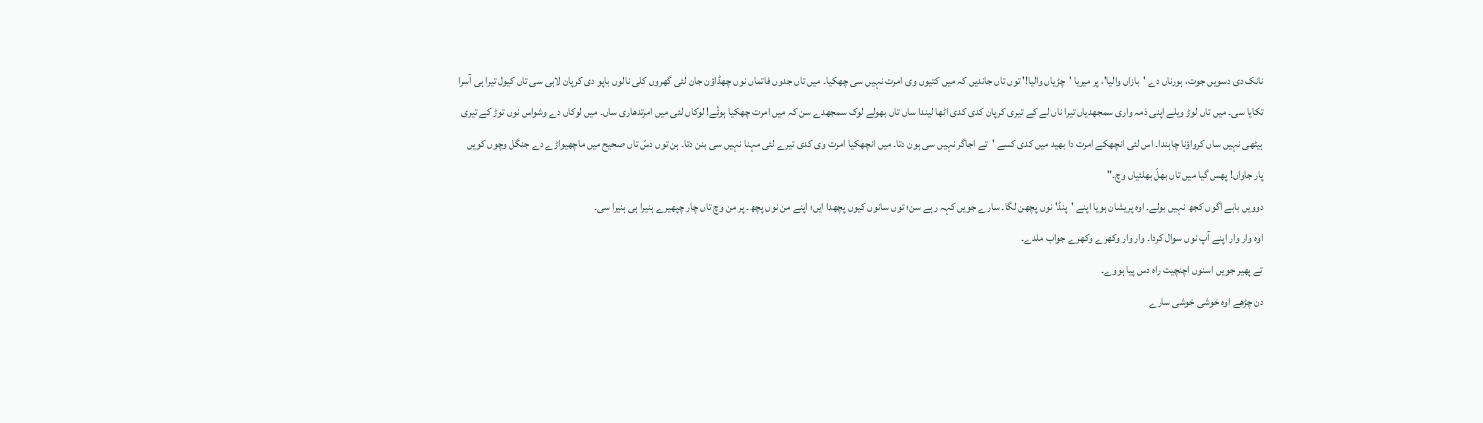نانک دی دسویں جوت، ہورناں دے 'بازاں والیا'، پر میریا 'چڑیاں والیا!' توں تاں جاندیں کہ میں کتیوں وی امرت نہیں سی چھکیا۔ میں تاں جدوں فاتماں نوں چھڈاؤن جان لئی گھروں کلی نالوں باپو دی کرپان لاہی سی تاں کیول تیرا ہی آسرا تکایا سی۔ میں تاں لوڑ ویلے اپنی ذمہ واری سمجھدیاں تیرا ناں لے کے تیری کرپان کدی کدی اٹھا لیندا ساں تاں بھولے لوک سمجھدے سن کہ میں امرت چھکیا ہوئٔے! لوکاں لئی میں امرتدھاری ساں۔ میں لوکاں دے وشواس نوں توڑ کے تیری ہیٹھی نہیں ساں کرواؤنا چاہندا۔ اس لئی انچھکے امرت دا بھید میں کدی کسے 'تے اجاگر نہیں سی ہون دتا۔ میں انچھکیا امرت وی کدی تیرے لئی مہنا نہیں سی بنن دتا۔ ہن توں دسّ تاں صحیح میں ماچھیواڑے دے جنگل وچوں کویں پار جاواں! پھس گیا میں تاں بھلّ بھلئیاں وچ۔"
دوویں بابے اگوں کجھ نہیں بولے۔ اوہ پریشان ہویا اپنے 'پنڈ' نوں پچھن لگا۔ سارے جویں کہہ رہے سن؛ توں سانوں کیوں پچھدا ایں؛ اپنے من نوں پچھ۔ پر من وچ تاں چار چپھیرے ہنیرا ہی ہنیرا سی۔
اوہ وار وار اپنے آپ نوں سوال کردا۔ وار وار وکھرے وکھرے جواب ملدے۔
تے پھیر جویں اسنوں اچنچیت راہ دس پیا ہووے۔
دن چڑھے اوہ خوشی خوشی سارے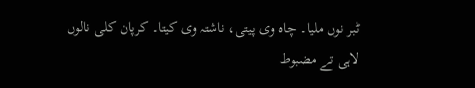ٹبر نوں ملیا۔ چاہ وی پیتی، ناشتہ وی کیتا۔ کرپان کلی نالوں لاہی تے مضبوط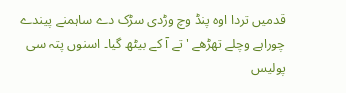قدمیں تردا اوہ پنڈ وچ وڑدی سڑک دے ساہمنے پیندے چوراہے وچلے تھڑھے 'تے آ کے بیٹھ گیا۔ اسنوں پتہ سی پولیس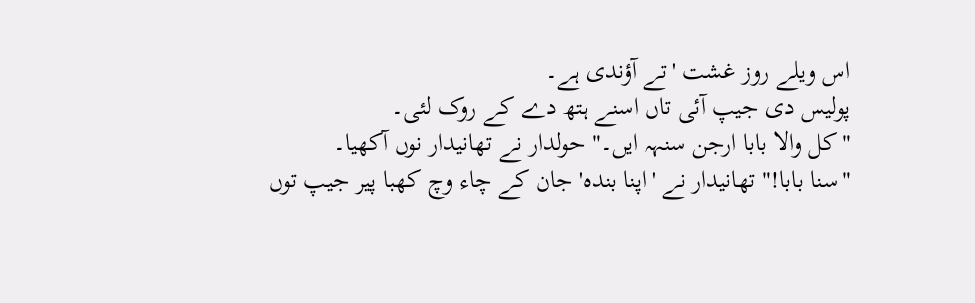اس ویلے روز غشت 'تے آؤندی ہے۔
پولیس دی جیپ آئی تاں اسنے ہتھ دے کے روک لئی۔
"کل والا بابا ارجن سنہہ ایں۔" حولدار نے تھانیدار نوں آکھیا۔
"سنا بابا!" تھانیدار نے 'اپنا بندہ' جان کے چاء وچ کھبا پیر جیپ توں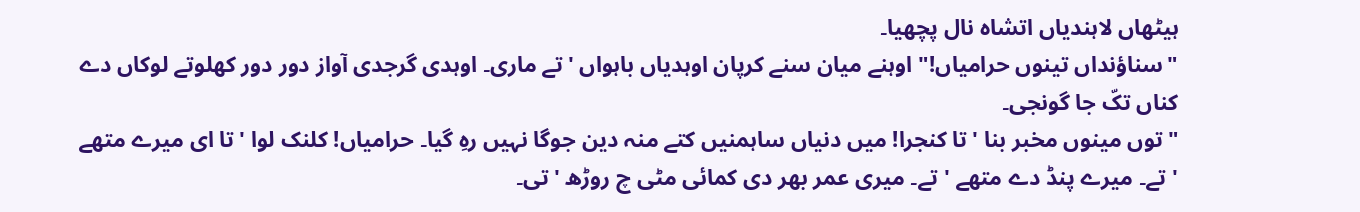ہیٹھاں لاہندیاں اتشاہ نال پچھیا۔
"سناؤنداں تینوں حرامیاں!" اوہنے میان سنے کرپان اوہدیاں باہواں 'تے ماری۔ اوہدی گرجدی آواز دور دور کھلوتے لوکاں دے کناں تکّ جا گونجی۔
"توں مینوں مخبر بنا 'تا کنجرا! میں دنیاں ساہمنیں کتے منہ دین جوگا نہیں رہِ گیا۔ حرامیاں! کلنک لوا 'تا ای میرے متھے 'تے۔ میرے پنڈ دے متھے 'تے۔ میری عمر بھر دی کمائی مٹی چ روڑھ 'تی۔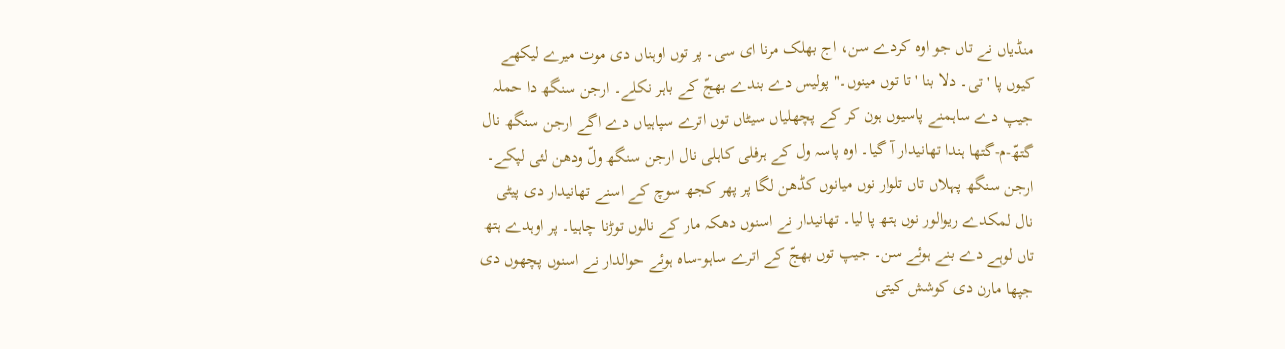منڈیاں نے تاں جو اوہ کردے سن، اج بھلک مرنا ای سی۔ پر توں اوہناں دی موت میرے لیکھے کیوں پا 'تی۔ دلا بنا 'تا توں مینوں۔" پولیس دے بندے بھجّ کے باہر نکلے۔ ارجن سنگھ دا حملہ جیپ دے ساہمنے پاسیوں ہون کر کے پچھلیاں سیٹاں توں اترے سپاہیاں دے اگے ارجن سنگھ نال گتھّ-م-گتھا ہندا تھانیدار آ گیا۔ اوہ پاسہ ول کے ہرفلی کاہلی نال ارجن سنگھ ولّ ودھن لئی لپکے۔
ارجن سنگھ پہلاں تاں تلوار نوں میانوں کڈھن لگا پر پھر کجھ سوچ کے اسنے تھانیدار دی پیٹی نال لمکدے ریوالور نوں ہتھ پا لیا۔ تھانیدار نے اسنوں دھکہ مار کے نالوں توڑنا چاہیا۔ پر اوہدے ہتھ تاں لوہے دے بنے ہوئے سن۔ جیپ توں بھجّ کے اترے ساہو-ساہ ہوئے حوالدار نے اسنوں پچھوں دی جپھا مارن دی کوشش کیتی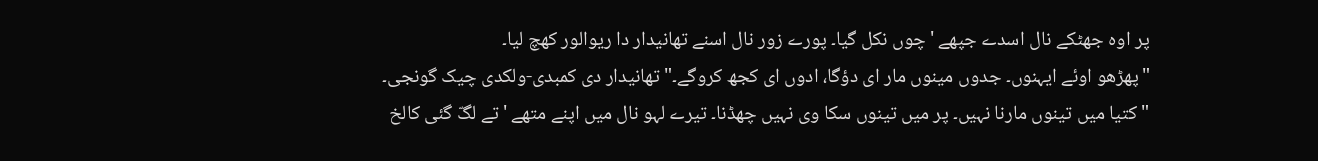پر اوہ جھٹکے نال اسدے جپھے 'چوں نکل گیا۔ پورے زور نال اسنے تھانیدار دا ریوالور کھچ لیا۔
"پھڑھو اوئے ایہنوں۔ جدوں مینوں مار ای دؤگا، ادوں ای کجھ کروگے۔" تھانیدار دی کمبدی-ولکدی چیک گونجی۔
"کتیا میں تینوں مارنا نہیں۔ پر میں تینوں سکا وی نہیں چھڈنا۔ تیرے لہو نال میں اپنے متھے 'تے لگّ گئی کالخ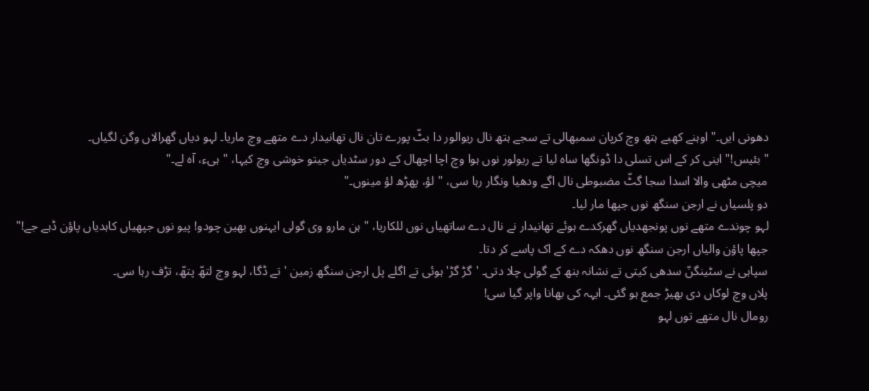دھونی ایں۔" اوہنے کھبے ہتھ وچ کرپان سمبھالی تے سجے ہتھ نال ریوالور دا بٹّ پورے تان نال تھانیدار دے متھے وچ ماریا۔ لہو دیاں گھرالاں وگن لگیاں۔
"بئیس!" اینی کر کے اس تسلی دا ڈونگھا ساہ لیا تے ریولور نوں ہوا وچ اچا اچھال کے دور سٹدیاں جیتو خوشی وچ کیہا، "ہیء، آہ لے۔"
میچی مٹھی والا اسدا سجا گٹّ مضبوطی نال اگے ودھیا ونگار رہا سی، "لؤ، پھڑھ لؤ مینوں۔"
دو پلسیاں نے ارجن سنگھ نوں جپھا مار لیا۔
لہو چوندے متھے نوں پونجھدیاں گھرکدے ہوئے تھانیدار نے نال دے ساتھیاں نوں للکاریا، "ہن مارو وی گولی ایہنوں بھین چودو! پیو نوں جپھیاں کاہدیاں پاؤن ڈہے جے!"
جپھا پاؤن والیاں ارجن سنگھ نوں دھکہ دے کے اک پاسے کر دتا۔
سپاہی نے سٹینگنّ سدھی کیتی تے نشانہ بنھ کے گولی چلا دتی۔ 'گڑ گڑ' ہوئی تے اگلے پل ارجن سنگھ زمین 'تے ڈگا، لہو وچ لتھّ پتھّ، تڑف رہا سی۔
پلاں وچ لوکاں دی بھیڑ جمع ہو گئی۔ ایہہ کی بھانا واپر گیا سی!
رومال نال متھے توں لہو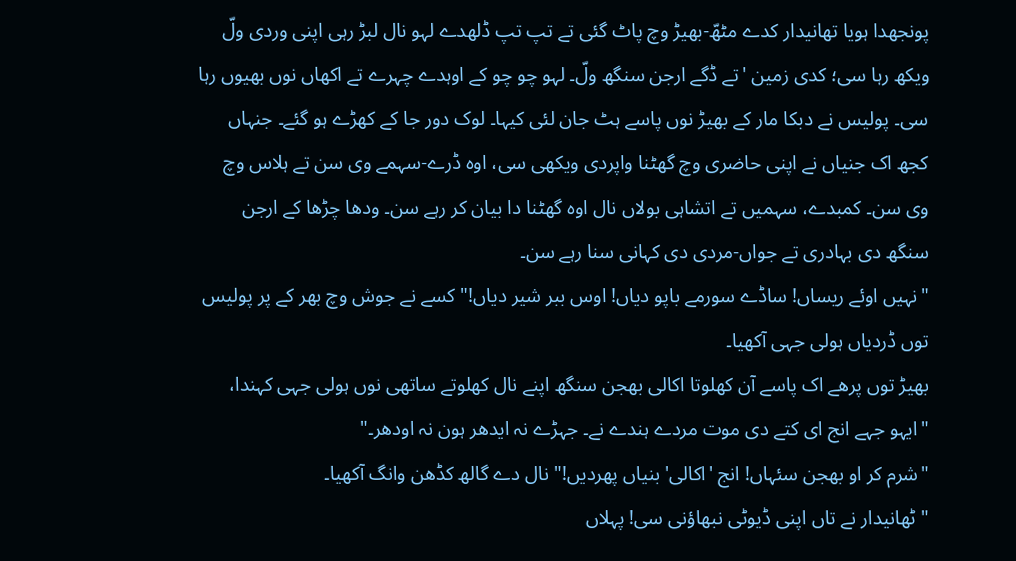پونجھدا ہویا تھانیدار کدے مٹھّ-بھیڑ وچ پاٹ گئی تے تپ تپ ڈلھدے لہو نال لبڑ رہی اپنی وردی ولّ ویکھ رہا سی؛ کدی زمین 'تے ڈگے ارجن سنگھ ولّ۔ لہو چو چو کے اوہدے چہرے تے اکھاں نوں بھیوں رہا سی۔ پولیس نے دبکا مار کے بھیڑ نوں پاسے ہٹ جان لئی کیہا۔ لوک دور جا کے کھڑے ہو گئے۔ جنہاں کجھ اک جنیاں نے اپنی حاضری وچ گھٹنا واپردی ویکھی سی، اوہ ڈرے-سہمے وی سن تے ہلاس وچ وی سن۔ کمبدے، سہمیں تے اتشاہی بولاں نال اوہ گھٹنا دا بیان کر رہے سن۔ ودھا چڑھا کے ارجن سنگھ دی بہادری تے جواں-مردی دی کہانی سنا رہے سن۔
"نہیں اوئے ریساں! ساڈے سورمے باپو دیاں! اوس ببر شیر دیاں!" کسے نے جوش وچ بھر کے پر پولیس توں ڈردیاں ہولی جہی آکھیا۔
بھیڑ توں پرھے اک پاسے آن کھلوتا اکالی بھجن سنگھ اپنے نال کھلوتے ساتھی نوں ہولی جہی کہندا، "ایہو جہے انج ای کتے دی موت مردے ہندے نے۔ جہڑے نہ ایدھر ہون نہ اودھر۔"
"شرم کر او بھجن سئہاں! انج 'اکالی' بنیاں پھردیں!" نال دے گالھ کڈھن وانگ آکھیا۔
"ٹھانیدار نے تاں اپنی ڈیوٹی نبھاؤنی سی! پہلاں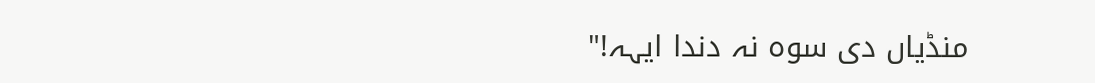منڈیاں دی سوہ نہ دندا ایہہ!"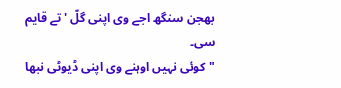بھجن سنگھ اجے وی اپنی گلّ 'تے قایم سی۔
"کوئی نہیں اوہنے وی اپنی ڈیوٹی نبھا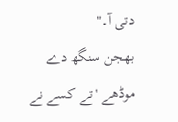دتی آ۔"
بھجن سنگھ دے موڈھے 'تے کسے نے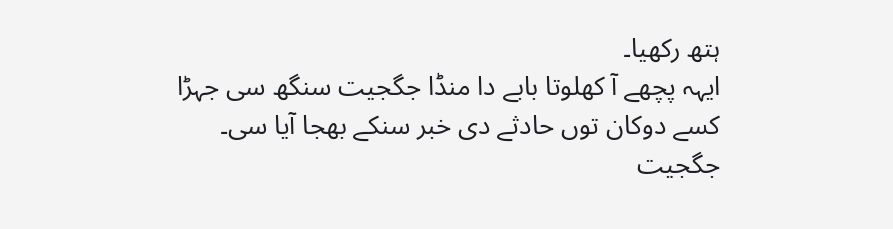ہتھ رکھیا۔
ایہہ پچھے آ کھلوتا بابے دا منڈا جگجیت سنگھ سی جہڑا کسے دوکان توں حادثے دی خبر سنکے بھجا آیا سی۔
جگجیت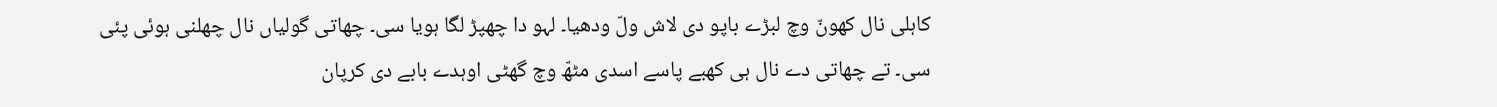کاہلی نال کھونّ وچ لبڑے باپو دی لاش ولّ ودھیا۔ لہو دا چھپڑ لگا ہویا سی۔ چھاتی گولیاں نال چھلنی ہوئی پئی سی۔ تے چھاتی دے نال ہی کھبے پاسے اسدی مٹھّ وچ گھٹی اوہدے بابے دی کرپان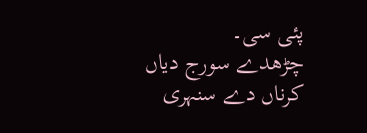پئی سی۔
چڑھدے سورج دیاں کرناں دے سنہری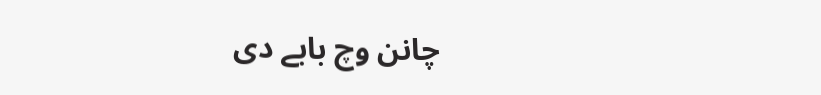چانن وچ بابے دی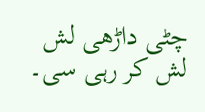چٹی داڑھی لش لش کر رہی سی۔